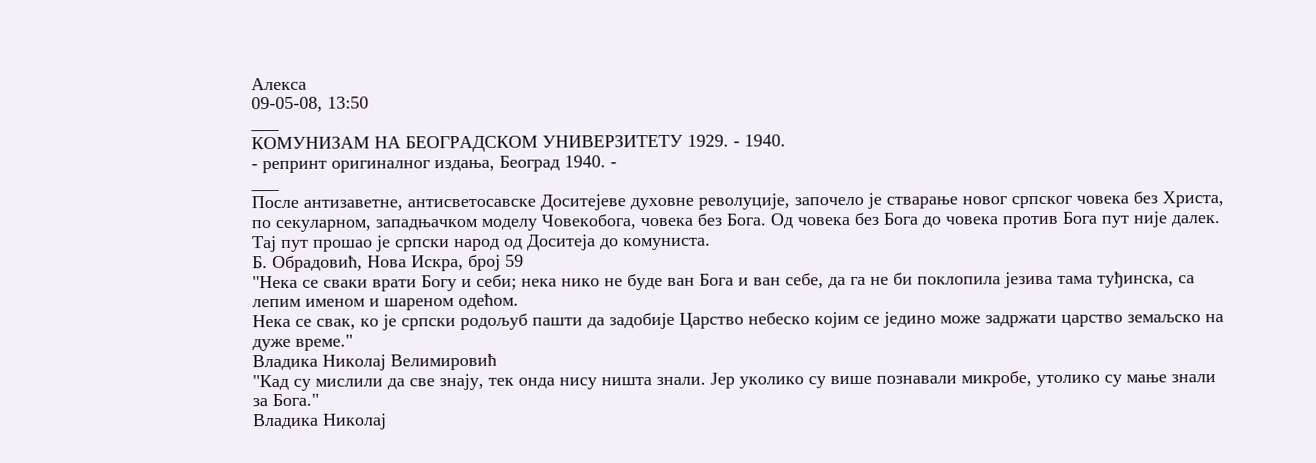Алекса
09-05-08, 13:50
___
КОМУНИЗАМ НА БЕОГРАДСКОМ УНИВЕРЗИТЕТУ 1929. - 1940.
- репринт оригиналног издања, Београд 1940. -
___
После антизаветне, антисветосавске Доситејеве духовне револуције, започело је стварање новог српског човека без Христа, по секуларном, западњачком моделу Човекобога, човека без Бога. Од човека без Бога до човека против Бога пут није далек. Тај пут прошао је српски народ од Доситеја до комуниста.
Б. Обрадовић, Нова Искра, број 59
"Нека се сваки врати Богу и себи; нека нико не буде ван Бога и ван себе, да га не би поклопила језива тама туђинска, са лепим именом и шареном одећом.
Нека се свак, ко је српски родољуб пашти да задобије Царство небеско којим се једино може задржати царство земаљско на дуже време."
Владика Николај Велимировић
"Кад су мислили да све знају, тек онда нису ништа знали. Јер уколико су више познавали микробе, утолико су мање знали за Бога."
Владика Николај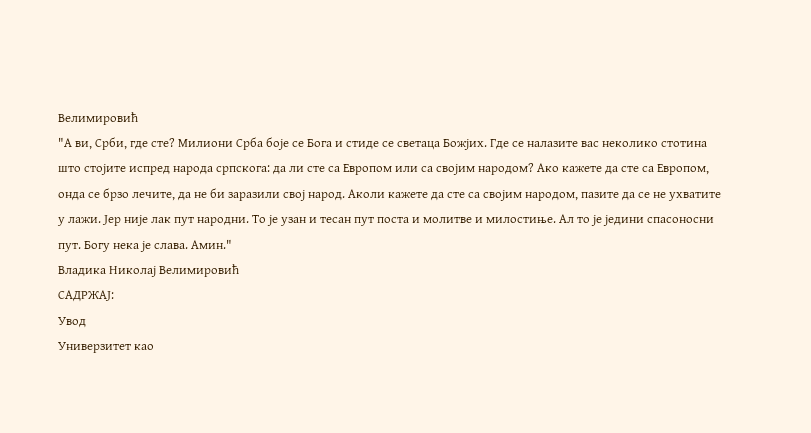Велимировић
"А ви, Срби, где сте? Милиони Срба боје се Бога и стиде се светаца Божјих. Где се налазите вас неколико стотина што стојите испред народа српскога: да ли сте са Европом или са својим народом? Ако кажете да сте са Европом, онда се брзо лечите, да не би заразили свој народ. Аколи кажете да сте са својим народом, пазите да се не ухватите у лажи. Јер није лак пут народни. То је узан и тесан пут поста и молитве и милостиње. Ал то је једини спасоносни пут. Богу нека је слава. Амин."
Владика Николај Велимировић
САДРЖАЈ:
Увод
Универзитет као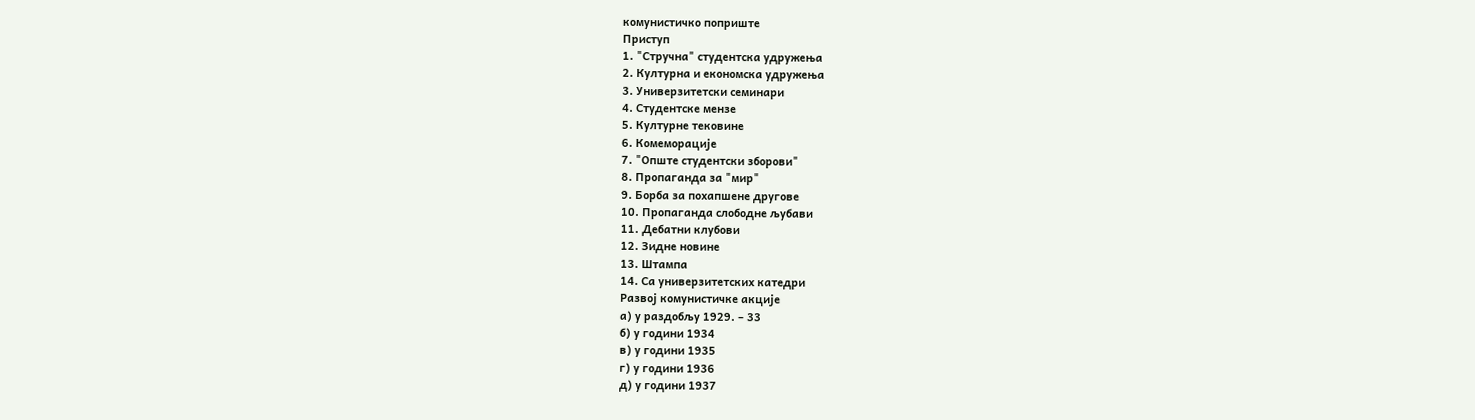комунистичко поприште
Приступ
1. "Стручна" студентска удружења
2. Културна и економска удружења
3. Универзитетски семинари
4. Студентске мензе
5. Културне тековине
6. Комеморације
7. "Опште студентски зборови"
8. Пропаганда за "мир"
9. Борба за похапшене другове
10. Пропаганда слободне љубави
11. Дебатни клубови
12. Зидне новине
13. Штампа
14. Са универзитетских катедри
Развој комунистичке акције
а) у раздобљу 1929. – 33
б) у години 1934
в) у години 1935
г) у години 1936
д) у години 1937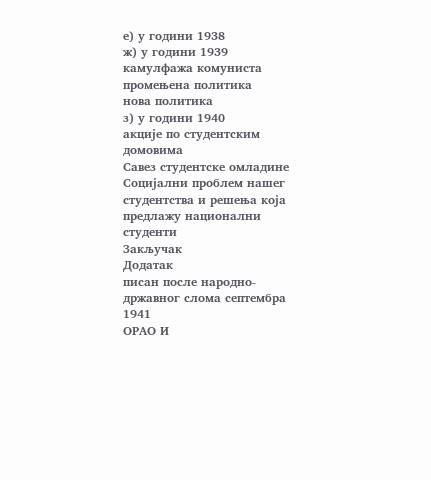е) у години 1938
ж) у години 1939
камулфажа комуниста
промењена политика
нова политика
з) у години 1940
акције по студентским домовима
Савез студентске омладине
Социјални проблем нашег студентства и решења која предлажу национални студенти
Закључак
Додатак
писан после народно-државног слома септембра 1941
ОРАО И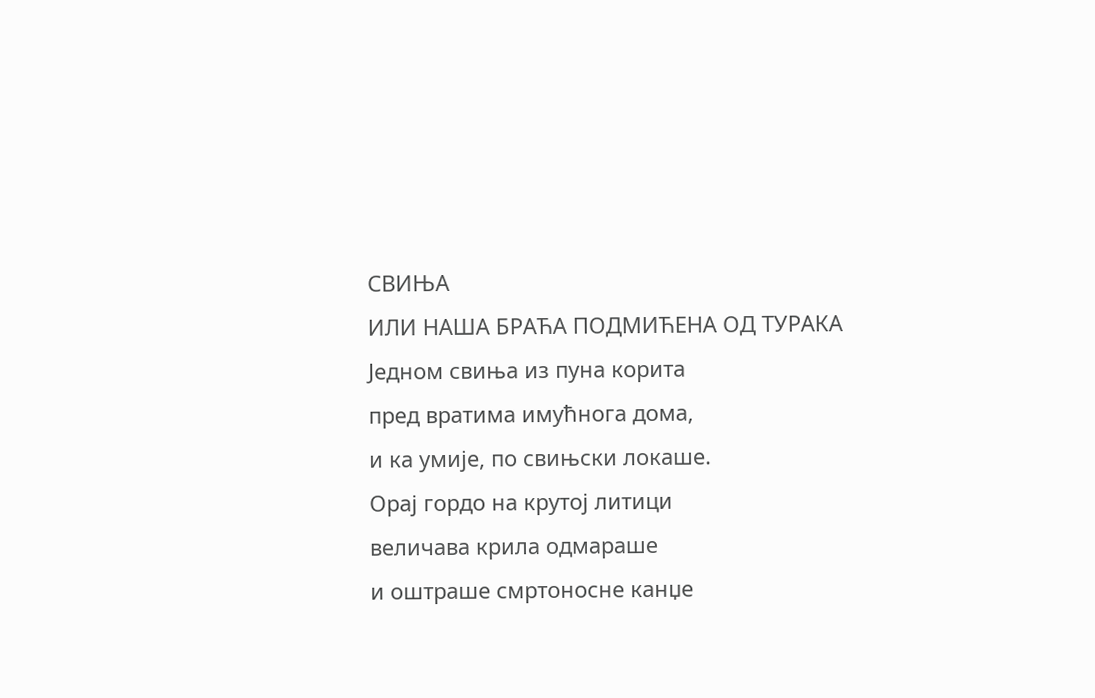СВИЊА
ИЛИ НАША БРАЋА ПОДМИЋЕНА ОД ТУРАКА
Једном свиња из пуна корита
пред вратима имућнога дома,
и ка умије, по свињски локаше.
Орај гордо на крутој литици
величава крила одмараше
и оштраше смртоносне канџе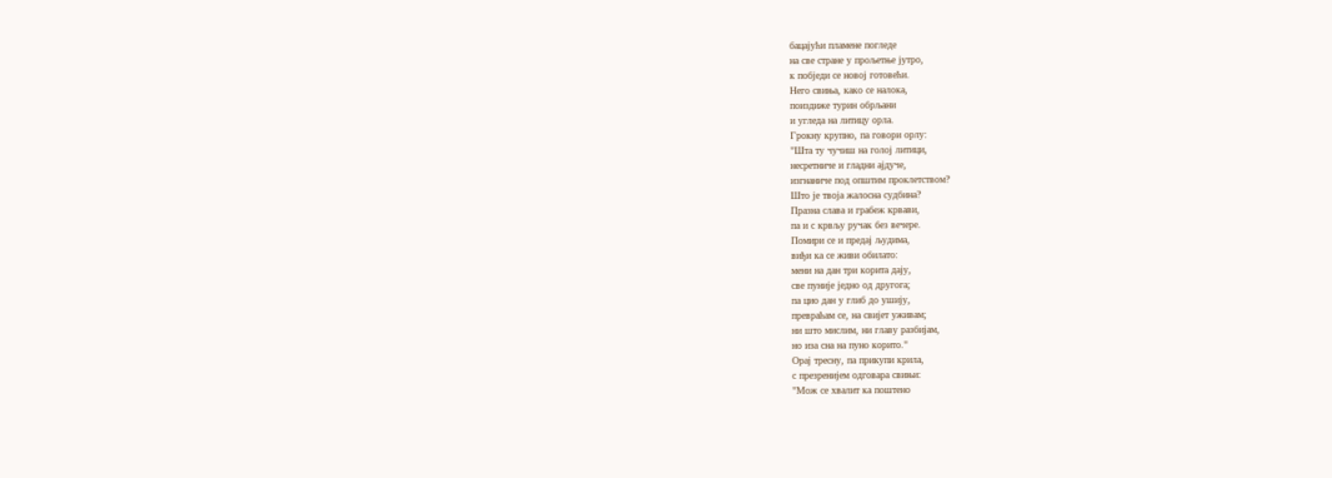бацајући пламене погледе
на све стране у прољетње јутро,
к побједи се новој готовећи.
Него свиња, како се налока,
поиздиже турин обрљани
и угледа на литицу орла.
Грокну крупно, па говори орлу:
"Шта ту чучиш на голој литици,
несретниче и гладни ајдуче,
изгнаниче под општим проклетством?
Што је твоја жалосна судбина?
Празна слава и грабеж крвави,
па и с крвљу ручак без вечере.
Помири се и предај људима,
виђи ка се живи обилато:
мени на дан три корита дају,
све пуније једно од другога;
па цио дан у глиб до ушију,
превраћам се, на свијет уживам;
ни што мислим, ни главу разбијам,
но иза сна на пуно корито."
Орај тресну, па прикупи крила,
с презренијем одговара свињи:
"Мож се хвалит ка поштено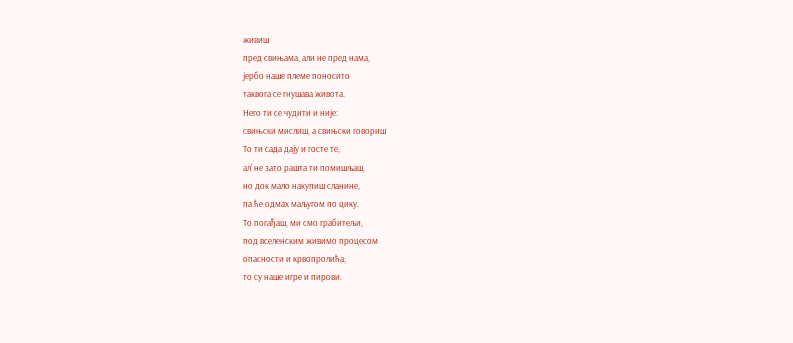живиш
пред свињама, али не пред нама,
јербо наше племе поносито
таквога се гнушава живота.
Него ти се чудити и није:
свињски мислиш, а свињски говориш
То ти сада дају и госте те,
ал' не зато рашта ти помишљаш,
но док мало накупиш сланине,
па ће одмах маљугом по цику.
То погађаш, ми смо грабитељи,
под вселенским живимо процесом
опасности и крвопролића;
то су наше игре и пирови.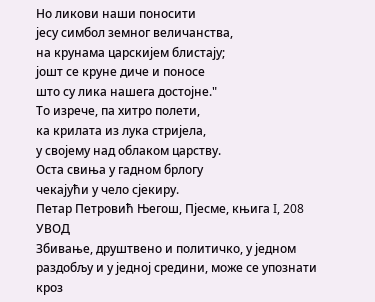Но ликови наши поносити
јесу симбол земног величанства,
на крунама царскијем блистају;
јошт се круне диче и поносе
што су лика нашега достојне."
То изрече, па хитро полети,
ка крилата из лука стријела,
у својему над облаком царству.
Оста свиња у гадном брлогу
чекајући у чело сјекиру.
Петар Петровић Његош, Пјесме, књига I, 208
УВОД
Збивање, друштвено и политичко, у једном раздобљу и у једној средини, може се упознати кроз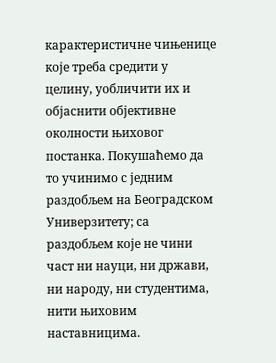карактеристичне чињенице које треба средити у целину, уобличити их и објаснити објективне околности њиховог постанка. Покушаћемо да то учинимо с једним раздобљем на Београдском Универзитету; са раздобљем које не чини част ни науци, ни држави, ни народу, ни студентима, нити њиховим наставницима.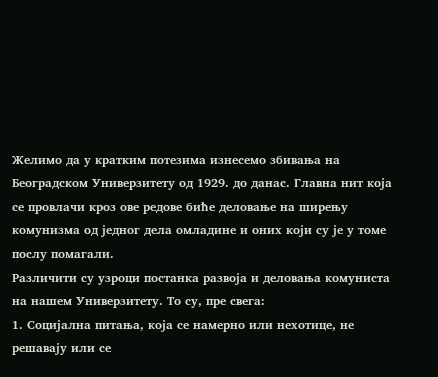Желимо да у кратким потезима изнесемо збивања на Београдском Универзитету од 1929. до данас. Главна нит која се провлачи кроз ове редове биће деловање на ширењу комунизма од једног дела омладине и оних који су је у томе послу помагали.
Различити су узроци постанка развоја и деловања комуниста на нашем Универзитету. То су, пре свега:
1. Социјална питања, која се намерно или нехотице, не решавају или се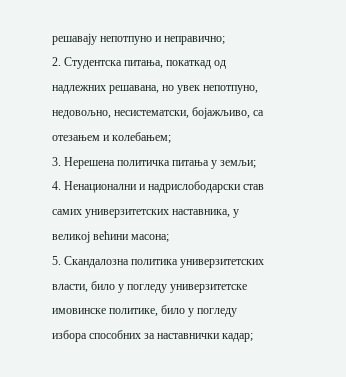решавају непотпуно и неправично;
2. Студентска питања, покаткад од надлежних решавана, но увек непотпуно, недовољно, несистематски, бојажљиво, са отезањем и колебањем;
3. Нерешена политичка питања у земљи;
4. Ненационални и надрислободарски став самих универзитетских наставника, у великој већини масона;
5. Скандалозна политика универзитетских власти, било у погледу универзитетске имовинске политике, било у погледу избора способних за наставнички кадар;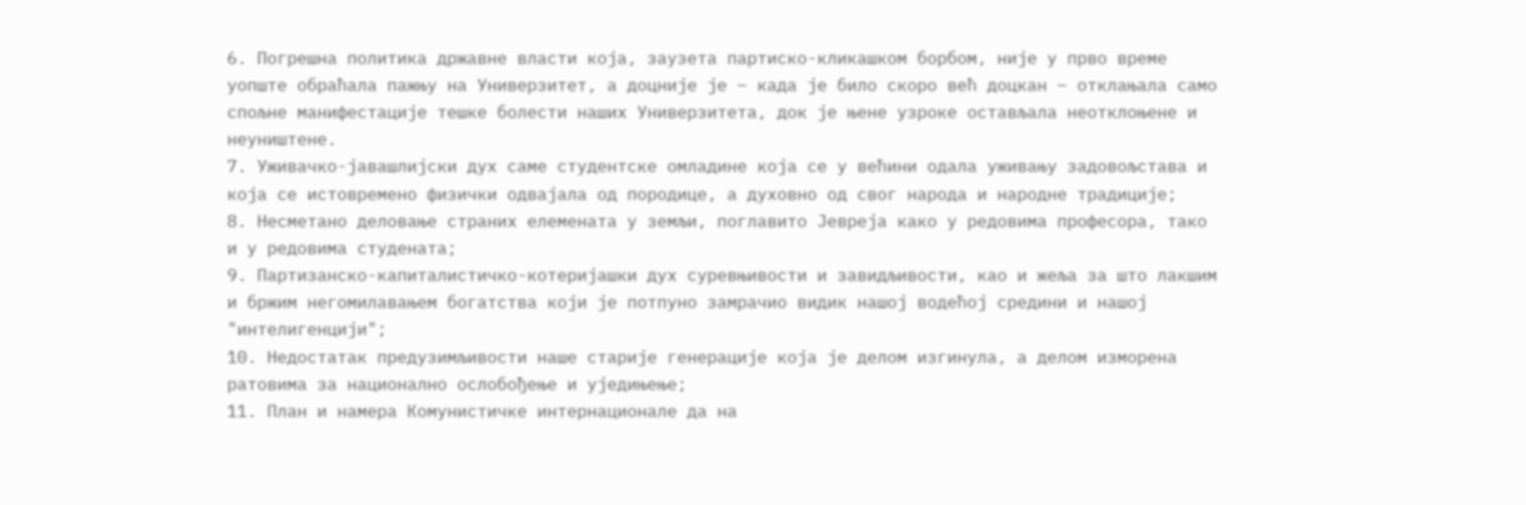6. Погрешна политика државне власти која, заузета партиско-кликашком борбом, није у прво време уопште обраћала пажњу на Универзитет, а доцније је – када је било скоро већ доцкан – отклањала само спољне манифестације тешке болести наших Универзитета, док је њене узроке остављала неотклоњене и неуништене.
7. Уживачко-јавашлијски дух саме студентске омладине која се у већини одала уживању задовољстава и која се истовремено физички одвајала од породице, а духовно од свог народа и народне традиције;
8. Несметано деловање страних елемената у земљи, поглавито Јевреја како у редовима професора, тако и у редовима студената;
9. Партизанско-капиталистичко-котеријашки дух суревњивости и завидљивости, као и жеља за што лакшим и бржим негомилавањем богатства који је потпуно замрачио видик нашој водећој средини и нашој "интелигенцији";
10. Недостатак предузимљивости наше старије генерације која је делом изгинула, а делом изморена ратовима за национално ослобођење и уједињење;
11. План и намера Комунистичке интернационале да на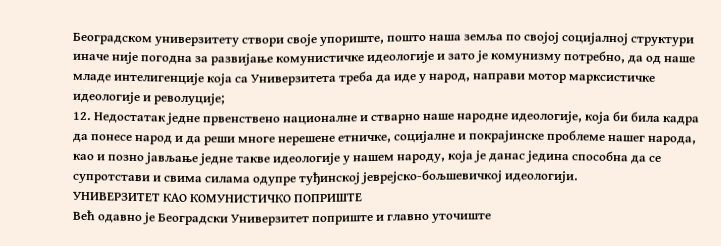Београдском универзитету створи своје упориште, пошто наша земља по својој социјалној структури иначе није погодна за развијање комунистичке идеологије и зато је комунизму потребно, да од наше младе интелигенције која са Универзитета треба да иде у народ, направи мотор марксистичке идеологије и револуције;
12. Недостатак једне првенствено националне и стварно наше народне идеологије, која би била кадра да понесе народ и да реши многе нерешене етничке, социјалне и покрајинске проблеме нашег народа, као и позно јављање једне такве идеологије у нашем народу, која је данас једина способна да се супротстави и свима силама одупре туђинској јеврејско-бољшевичкој идеологији.
УНИВЕРЗИТЕТ КАО КОМУНИСТИЧКО ПОПРИШТЕ
Већ одавно је Београдски Универзитет поприште и главно уточиште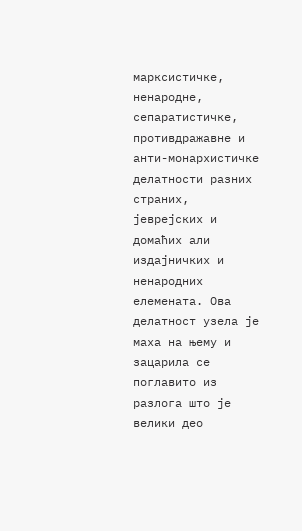марксистичке, ненародне, сепаратистичке, противдражавне и анти-монархистичке делатности разних страних, јеврејских и домаћих али издајничких и ненародних елемената. Ова делатност узела је маха на њему и зацарила се поглавито из разлога што је велики део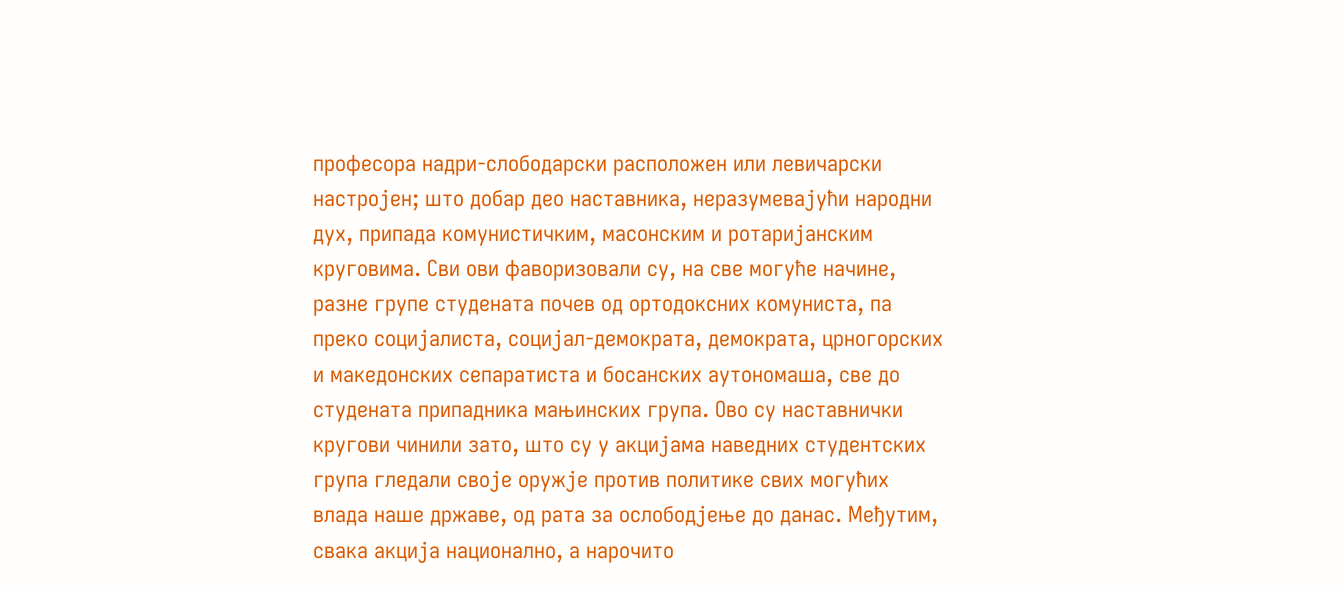професора надри-слободарски расположен или левичарски настројен; што добар део наставника, неразумевајући народни дух, припада комунистичким, масонским и ротаријанским круговима. Сви ови фаворизовали су, на све могуће начине, разне групе студената почев од ортодоксних комуниста, па преко социјалиста, социјал-демократа, демократа, црногорских и македонских сепаратиста и босанских аутономаша, све до студената припадника мањинских група. Ово су наставнички кругови чинили зато, што су у акцијама наведних студентских група гледали своје оружје против политике свих могућих влада наше државе, од рата за ослободјење до данас. Међутим, свака акција национално, а нарочито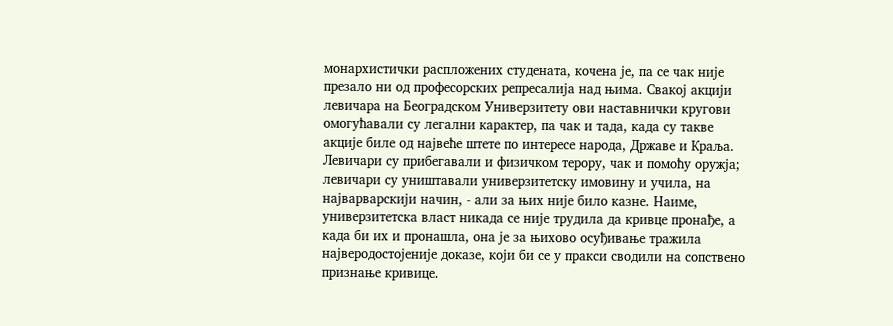монархистички распложених студената, кочена је, па се чак није презало ни од професорских репресалија над њима. Свакој акцији левичара на Београдском Универзитету ови наставнички кругови омогућавали су легални карактер, па чак и тада, када су такве акције биле од највеће штете по интересе народа, Државе и Краља.
Левичари су прибегавали и физичком терору, чак и помоћу оружја; левичари су уништавали универзитетску имовину и учила, на најварварскији начин, - али за њих није било казне. Наиме, универзитетска власт никада се није трудила да кривце пронађе, а када би их и пронашла, она је за њихово осуђивање тражила најверодостојеније доказе, који би се у пракси сводили на сопствено признање кривице.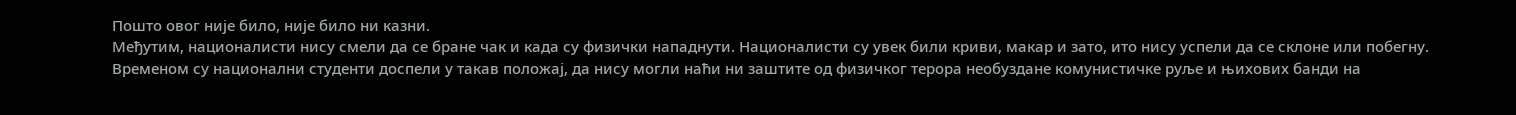Пошто овог није било, није било ни казни.
Међутим, националисти нису смели да се бране чак и када су физички нападнути. Националисти су увек били криви, макар и зато, ито нису успели да се склоне или побегну. Временом су национални студенти доспели у такав положај, да нису могли наћи ни заштите од физичког терора необуздане комунистичке руље и њихових банди на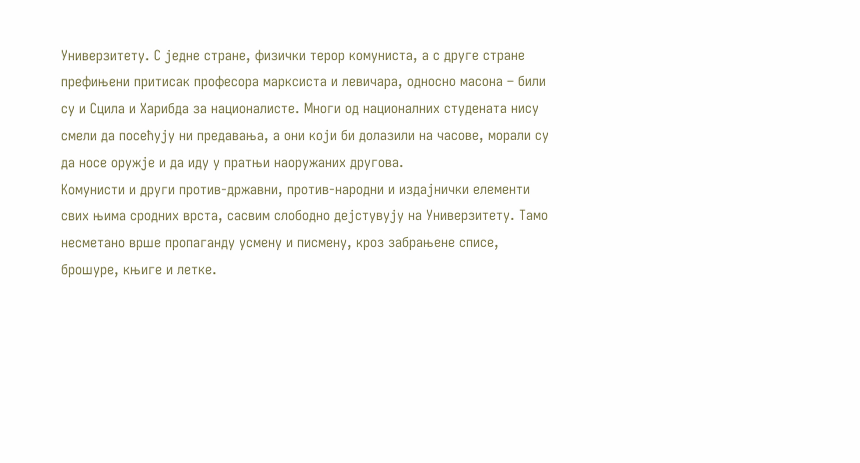Универзитету. С једне стране, физички терор комуниста, а с друге стране префињени притисак професора марксиста и левичара, односно масона – били су и Сцила и Харибда за националисте. Многи од националних студената нису смели да посећују ни предавања, а они који би долазили на часове, морали су да носе оружје и да иду у пратњи наоружаних другова.
Комунисти и други против-државни, против-народни и издајнички елементи свих њима сродних врста, сасвим слободно дејстувују на Универзитету. Тамо несметано врше пропаганду усмену и писмену, кроз забрањене списе, брошуре, књиге и летке.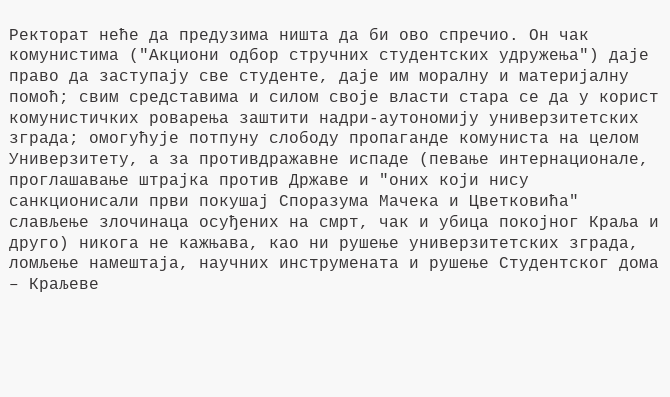Ректорат неће да предузима ништа да би ово спречио. Он чак комунистима ("Акциони одбор стручних студентских удружења") даје право да заступају све студенте, даје им моралну и материјалну помоћ; свим средставима и силом своје власти стара се да у корист комунистичких роварења заштити надри-аутономију универзитетских зграда; омогућује потпуну слободу пропаганде комуниста на целом Универзитету, а за противдражавне испаде (певање интернационале, проглашавање штрајка против Државе и "оних који нису санкционисали први покушај Споразума Мачека и Цветковића" слављење злочинаца осуђених на смрт, чак и убица покојног Краља и друго) никога не кажњава, као ни рушење универзитетских зграда, ломљење намештаја, научних инструмената и рушење Студентског дома – Краљеве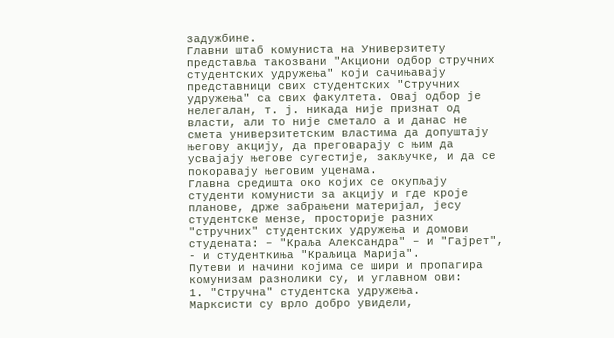задужбине.
Главни штаб комуниста на Универзитету представља такозвани "Акциони одбор стручних студентских удружења" који сачињавају представници свих студентских "Стручних удружења" са свих факултета. Овај одбор је нелегалан, т. ј. никада није признат од власти, али то није сметало а и данас не смета универзитетским властима да допуштају његову акцију, да преговарају с њим да усвајају његове сугестије, закључке, и да се покоравају његовим уценама.
Главна средишта око којих се окупљају студенти комунисти за акцију и где кроје планове, држе забрањени материјал, јесу студентске мензе, просторије разних "стручних" студентских удружења и домови студената: – "Краља Александра" – и "Гајрет", - и студенткиња "Краљица Марија".
Путеви и начини којима се шири и пропагира комунизам разнолики су, и углавном ови:
1. "Стручна" студентска удружења.
Марксисти су врло добро увидели,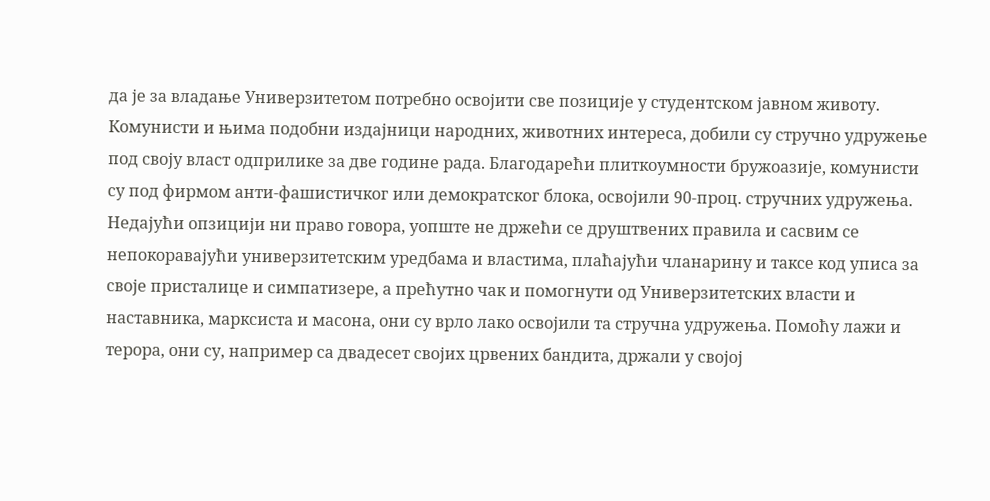да је за владање Универзитетом потребно освојити све позиције у студентском јавном животу. Комунисти и њима подобни издајници народних, животних интереса, добили су стручно удружење под своју власт одприлике за две године рада. Благодарећи плиткоумности бружоазије, комунисти су под фирмом анти-фашистичког или демократског блока, освојили 90-проц. стручних удружења. Недајући опзицији ни право говора, уопште не држећи се друштвених правила и сасвим се непокоравајући универзитетским уредбама и властима, плаћајући чланарину и таксе код уписа за своје присталице и симпатизере, а прећутно чак и помогнути од Универзитетских власти и наставника, марксиста и масона, они су врло лако освојили та стручна удружења. Помоћу лажи и терора, они су, например са двадесет својих црвених бандита, држали у својој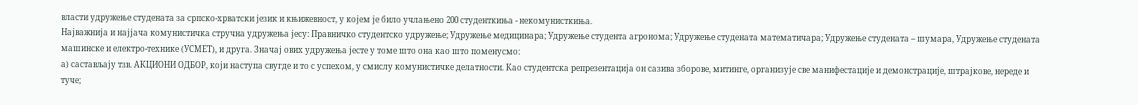власти удружење студената за српско-хрватски језик и књижевност, у којем је било учлањено 200 студенткиња - некомунисткиња.
Најважнија и најјача комунистичка стручна удружења јесу: Правничко студентско удружење; Удружење медицинара; Удружење студента агронома; Удружење студената математичара; Удружење студената – шумара, Удружење студената машинске и електро-технике (УСМЕТ), и друга. Значај ових удружења јесте у томе што она као што поменусмо:
а) састављају тзв. АКЦИОНИ ОДБОР, који наступа свугде и то с успехом, у смислу комунистичке делатности. Као студентска репрезентација он сазива зборове, митинге, организује све манифестације и демонстрације, штрајкове, нереде и туче;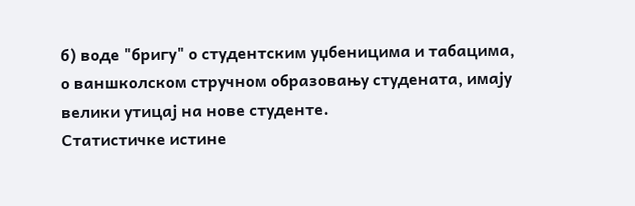б) воде "бригу" о студентским уџбеницима и табацима, о ваншколском стручном образовању студената, имају велики утицај на нове студенте.
Статистичке истине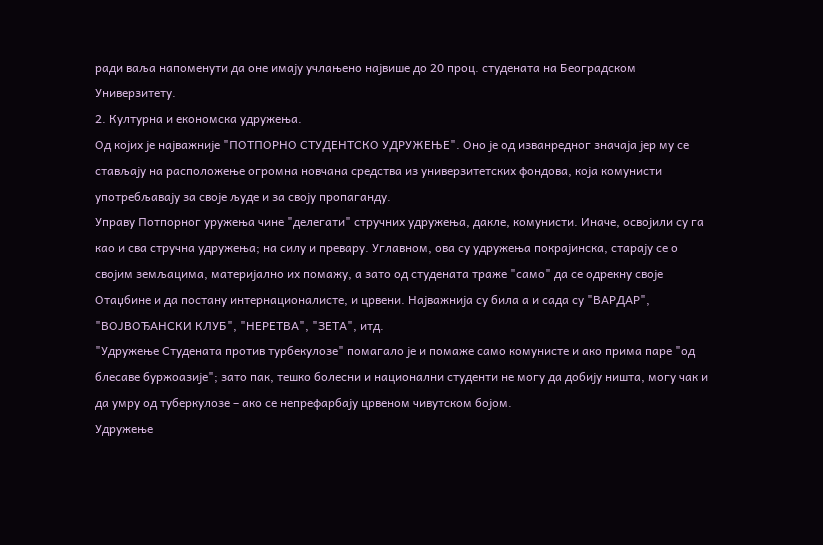ради ваља напоменути да оне имају учлањено највише до 20 проц. студената на Београдском Универзитету.
2. Културна и економска удружења.
Од којих је најважније "ПОТПОРНО СТУДЕНТСКО УДРУЖЕЊЕ". Оно је од изванредног значаја јер му се стављају на расположење огромна новчана средства из универзитетских фондова, која комунисти употребљавају за своје људе и за своју пропаганду.
Управу Потпорног уружења чине "делегати" стручних удружења, дакле, комунисти. Иначе, освојили су га као и сва стручна удружења; на силу и превару. Углавном, ова су удружења покрајинска, старају се о својим земљацима, материјално их помажу, а зато од студената траже "само" да се одрекну своје Отаџбине и да постану интернационалисте, и црвени. Најважнија су била а и сада су "ВАРДАР", "ВОЈВОЂАНСКИ КЛУБ", "НЕРЕТВА", "ЗЕТА", итд.
"Удружење Студената против турбекулозе" помагало је и помаже само комунисте и ако прима паре "од блесаве буржоазије"; зато пак, тешко болесни и национални студенти не могу да добију ништа, могу чак и да умру од туберкулозе – ако се непрефарбају црвеном чивутском бојом.
Удружење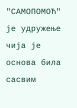"САМОПОМОЋ" је удружење чија је основа била сасвим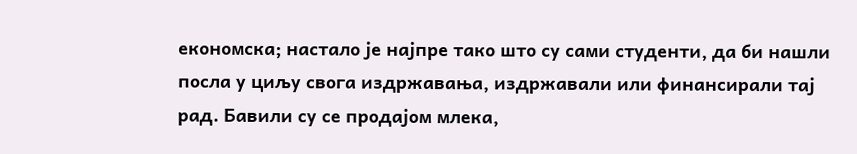економска; настало је најпре тако што су сами студенти, да би нашли посла у циљу свога издржавања, издржавали или финансирали тај рад. Бавили су се продајом млека,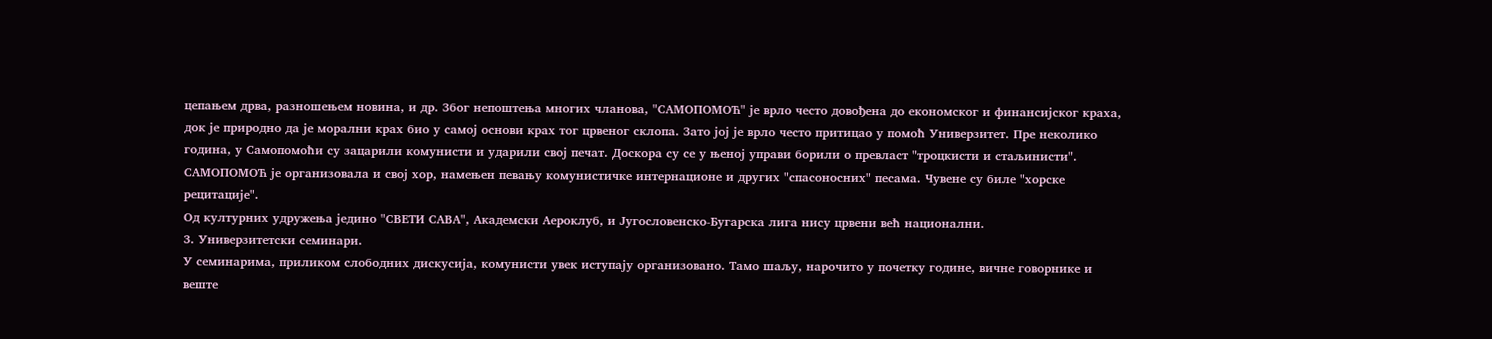цепањем дрва, разношењем новина, и др. Због непоштења многих чланова, "САМОПОМОЋ" је врло често довођена до економског и финансијског краха, док је природно да је морални крах био у самој основи крах тог црвеног склопа. Зато јој је врло често притицао у помоћ Универзитет. Пре неколико година, у Самопомоћи су зацарили комунисти и ударили свој печат. Доскора су се у њеној управи борили о превласт "троцкисти и стаљинисти".
САМОПОМОЋ је организовала и свој хор, намењен певању комунистичке интернационе и других "спасоносних" песама. Чувене су биле "хорске рецитације".
Од културних удружења једино "СВЕТИ САВА", Академски Аероклуб, и Југословенско-Бугарска лига нису црвени већ национални.
3. Универзитетски семинари.
У семинарима, приликом слободних дискусија, комунисти увек иступају организовано. Тамо шаљу, нарочито у почетку године, вичне говорнике и веште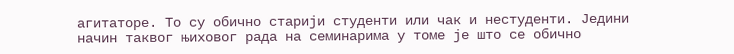агитаторе. То су обично старији студенти или чак и нестуденти. Једини начин таквог њиховог рада на семинарима у томе је што се обично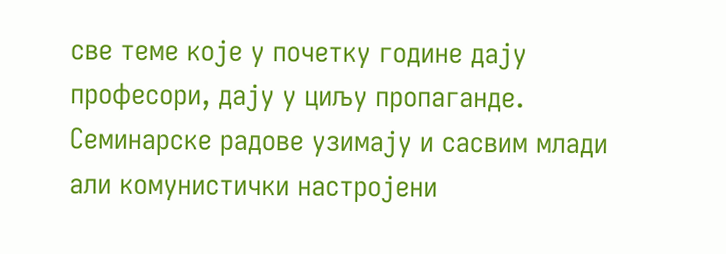све теме које у почетку године дају професори, дају у циљу пропаганде. Семинарске радове узимају и сасвим млади али комунистички настројени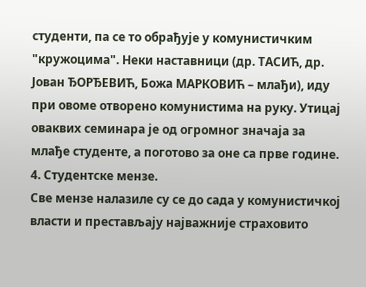студенти, па се то обрађује у комунистичким "кружоцима". Неки наставници (др. ТАСИЋ, др. Јован ЂОРЂЕВИЋ, Божа МАРКОВИЋ – млађи), иду при овоме отворено комунистима на руку. Утицај оваквих семинара је од огромног значаја за млађе студенте, а поготово за оне са прве године.
4. Студентске мензе.
Све мензе налазиле су се до сада у комунистичкој власти и престављају најважније страховито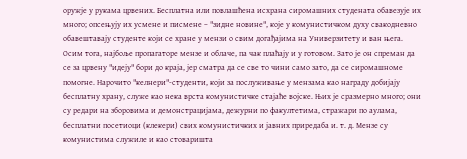оружје у рукама црвених. Бесплатна или повлашћена исхрана сиромашних студената обавезује их много; опсењују их усмене и писмене – "зидне новине", које у комунистичком духу свакодневно обавештавају студенте који се хране у мензи о свим догађајима на Универзитету и ван њега. Осим тога, најбоље пропагаторе мензе и облаче, па чак плаћају и у готовом. Зато је он спреман да се за црвену "идеју" бори до краја, јер сматра да се све то чини само зато, да се сиромашноме помогне. Нарочито "келнери"-студенти, који за послуживање у мензама као награду добијају бесплатну храну, служе као нека врста комунистичке стајаће војске. Њих је сразмерно много; они су редари на зборовима и демонстрацијама, дежурни по факултетима, стражари по аулама, бесплатни посетиоци (клекери) свих комунистичких и јавних приредаба и. т. д. Мензе су комунистима служиле и као стоваришта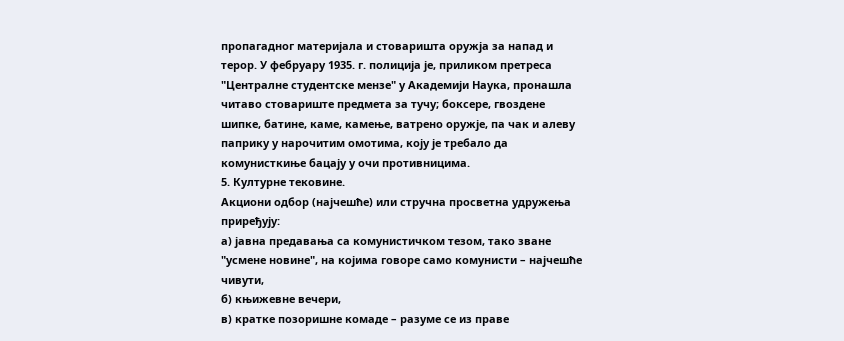пропагадног материјала и стоваришта оружја за напад и терор. У фебруару 1935. г. полиција је, приликом претреса "Централне студентске мензе" у Академији Наука, пронашла читаво стовариште предмета за тучу; боксере, гвоздене шипке, батине, каме, камење, ватрено оружје, па чак и алеву паприку у нарочитим омотима, коју је требало да комунисткиње бацају у очи противницима.
5. Културне тековине.
Акциони одбор (најчешће) или стручна просветна удружења приређују:
а) јавна предавања са комунистичком тезом, тако зване "усмене новине", на којима говоре само комунисти – најчешће чивути,
б) књижевне вечери,
в) кратке позоришне комаде – разуме се из праве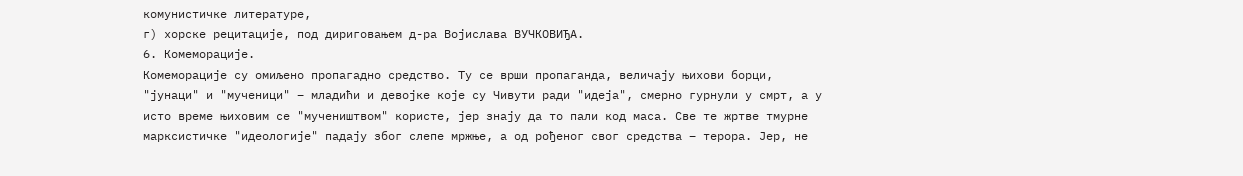комунистичке литературе,
г) хорске рецитације, под дириговањем д-ра Војислава ВУЧКОВИЂА.
6. Комеморације.
Комеморације су омиљено пропагадно средство. Ту се врши пропаганда, величају њихови борци, "јунаци" и "мученици" – младићи и девојке које су Чивути ради "идеја", смерно гурнули у смрт, а у исто време њиховим се "мучеништвом" користе, јер знају да то пали код маса. Све те жртве тмурне марксистичке "идеологије" падају због слепе мржње, а од рођеног свог средства – терора. Јер, не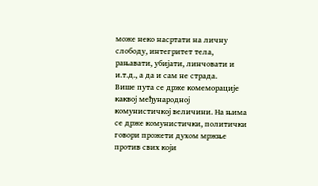може неко насртати на личну слободу, интегритет тела, рањавати, убијати, линчовати и и.т.д., а да и сам не страда.
Више пута се држе комеморације каквој међународној комунистичкој величини. На њима се држе комунистички, политички говори прожети духом мржње против свих који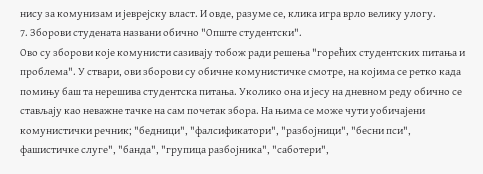нису за комунизам и јеврејску власт. И овде, разуме се, клика игра врло велику улогу.
7. Зборови студената названи обично "Опште студентски".
Ово су зборови које комунисти сазивају тобож ради решења "горећих студентских питања и проблема". У ствари, ови зборови су обичне комунистичке смотре, на којима се ретко када помињу баш та нерешива студентска питања. Уколико она и јесу на дневном реду обично се стављају као неважне тачке на сам почетак збора. На њима се може чути уобичајени комунистички речник; "бедници", "фалсификатори", "разбојници", "бесни пси", фашистичке слуге", "банда", "групица разбојника", "саботери",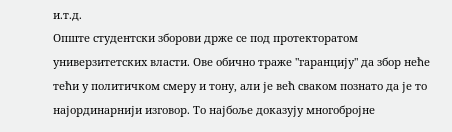и.т.д.
Опште студентски зборови држе се под протекторатом универзитетских власти. Ове обично траже "гаранцију" да збор неће тећи у политичком смеру и тону, али је већ сваком познато да је то најординарнији изговор. То најбоље доказују многобројне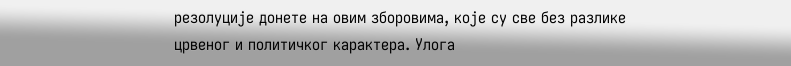резолуције донете на овим зборовима, које су све без разлике црвеног и политичког карактера. Улога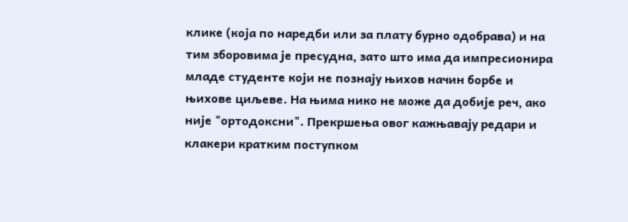клике (која по наредби или за плату бурно одобрава) и на тим зборовима је пресудна, зато што има да импресионира младе студенте који не познају њихов начин борбе и њихове циљеве. На њима нико не може да добије реч, ако није "ортодоксни". Прекршења овог кажњавају редари и клакери кратким поступком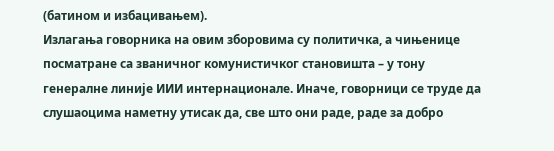(батином и избацивањем).
Излагања говорника на овим зборовима су политичка, а чињенице посматране са званичног комунистичког становишта – у тону генералне линије ИИИ интернационале. Иначе, говорници се труде да слушаоцима наметну утисак да, све што они раде, раде за добро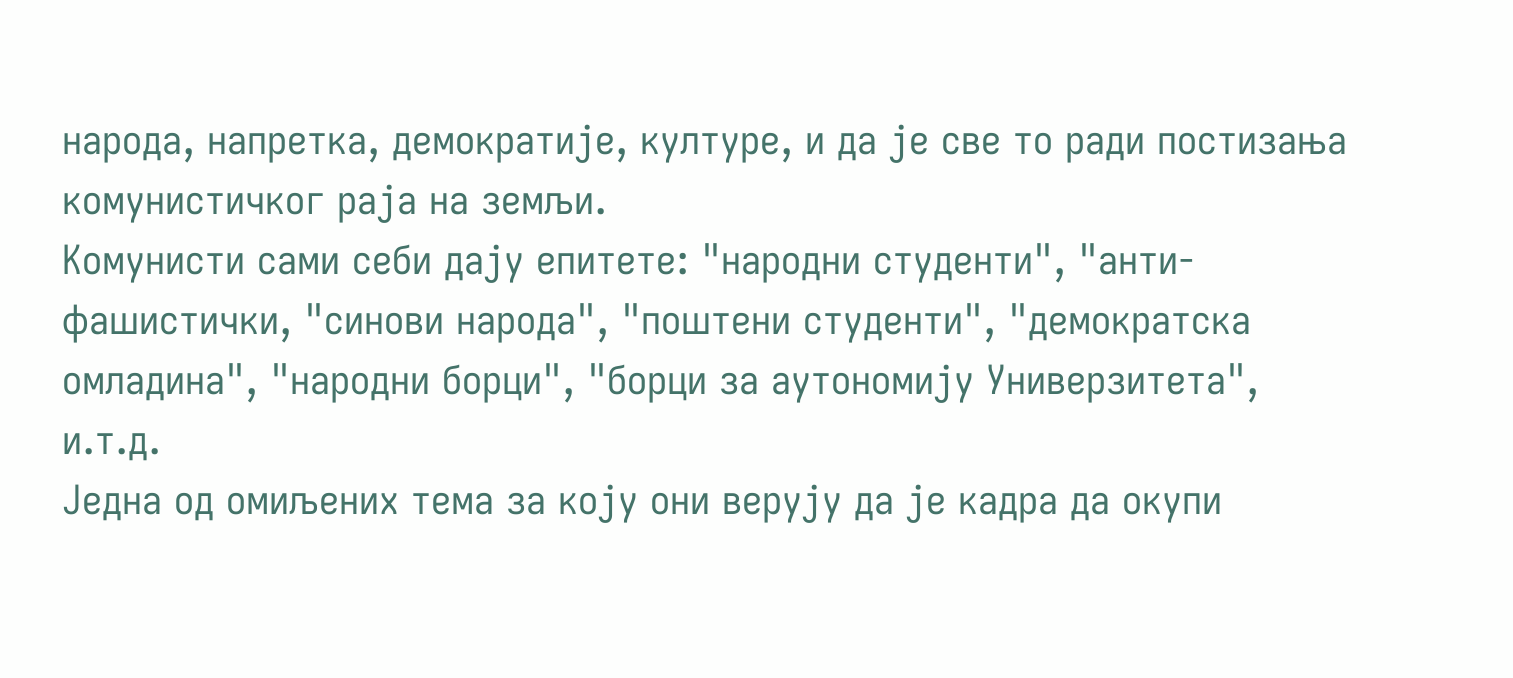народа, напретка, демократије, културе, и да је све то ради постизања комунистичког раја на земљи.
Комунисти сами себи дају епитете: "народни студенти", "анти-фашистички, "синови народа", "поштени студенти", "демократска омладина", "народни борци", "борци за аутономију Универзитета", и.т.д.
Једна од омиљених тема за коју они верују да је кадра да окупи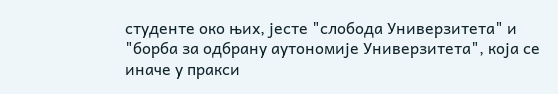студенте око њих, јесте "слобода Универзитета" и "борба за одбрану аутономије Универзитета", која се иначе у пракси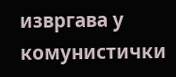извргава у комунистички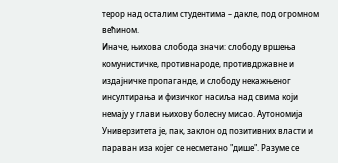терор над осталим студентима – дакле, под огромном већином.
Иначе, њихова слобода значи: слободу вршења комунистичке, противнароде, противдржавне и издајничке пропаганде, и слободу некажњеног инсултирања и физичког насиља над свима који немају у глави њихову болесну мисао. Аутономија Универзитета је, пак, заклон од позитивних власти и параван иза којег се несметано "дише". Разуме се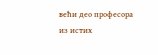већи део професора из истих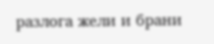разлога жели и брани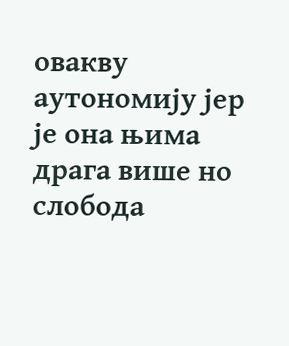овакву аутономију јер је она њима драга више но слобода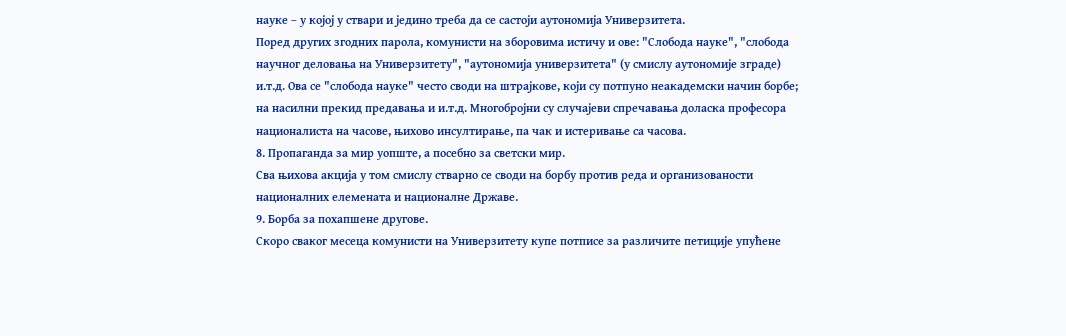науке – у којој у ствари и једино треба да се састоји аутономија Универзитета.
Поред других згодних парола, комунисти на зборовима истичу и ове: "Слобода науке", "слобода научног деловања на Универзитету", "аутономија универзитета" (у смислу аутономије зграде) и.т.д. Ова се "слобода науке" често своди на штрајкове, који су потпуно неакадемски начин борбе; на насилни прекид предавања и и.т.д. Многобројни су случајеви спречавања доласка професора националиста на часове, њихово инсултирање, па чак и истеривање са часова.
8. Пропаганда за мир уопште, а посебно за светски мир.
Сва њихова акција у том смислу стварно се своди на борбу против реда и организованости националних елемената и националне Државе.
9. Борба за похапшене другове.
Скоро сваког месеца комунисти на Универзитету купе потписе за различите петиције упућене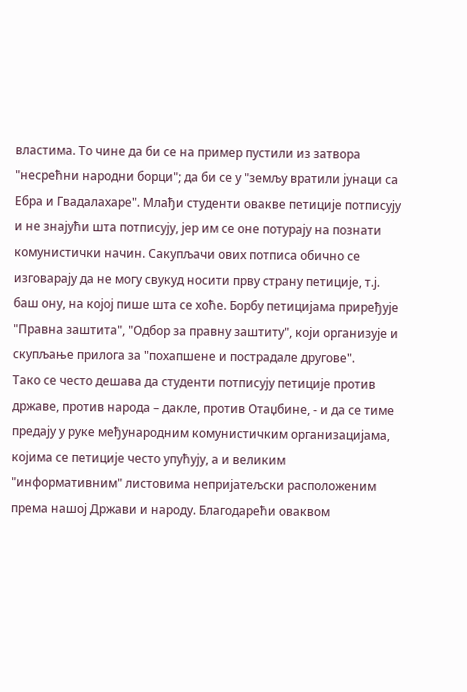властима. То чине да би се на пример пустили из затвора "несрећни народни борци"; да би се у "земљу вратили јунаци са Ебра и Гвадалахаре". Млађи студенти овакве петиције потписују и не знајући шта потписују, јер им се оне потурају на познати комунистички начин. Сакупљачи ових потписа обично се изговарају да не могу свукуд носити прву страну петиције, т.ј. баш ону, на којој пише шта се хоће. Борбу петицијама приређује "Правна заштита", "Одбор за правну заштиту", који организује и скупљање прилога за "похапшене и пострадале другове".
Тако се често дешава да студенти потписују петиције против државе, против народа – дакле, против Отаџбине, - и да се тиме предају у руке међународним комунистичким организацијама, којима се петиције често упућују, а и великим "информативним" листовима непријатељски расположеним према нашој Држави и народу. Благодарећи оваквом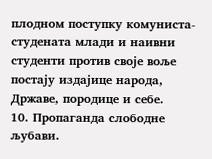плодном поступку комуниста-студената млади и наивни студенти против своје воље постају издајице народа, Државе, породице и себе.
10. Пропаганда слободне љубави.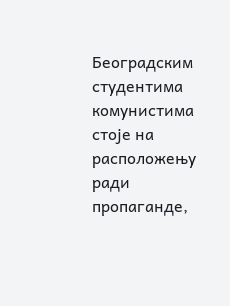Београдским студентима комунистима стоје на расположењу ради пропаганде,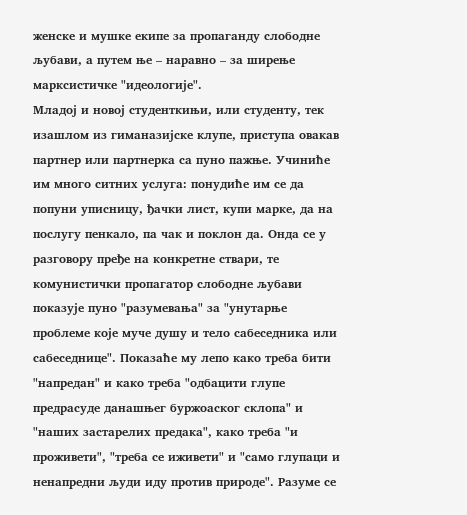женске и мушке екипе за пропаганду слободне љубави, а путем ње – наравно – за ширење марксистичке "идеологије".
Младој и новој студенткињи, или студенту, тек изашлом из гиманазијске клупе, приступа овакав партнер или партнерка са пуно пажње. Учиниће им много ситних услуга: понудиће им се да попуни уписницу, ђачки лист, купи марке, да на послугу пенкало, па чак и поклон да. Онда се у разговору пређе на конкретне ствари, те комунистички пропагатор слободне љубави показује пуно "разумевања" за "унутарње проблеме које муче душу и тело сабеседника или сабеседнице". Показаће му лепо како треба бити "напредан" и како треба "одбацити глупе предрасуде данашњег буржоаског склопа" и "наших застарелих предака", како треба "и проживети", "треба се иживети" и "само глупаци и ненапредни људи иду против природе". Разуме се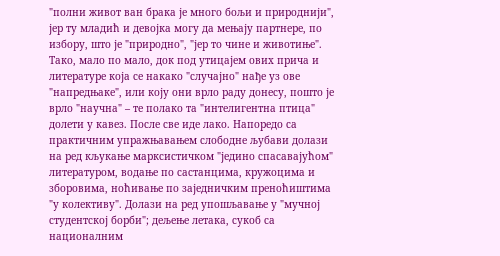"полни живот ван брака је много бољи и природнији", јер ту младић и девојка могу да мењају партнере, по избору, што је "природно", "јер то чине и животиње". Тако, мало по мало, док под утицајем ових прича и литературе која се накако "случајно" нађе уз ове "напредњаке", или коју они врло раду донесу, пошто је врло "научна" – те полако та "интелигентна птица" долети у кавез. После све иде лако. Напоредо са практичним упражњавањем слободне љубави долази на ред кљукање марксистичком "једино спасавајућом" литературом, водање по састанцима, кружоцима и зборовима, ноћивање по заједничким преноћиштима "у колективу". Долази на ред упошљавање у "мучној студентској борби"; дељење летака, сукоб са националним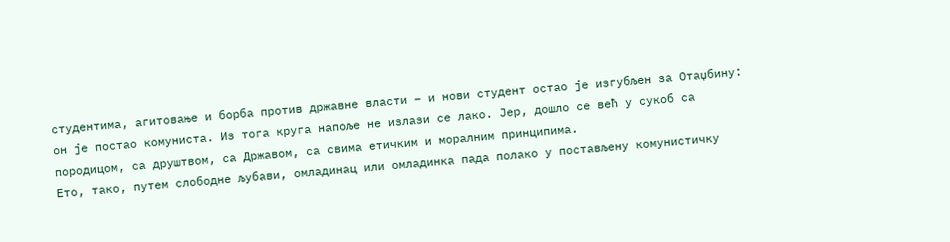студентима, агитовање и борба против државне власти – и нови студент остао је изгубљен за Отаџбину: он је постао комуниста. Из тога круга напоље не излази се лако. Јер, дошло се већ у сукоб са породицом, са друштвом, са Државом, са свима етичким и моралним принципима.
Ето, тако, путем слободне љубави, омладинац или омладинка пада полако у постављену комунистичку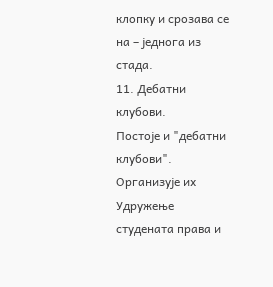клопку и срозава се на – једнога из стада.
11. Дебатни клубови.
Постоје и "дебатни клубови". Организује их Удружење студената права и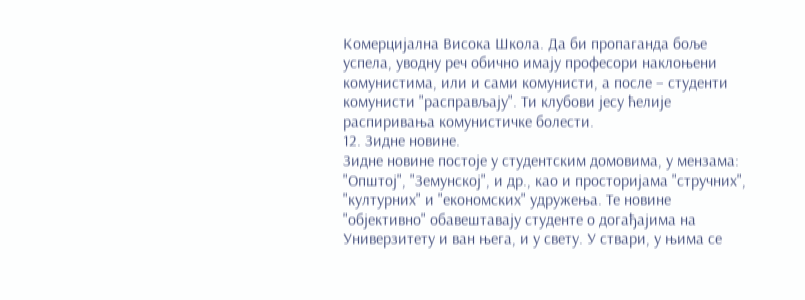Комерцијална Висока Школа. Да би пропаганда боље успела, уводну реч обично имају професори наклоњени комунистима, или и сами комунисти, а после – студенти комунисти "расправљају". Ти клубови јесу ћелије распиривања комунистичке болести.
12. Зидне новине.
Зидне новине постоје у студентским домовима, у мензама: "Општој", "Земунској", и др., као и просторијама "стручних", "културних" и "економских" удружења. Те новине "објективно" обавештавају студенте о догађајима на Универзитету и ван њега, и у свету. У ствари, у њима се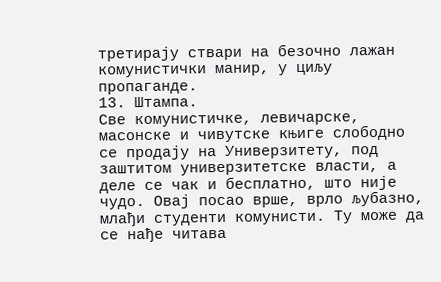третирају ствари на безочно лажан комунистички манир, у циљу пропаганде.
13. Штампа.
Све комунистичке, левичарске, масонске и чивутске књиге слободно се продају на Универзитету, под заштитом универзитетске власти, а деле се чак и бесплатно, што није чудо. Овај посао врше, врло љубазно, млађи студенти комунисти. Ту може да се нађе читава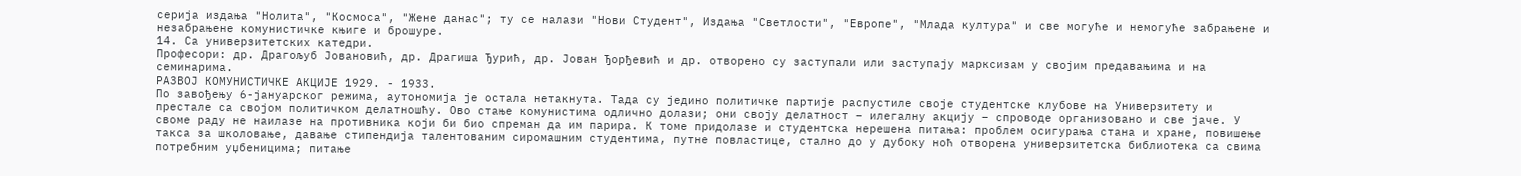серија издања "Нолита", "Космоса", "Жене данас"; ту се налази "Нови Студент", Издања "Светлости", "Европе", "Млада култура" и све могуће и немогуће забрањене и незабрањене комунистичке књиге и брошуре.
14. Са универзитетских катедри.
Професори: др. Драгољуб Јовановић, др. Драгиша Ђурић, др. Јован Ђорђевић и др. отворено су заступали или заступају марксизам у својим предавањима и на семинарима.
РАЗВОЈ КОМУНИСТИЧКЕ АКЦИЈЕ 1929. - 1933.
По завођењу 6-јануарског режима, аутономија је остала нетакнута. Тада су једино политичке партије распустиле своје студентске клубове на Универзитету и престале са својом политичком делатношћу. Ово стање комунистима одлично долази; они своју делатност – илегалну акцију – спроводе организовано и све јаче. У своме раду не наилазе на противника који би био спреман да им парира. К томе придолазе и студентска нерешена питања: проблем осигурања стана и хране, повишење такса за школовање, давање стипендија талентованим сиромашним студентима, путне повластице, стално до у дубоку ноћ отворена универзитетска библиотека са свима потребним уџбеницима; питање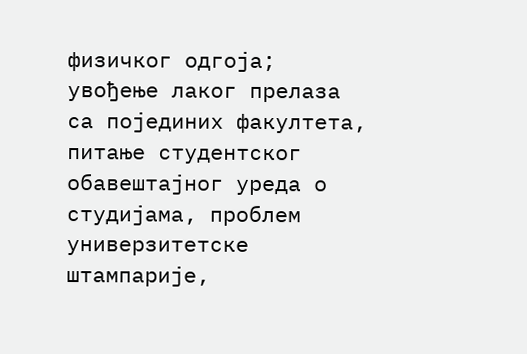физичког одгоја; увођење лаког прелаза са појединих факултета, питање студентског обавештајног уреда о студијама, проблем универзитетске штампарије,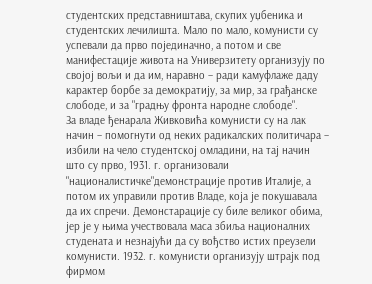студентских представништава, скупих уџбеника и студентских лечилишта. Мало по мало, комунисти су успевали да прво појединачно, а потом и све манифестације живота на Универзитету организују по својој вољи и да им, наравно – ради камуфлаже даду карактер борбе за демократију, за мир, за грађанске слободе, и за "градњу фронта народне слободе".
За владе ђенарала Живковића комунисти су на лак начин – помогнути од неких радикалских политичара – избили на чело студентској омладини, на тај начин што су прво, 1931. г. организовали "националистичке"демонстрације против Италије, а потом их управили против Владе, која је покушавала да их спречи. Демонстарације су биле великог обима, јер је у њима учествовала маса збиља националних студената и незнајући да су вођство истих преузели комунисти. 1932. г. комунисти организују штрајк под фирмом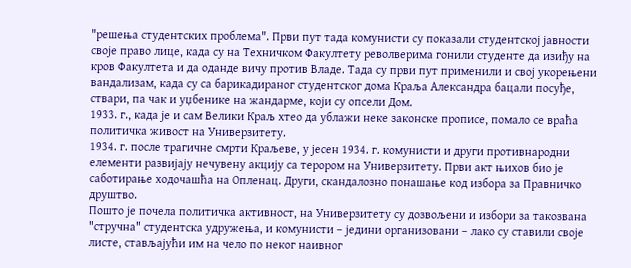"решења студентских проблема". Први пут тада комунисти су показали студентској јавности своје право лице, када су на Техничком Факултету револверима гонили студенте да изиђу на кров Факултета и да оданде вичу против Владе. Тада су први пут применили и свој укорењени вандализам, када су са барикадираног студентског дома Краља Александра бацали посуђе, ствари, па чак и уџбенике на жандарме, који су опсели Дом.
1933. г., када је и сам Велики Краљ хтео да ублажи неке законске прописе, помало се враћа политичка живост на Универзитету.
1934. г. после трагичне смрти Краљеве, у јесен 1934. г. комунисти и други противнародни елементи развијају нечувену акцију са терором на Универзитету. Први акт њихов био је саботирање ходочашћа на Опленац. Други, скандалозно понашање код избора за Правничко друштво.
Пошто је почела политичка активност, на Универзитету су дозвољени и избори за такозвана "стручна" студентска удружења, и комунисти – једини организовани – лако су ставили своје листе, стављајући им на чело по неког наивног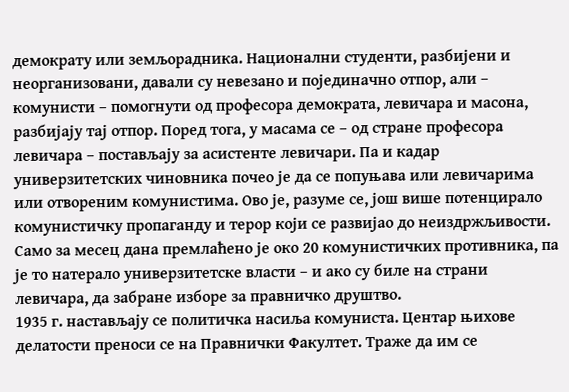демократу или земљорадника. Национални студенти, разбијени и неорганизовани, давали су невезано и појединачно отпор, али – комунисти – помогнути од професора демократа, левичара и масона, разбијају тај отпор. Поред тога, у масама се – од стране професора левичара – постављају за асистенте левичари. Па и кадар универзитетских чиновника почео је да се попуњава или левичарима или отвореним комунистима. Ово је, разуме се, још више потенцирало комунистичку пропаганду и терор који се развијао до неиздржљивости. Само за месец дана премлаћено је око 20 комунистичких противника, па је то натерало универзитетске власти – и ако су биле на страни левичара, да забране изборе за правничко друштво.
1935 г. настављају се политичка насиља комуниста. Центар њихове делатости преноси се на Правнички Факултет. Траже да им се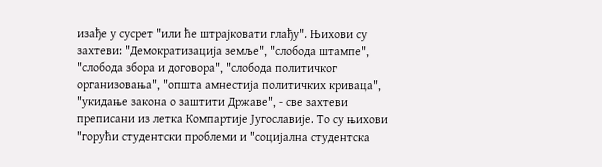изађе у сусрет "или ће штрајковати глађу". Њихови су захтеви: "Демократизација земље", "слобода штампе", "слобода збора и договора", "слобода политичког организовања", "општа амнестија политичких криваца", "укидање закона о заштити Државе", - све захтеви преписани из летка Компартије Југославије. То су њихови "горући студентски проблеми и "социјална студентска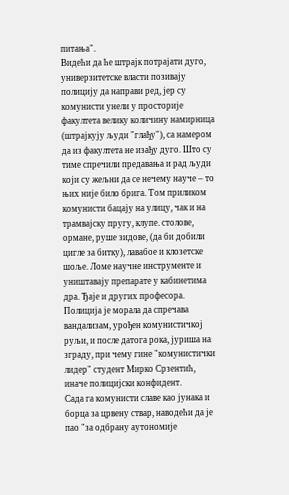питања".
Видећи да ће штрајк потрајати дуго, универзитетске власти позивају полицију да направи ред, јер су комунисти унели у просторије факултета велику количину намирница (штрајкују људи "глађу"), са намером да из факултета не изађу дуго. Што су тиме спречили предавања и рад људи који су жељни да се нечему науче – то њих није било брига. Том приликом комунисти бацају на улицу, чак и на трамвајску пругу, клупе. столове, ормане, руше зидове, (да би добили цигле за битку), лавабое и клозетске шоље. Ломе научне инструменте и уништавају препарате у кабинетима дра. Ђаје и других професора. Полиција је морала да спречава вандализам, урођен комунистичкој руљи, и после датога рока, јуриша на зграду, при чему гине "комунистички лидер" студент Мирко Срзентић, иначе полицијски конфидент.
Сада га комунисти славе као јунака и борца за црвену ствар, наводећи да је пао "за одбрану аутономије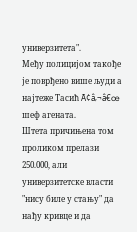универзитета".
Међу полицијом такође је поврђено више људи а најтеже Тасић Ã¢â‚¬â€œ шеф агената.
Штета причињена том проликом прелази 250.000, али универзитетске власти "нису биле у стању" да нађу кривце и да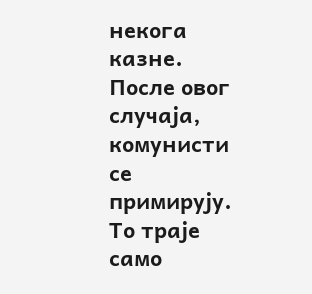некога казне.
После овог случаја, комунисти се примирују. То траје само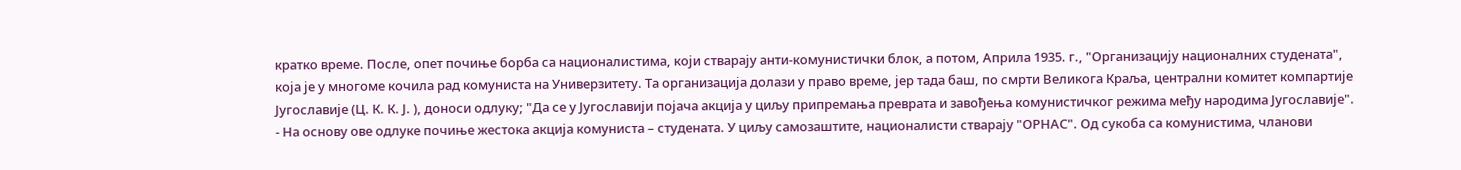кратко време. После, опет почиње борба са националистима, који стварају анти-комунистички блок, а потом, Априла 1935. г., "Организацију националних студената", која је у многоме кочила рад комуниста на Универзитету. Та организација долази у право време, јер тада баш, по смрти Великога Краља, централни комитет компартије Југославије (Ц. К. К. Ј. ), доноси одлуку; "Да се у Југославији појача акција у циљу припремања преврата и завођења комунистичког режима међу народима Југославије". - На основу ове одлуке почиње жестока акција комуниста – студената. У циљу самозаштите, националисти стварају "ОРНАС". Од сукоба са комунистима, чланови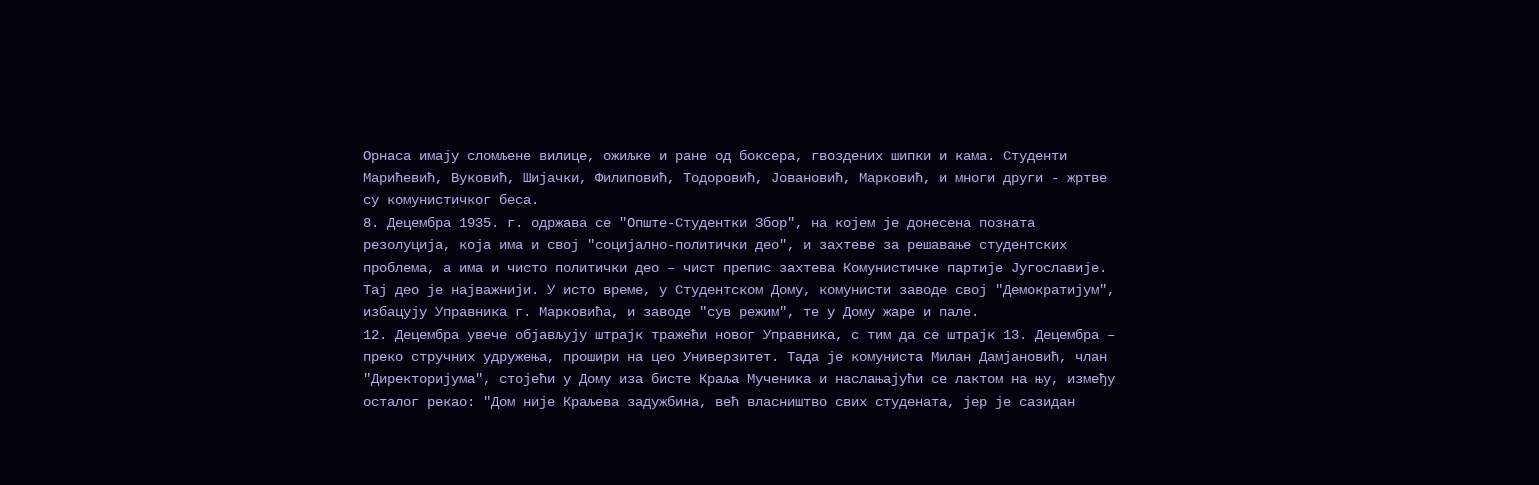Орнаса имају сломљене вилице, ожиљке и ране од боксера, гвоздених шипки и кама. Студенти Марићевић, Вуковић, Шијачки, Филиповић, Тодоровић, Јовановић, Марковић, и многи други - жртве су комунистичког беса.
8. Децембра 1935. г. одржава се "Опште-Студентки Збор", на којем је донесена позната резолуција, која има и свој "социјално-политички део", и захтеве за решавање студентских проблема, а има и чисто политички део – чист препис захтева Комунистичке партије Југославије. Тај део је најважнији. У исто време, у Студентском Дому, комунисти заводе свој "Демократијум", избацују Управника г. Марковића, и заводе "сув режим", те у Дому жаре и пале.
12. Децембра увече објављују штрајк тражећи новог Управника, с тим да се штрајк 13. Децембра – преко стручних удружења, прошири на цео Универзитет. Тада је комуниста Милан Дамјановић, члан "Директоријума", стојећи у Дому иза бисте Краља Мученика и наслањајући се лактом на њу, између осталог рекао: "Дом није Краљева задужбина, већ власништво свих студената, јер је сазидан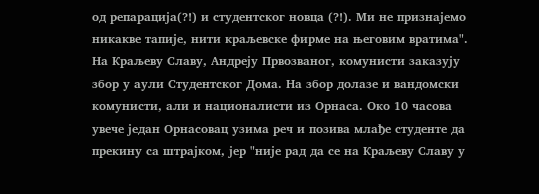од репарација(?!) и студентског новца (?!). Ми не признајемо никакве тапије, нити краљевске фирме на његовим вратима".
На Краљеву Славу, Андреју Првозваног, комунисти заказују збор у аули Студентског Дома. На збор долазе и вандомски комунисти, али и националисти из Орнаса. Око 10 часова увече један Орнасовац узима реч и позива млађе студенте да прекину са штрајком, јер "није рад да се на Краљеву Славу у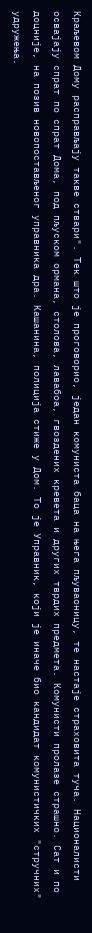Краљевом Дому расправљају такве ствари". Тек што је проговорио, један комуниста баца на њега пљуваоницу, те настаје страховита туча. Националисти освајају спрат по спрат Дома, под пљуском ормана, столова, лавабоа, гвоздених кревета и других тврдих предмета. Комунисти пролазе страшно. Сат и по доцније, на позив новопостављеног управника дра. Кашанина, полиција стиже у Дом. То је Управник, који је иначе био кандидат комунистичких "стручних" удружења.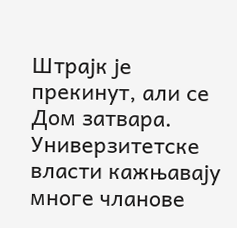Штрајк је прекинут, али се Дом затвара. Универзитетске власти кажњавају многе чланове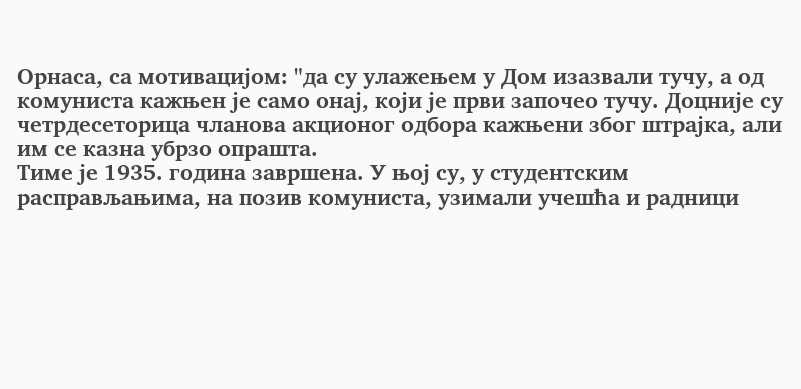Орнаса, са мотивацијом: "да су улажењем у Дом изазвали тучу, а од комуниста кажњен је само онај, који је први започео тучу. Доцније су четрдесеторица чланова акционог одбора кажњени због штрајка, али им се казна убрзо опрашта.
Тиме је 1935. година завршена. У њој су, у студентским расправљањима, на позив комуниста, узимали учешћа и радници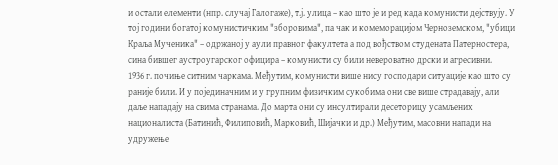и остали елементи (нпр. случај Галогаже), т.ј. улица – као што је и ред када комунисти дејствују. У тој години богатој комунистичким "зборовима", па чак и комеморацијом Черноземском, "убици Краља Мученика" – одржаној у аули правног факултета а под вођством студената Патерностера, сина бившег аустроугарског официра – комунисти су били невероватно дрски и агресивни.
1936 г. почиње ситним чаркама. Међутим, комунисти више нису господари ситуације као што су раније били. И у појединачним и у групним физичким сукобима они све више страдавају, али даље нападају на свима странама. До марта они су инсултирали десеторицу усамљених националиста (Батинић, Филиповић, Марковић, Шијачки и др.) Међутим, масовни напади на удружење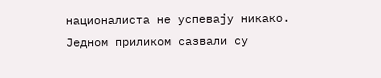националиста не успевају никако. Једном приликом сазвали су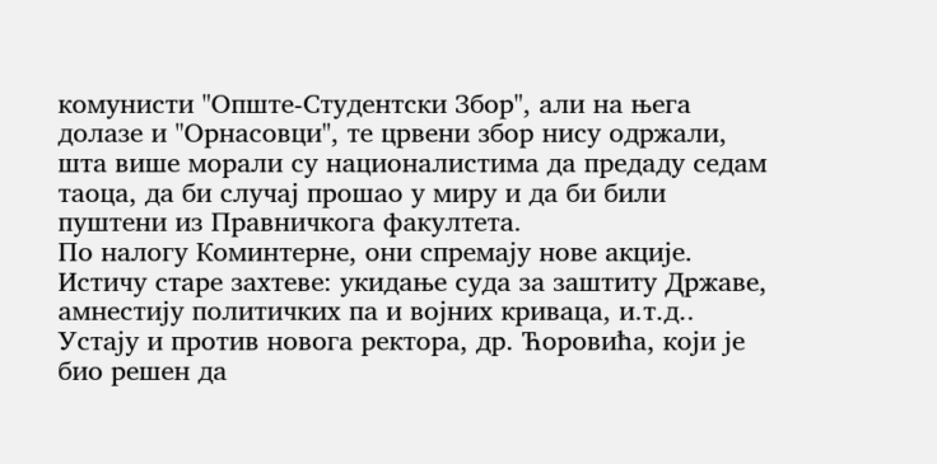комунисти "Опште-Студентски Збор", али на њега долазе и "Орнасовци", те црвени збор нису одржали, шта више морали су националистима да предаду седам таоца, да би случај прошао у миру и да би били пуштени из Правничкога факултета.
По налогу Коминтерне, они спремају нове акције. Истичу старе захтеве: укидање суда за заштиту Државе, амнестију политичких па и војних криваца, и.т.д.. Устају и против новога ректора, др. Ћоровића, који је био решен да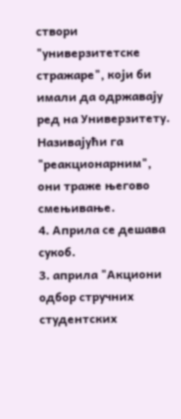створи "универзитетске стражаре", који би имали да одржавају ред на Универзитету. Називајући га "реакционарним", они траже његово смењивање.
4. Априла се дешава сукоб.
3. априла "Акциони одбор стручних студентских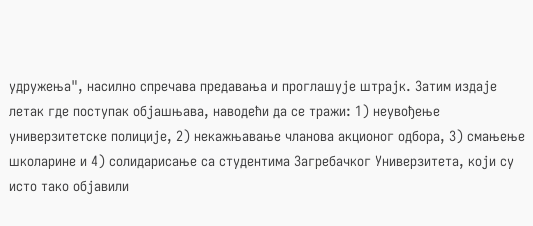удружења", насилно спречава предавања и проглашује штрајк. Затим издаје летак где поступак објашњава, наводећи да се тражи: 1) неувођење универзитетске полиције, 2) некажњавање чланова акционог одбора, 3) смањење школарине и 4) солидарисање са студентима Загребачког Универзитета, који су исто тако објавили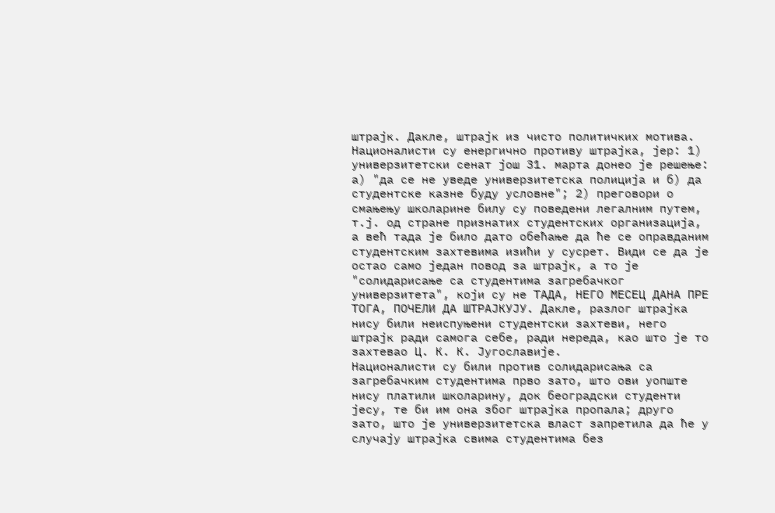штрајк. Дакле, штрајк из чисто политичких мотива.
Националисти су енергично противу штрајка, јер: 1) универзитетски сенат још 31. марта донео је решење: а) "да се не уведе универзитетска полиција и б) да студентске казне буду условне"; 2) преговори о смањењу школарине билу су поведени легалним путем, т.ј. од стране признатих студентских организација, а већ тада је било дато обећање да ће се оправданим студентским захтевима изићи у сусрет. Види се да је остао само један повод за штрајк, а то је "солидарисање са студентима загребачког универзитета", који су не ТАДА, НЕГО МЕСЕЦ ДАНА ПРЕ ТОГА, ПОЧЕЛИ ДА ШТРАЈКУЈУ. Дакле, разлог штрајка нису били неиспуњени студентски захтеви, него штрајк ради самога себе, ради нереда, као што је то захтевао Ц. К. К. Југославије.
Националисти су били против солидарисања са загребачким студентима прво зато, што ови уопште нису платили школарину, док београдски студенти јесу, те би им она због штрајка пропала; друго зато, што је универзитетска власт запретила да ће у случају штрајка свима студентима без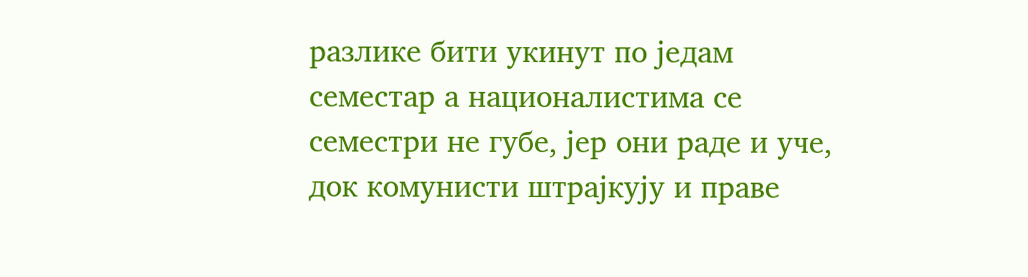разлике бити укинут по једам семестар а националистима се семестри не губе, јер они раде и уче, док комунисти штрајкују и праве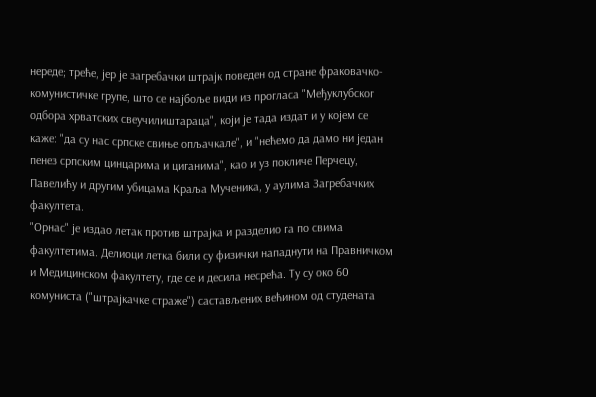нереде; треће, јер је загребачки штрајк поведен од стране фраковачко-комунистичке групе, што се најбоље види из прогласа "Међуклубског одбора хрватских свеучилиштараца", који је тада издат и у којем се каже: "да су нас српске свиње опљачкале", и "нећемо да дамо ни један пенез српским цинцарима и циганима", као и уз покличе Перчецу, Павелићу и другим убицама Краља Мученика, у аулима Загребачких факултета.
"Орнас" је издао летак против штрајка и разделио га по свима факултетима. Делиоци летка били су физички нападнути на Правничком и Медицинском факултету, где се и десила несрећа. Ту су око 60 комуниста ("штрајкачке страже") састављених већином од студената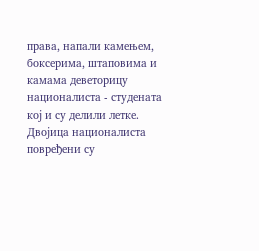права, напали камењем, боксерима, штаповима и камама деветорицу националиста - студената кој и су делили летке. Двојица националиста повређени су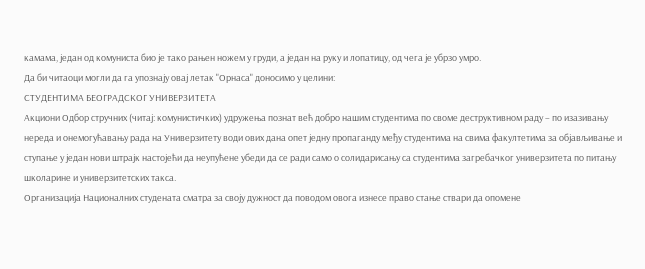камама, један од комуниста био је тако рањен ножем у груди, а један на руку и лопатицу, од чега је убрзо умро.
Да би читаоци могли да га упознају овај летак "Орнаса" доносимо у целини:
СТУДЕНТИМА БЕОГРАДСКОГ УНИВЕРЗИТЕТА
Акциони Одбор стручних (читај: комунистичких) удружења познат већ добро нашим студентима по своме деструктивном раду – по изазивању нереда и онемогућавању рада на Универзитету води ових дана опет једну пропаганду међу студентима на свима факултетима за објављивање и ступање у један нови штрајк настојећи да неупућене убеди да се ради само о солидарисању са студентима загребачког универзитета по питању школарине и универзитетских такса.
Организација Националних студената сматра за своју дужност да поводом овога изнесе право стање ствари да опомене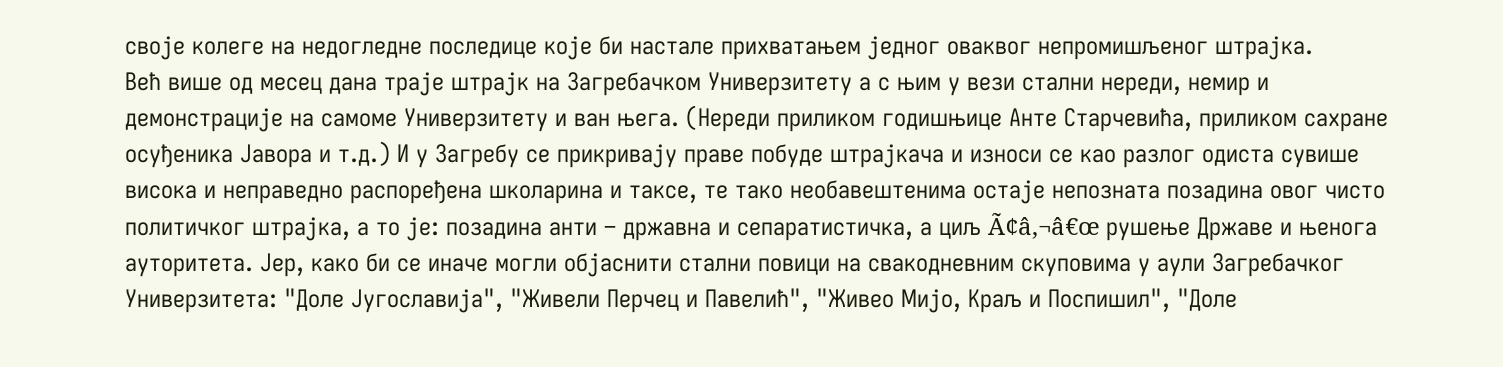своје колеге на недогледне последице које би настале прихватањем једног оваквог непромишљеног штрајка.
Већ више од месец дана траје штрајк на Загребачком Универзитету а с њим у вези стални нереди, немир и демонстрације на самоме Универзитету и ван њега. (Нереди приликом годишњице Анте Старчевића, приликом сахране осуђеника Јавора и т.д.) И у Загребу се прикривају праве побуде штрајкача и износи се као разлог одиста сувише висока и неправедно распоређена школарина и таксе, те тако необавештенима остаје непозната позадина овог чисто политичког штрајка, а то је: позадина анти – државна и сепаратистичка, а циљ Ã¢â‚¬â€œ рушење Државе и њенога ауторитета. Јер, како би се иначе могли објаснити стални повици на свакодневним скуповима у аули Загребачког Универзитета: "Доле Југославија", "Живели Перчец и Павелић", "Живео Мијо, Краљ и Поспишил", "Доле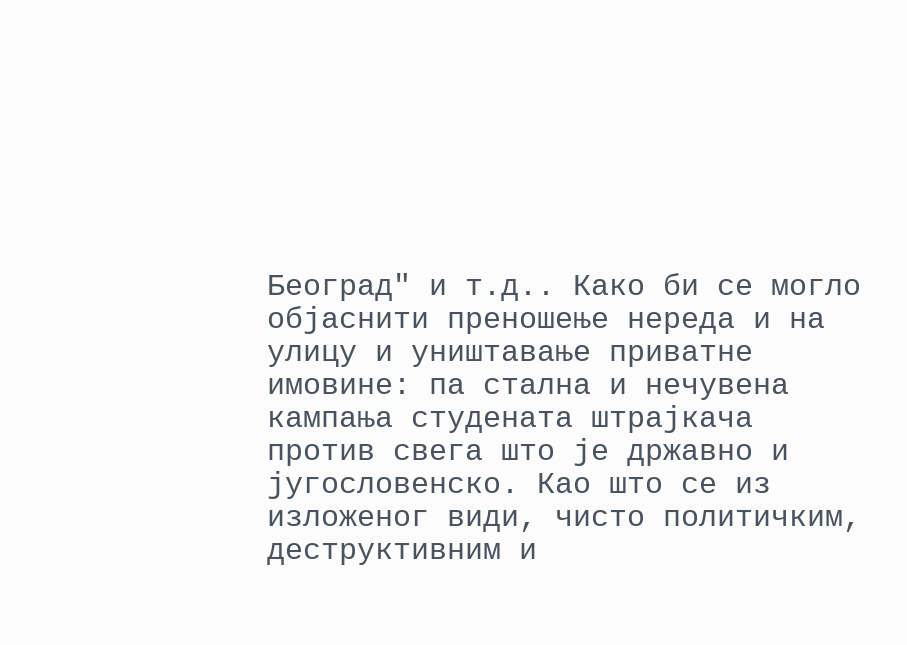Београд" и т.д.. Како би се могло објаснити преношење нереда и на улицу и уништавање приватне имовине: па стална и нечувена кампања студената штрајкача против свега што је државно и југословенско. Као што се из изложеног види, чисто политичким, деструктивним и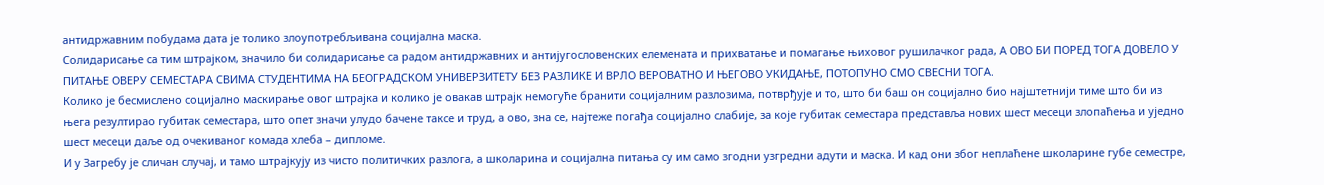антидржавним побудама дата је толико злоупотребљивана социјална маска.
Солидарисање са тим штрајком, значило би солидарисање са радом антидржавних и антијугословенских елемената и прихватање и помагање њиховог рушилачког рада, А ОВО БИ ПОРЕД ТОГА ДОВЕЛО У ПИТАЊЕ ОВЕРУ СЕМЕСТАРА СВИМА СТУДЕНТИМА НА БЕОГРАДСКОМ УНИВЕРЗИТЕТУ БЕЗ РАЗЛИКЕ И ВРЛО ВЕРОВАТНО И ЊЕГОВО УКИДАЊЕ, ПОТОПУНО СМО СВЕСНИ ТОГА.
Колико је бесмислено социјално маскирање овог штрајка и колико је овакав штрајк немогуће бранити социјалним разлозима, потврђује и то, што би баш он социјално био најштетнији тиме што би из њега резултирао губитак семестара, што опет значи улудо бачене таксе и труд, а ово, зна се, најтеже погађа социјално слабије, за које губитак семестара представља нових шест месеци злопаћења и уједно шест месеци даље од очекиваног комада хлеба – дипломе.
И у Загребу је сличан случај, и тамо штрајкују из чисто политичких разлога, а школарина и социјална питања су им само згодни узгредни адути и маска. И кад они због неплаћене школарине губе семестре,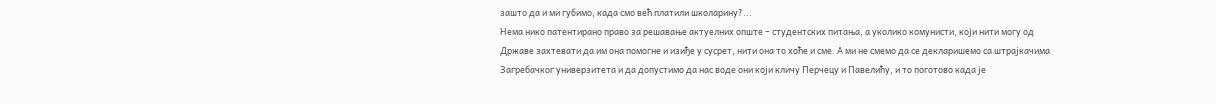зашто да и ми губимо, када смо већ платили школарину?...
Нема нико патентирано право за решавање актуелних опште – студентских питања, а уколико комунисти, који нити могу од Државе захтевати да им она помогне и изиђе у сусрет, нити она то хоће и сме. А ми не смемо да се декларишемо са штрајкачима Загребачког универзитета и да допустимо да нас воде они који кличу Перчецу и Павелићу, и то поготово када је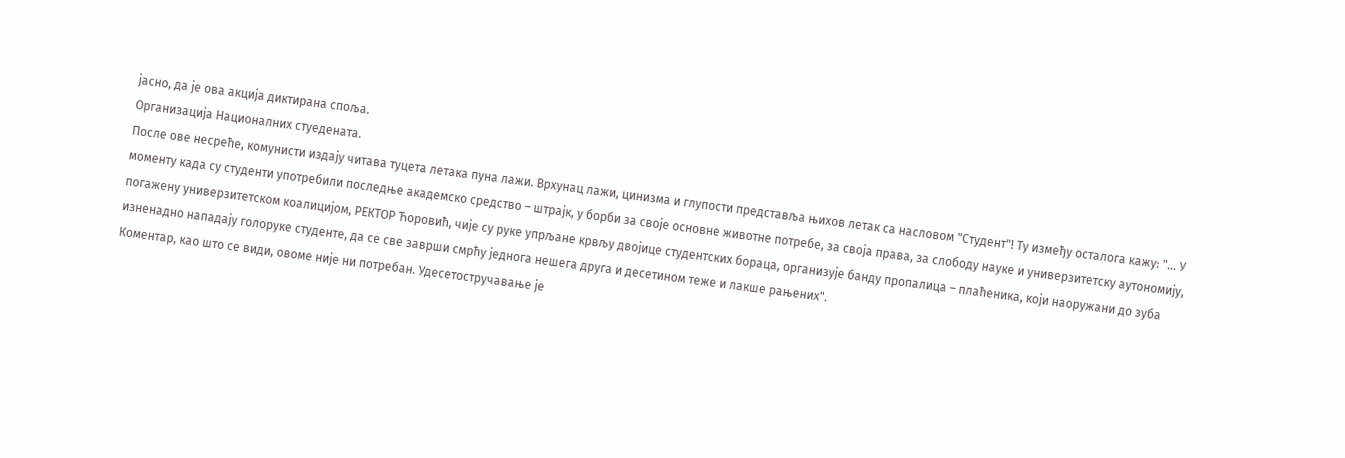јасно, да је ова акција диктирана споља.
Организација Националних стуедената.
После ове несреће, комунисти издају читава туцета летака пуна лажи. Врхунац лажи, цинизма и глупости представља њихов летак са насловом "Студент"! Ту између осталога кажу: "... У моменту када су студенти употребили последње академско средство – штрајк, у борби за своје основне животне потребе, за своја права, за слободу науке и универзитетску аутономију, погажену универзитетском коалицијом, РЕКТОР Ћоровић, чије су руке упрљане крвљу двојице студентских бораца, организује банду пропалица – плаћеника, који наоружани до зуба изненадно нападају голоруке студенте, да се све заврши смрћу једнога нешега друга и десетином теже и лакше рањених".
Коментар, као што се види, овоме није ни потребан. Удесетостручавање је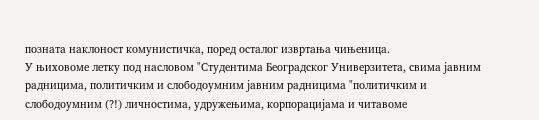позната наклоност комунистичка, поред осталог извртања чињеница.
У њиховоме летку под насловом "Студентима Београдског Универзитета, свима јавним радницима, политичким и слободоумним јавним радницима "политичким и слободоумним (?!) личностима, удружењима, корпорацијама и читавоме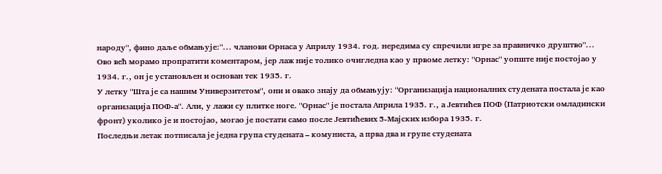народу", фино даље обмањује:"... чланови Орнаса у Априлу 1934. год. нередима су спречили игре за правничко друштво"... Ово већ морамо пропратити коментаром, јер лаж није толико очигледна као у првоме летку: "Орнас" уопште није постојао у 1934. г., он је установљен и основан тек 1935. г.
У летку "Шта је са нашим Универзитетом", они и овако знају да обмањују: "Организација националних студената постала је као организација ПОФ-а". Али, у лажи су плитке ноге. "Орнас" је постала Априла 1935. г., а Јевтићев ПОФ (Патриотски омладински фронт) уколико је и постојао, могао је постати само после Јевтићевих 5-Мајских избора 1935. г.
Последњи летак потписала је једна група студената – комуниста, а прва два и групе студената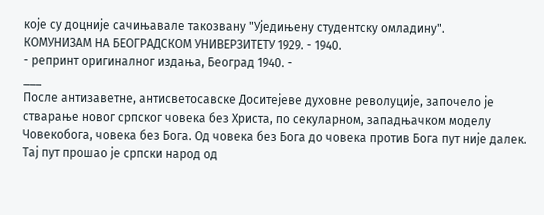које су доцније сачињавале такозвану "Уједињену студентску омладину".
КОМУНИЗАМ НА БЕОГРАДСКОМ УНИВЕРЗИТЕТУ 1929. - 1940.
- репринт оригиналног издања, Београд 1940. -
___
После антизаветне, антисветосавске Доситејеве духовне револуције, започело је стварање новог српског човека без Христа, по секуларном, западњачком моделу Човекобога, човека без Бога. Од човека без Бога до човека против Бога пут није далек. Тај пут прошао је српски народ од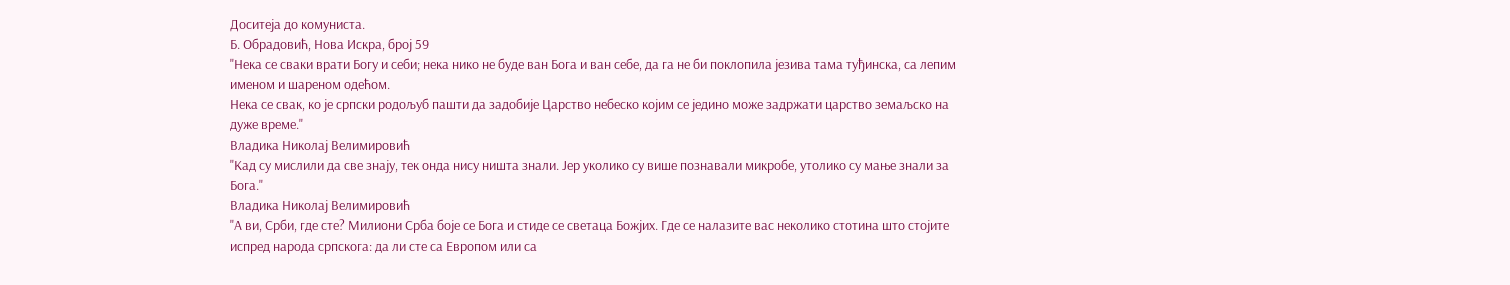Доситеја до комуниста.
Б. Обрадовић, Нова Искра, број 59
"Нека се сваки врати Богу и себи; нека нико не буде ван Бога и ван себе, да га не би поклопила језива тама туђинска, са лепим именом и шареном одећом.
Нека се свак, ко је српски родољуб пашти да задобије Царство небеско којим се једино може задржати царство земаљско на дуже време."
Владика Николај Велимировић
"Кад су мислили да све знају, тек онда нису ништа знали. Јер уколико су више познавали микробе, утолико су мање знали за Бога."
Владика Николај Велимировић
"А ви, Срби, где сте? Милиони Срба боје се Бога и стиде се светаца Божјих. Где се налазите вас неколико стотина што стојите испред народа српскога: да ли сте са Европом или са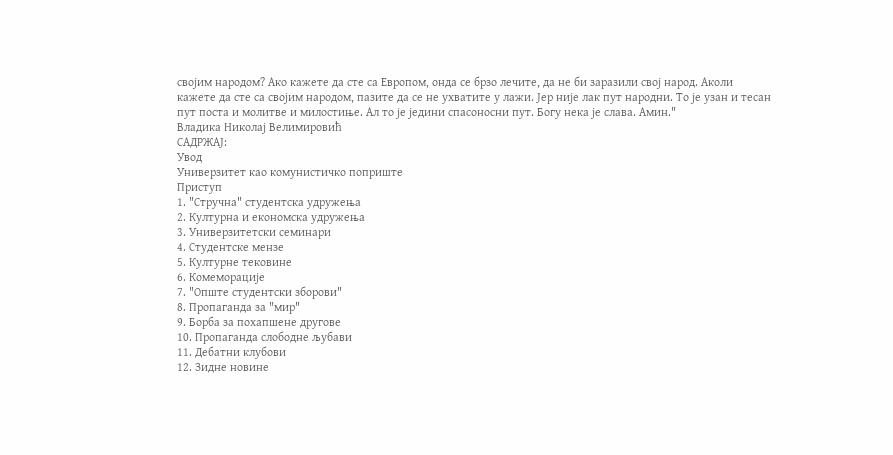својим народом? Ако кажете да сте са Европом, онда се брзо лечите, да не би заразили свој народ. Аколи кажете да сте са својим народом, пазите да се не ухватите у лажи. Јер није лак пут народни. То је узан и тесан пут поста и молитве и милостиње. Ал то је једини спасоносни пут. Богу нека је слава. Амин."
Владика Николај Велимировић
САДРЖАЈ:
Увод
Универзитет као комунистичко поприште
Приступ
1. "Стручна" студентска удружења
2. Културна и економска удружења
3. Универзитетски семинари
4. Студентске мензе
5. Културне тековине
6. Комеморације
7. "Опште студентски зборови"
8. Пропаганда за "мир"
9. Борба за похапшене другове
10. Пропаганда слободне љубави
11. Дебатни клубови
12. Зидне новине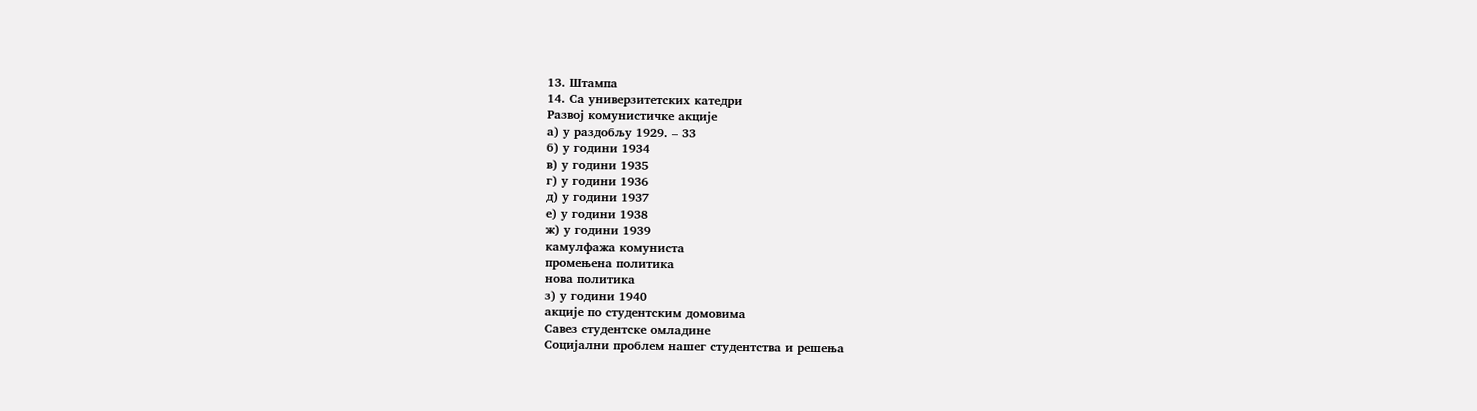13. Штампа
14. Са универзитетских катедри
Развој комунистичке акције
а) у раздобљу 1929. – 33
б) у години 1934
в) у години 1935
г) у години 1936
д) у години 1937
е) у години 1938
ж) у години 1939
камулфажа комуниста
промењена политика
нова политика
з) у години 1940
акције по студентским домовима
Савез студентске омладине
Социјални проблем нашег студентства и решења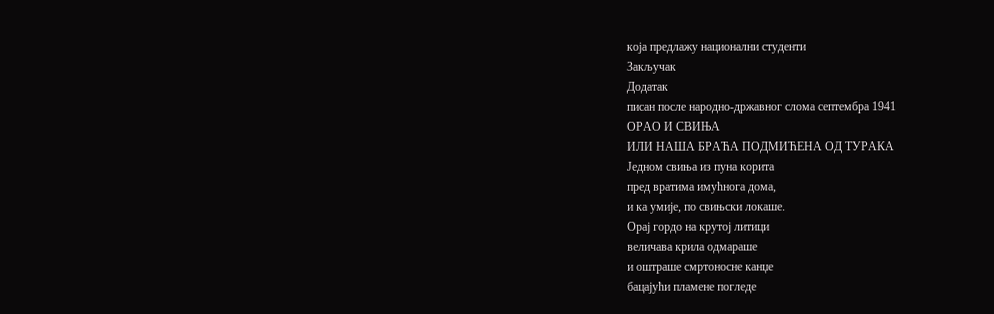која предлажу национални студенти
Закључак
Додатак
писан после народно-државног слома септембра 1941
ОРАО И СВИЊА
ИЛИ НАША БРАЋА ПОДМИЋЕНА ОД ТУРАКА
Једном свиња из пуна корита
пред вратима имућнога дома,
и ка умије, по свињски локаше.
Орај гордо на крутој литици
величава крила одмараше
и оштраше смртоносне канџе
бацајући пламене погледе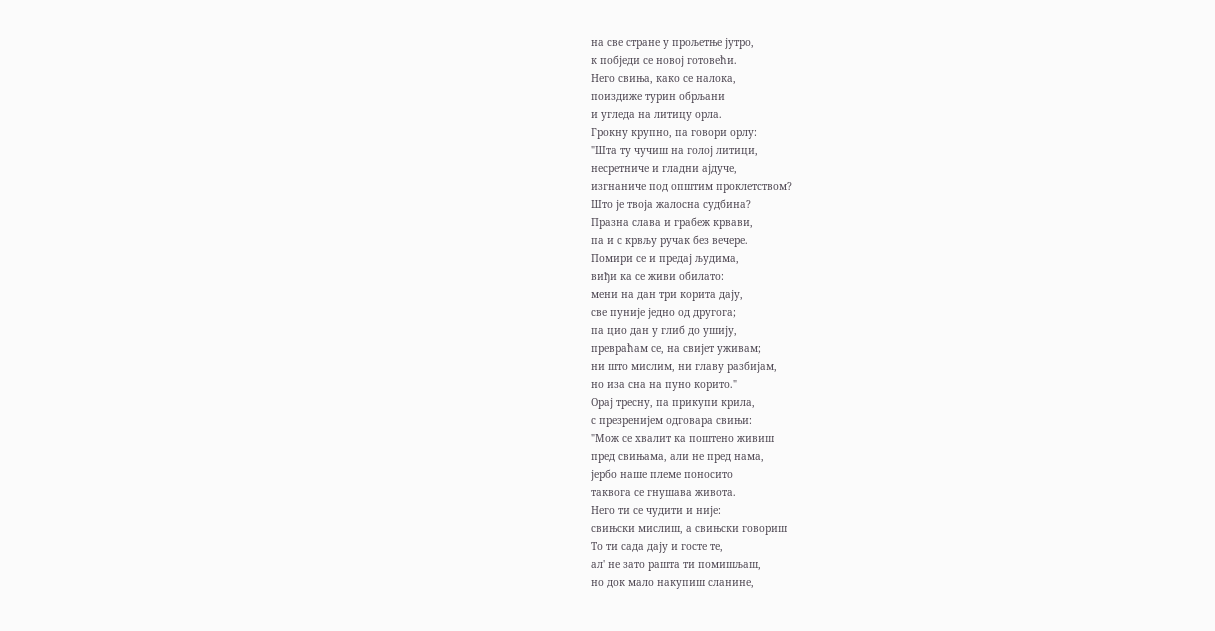на све стране у прољетње јутро,
к побједи се новој готовећи.
Него свиња, како се налока,
поиздиже турин обрљани
и угледа на литицу орла.
Грокну крупно, па говори орлу:
"Шта ту чучиш на голој литици,
несретниче и гладни ајдуче,
изгнаниче под општим проклетством?
Што је твоја жалосна судбина?
Празна слава и грабеж крвави,
па и с крвљу ручак без вечере.
Помири се и предај људима,
виђи ка се живи обилато:
мени на дан три корита дају,
све пуније једно од другога;
па цио дан у глиб до ушију,
превраћам се, на свијет уживам;
ни што мислим, ни главу разбијам,
но иза сна на пуно корито."
Орај тресну, па прикупи крила,
с презренијем одговара свињи:
"Мож се хвалит ка поштено живиш
пред свињама, али не пред нама,
јербо наше племе поносито
таквога се гнушава живота.
Него ти се чудити и није:
свињски мислиш, а свињски говориш
То ти сада дају и госте те,
ал' не зато рашта ти помишљаш,
но док мало накупиш сланине,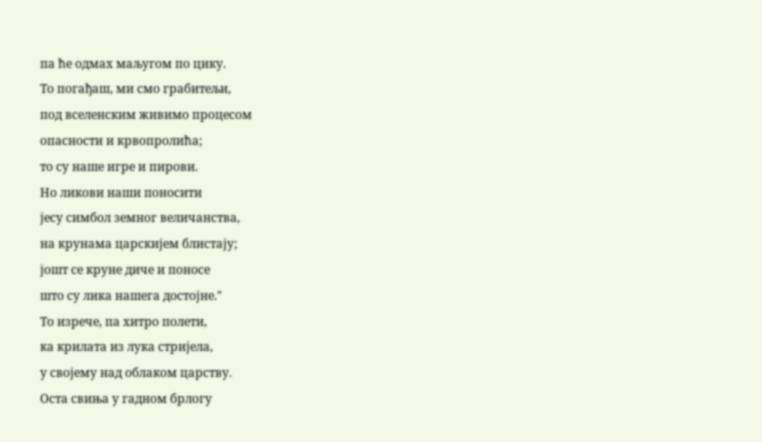па ће одмах маљугом по цику.
То погађаш, ми смо грабитељи,
под вселенским живимо процесом
опасности и крвопролића;
то су наше игре и пирови.
Но ликови наши поносити
јесу симбол земног величанства,
на крунама царскијем блистају;
јошт се круне диче и поносе
што су лика нашега достојне."
То изрече, па хитро полети,
ка крилата из лука стријела,
у својему над облаком царству.
Оста свиња у гадном брлогу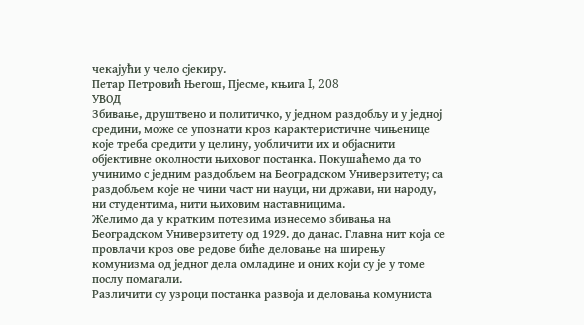чекајући у чело сјекиру.
Петар Петровић Његош, Пјесме, књига I, 208
УВОД
Збивање, друштвено и политичко, у једном раздобљу и у једној средини, може се упознати кроз карактеристичне чињенице које треба средити у целину, уобличити их и објаснити објективне околности њиховог постанка. Покушаћемо да то учинимо с једним раздобљем на Београдском Универзитету; са раздобљем које не чини част ни науци, ни држави, ни народу, ни студентима, нити њиховим наставницима.
Желимо да у кратким потезима изнесемо збивања на Београдском Универзитету од 1929. до данас. Главна нит која се провлачи кроз ове редове биће деловање на ширењу комунизма од једног дела омладине и оних који су је у томе послу помагали.
Различити су узроци постанка развоја и деловања комуниста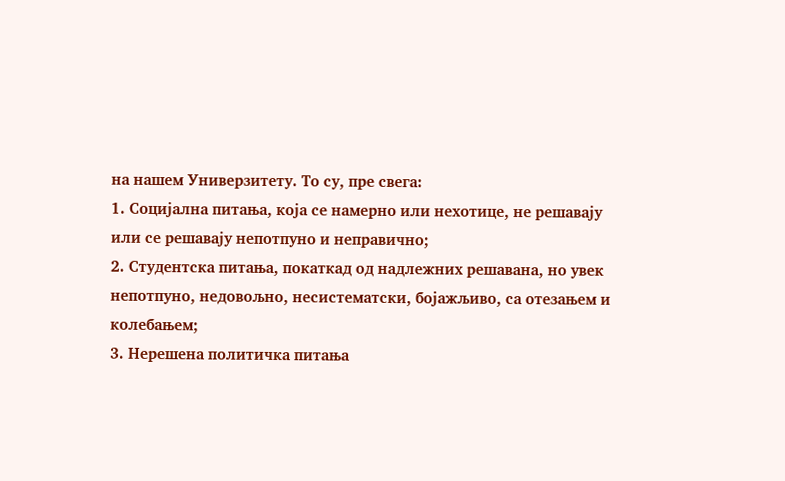на нашем Универзитету. То су, пре свега:
1. Социјална питања, која се намерно или нехотице, не решавају или се решавају непотпуно и неправично;
2. Студентска питања, покаткад од надлежних решавана, но увек непотпуно, недовољно, несистематски, бојажљиво, са отезањем и колебањем;
3. Нерешена политичка питања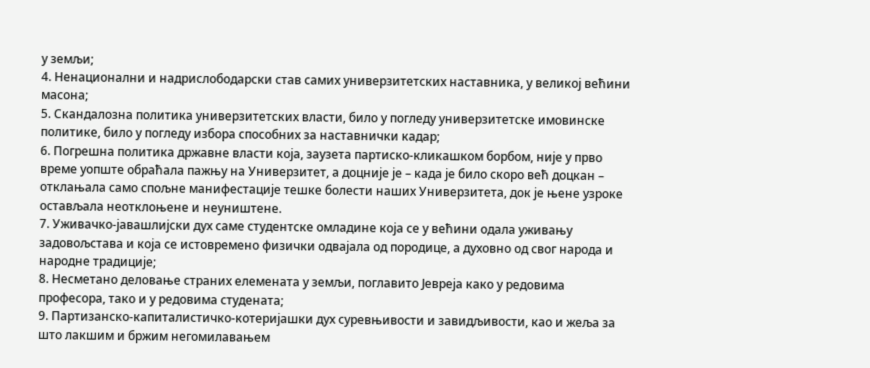у земљи;
4. Ненационални и надрислободарски став самих универзитетских наставника, у великој већини масона;
5. Скандалозна политика универзитетских власти, било у погледу универзитетске имовинске политике, било у погледу избора способних за наставнички кадар;
6. Погрешна политика државне власти која, заузета партиско-кликашком борбом, није у прво време уопште обраћала пажњу на Универзитет, а доцније је – када је било скоро већ доцкан – отклањала само спољне манифестације тешке болести наших Универзитета, док је њене узроке остављала неотклоњене и неуништене.
7. Уживачко-јавашлијски дух саме студентске омладине која се у већини одала уживању задовољстава и која се истовремено физички одвајала од породице, а духовно од свог народа и народне традиције;
8. Несметано деловање страних елемената у земљи, поглавито Јевреја како у редовима професора, тако и у редовима студената;
9. Партизанско-капиталистичко-котеријашки дух суревњивости и завидљивости, као и жеља за што лакшим и бржим негомилавањем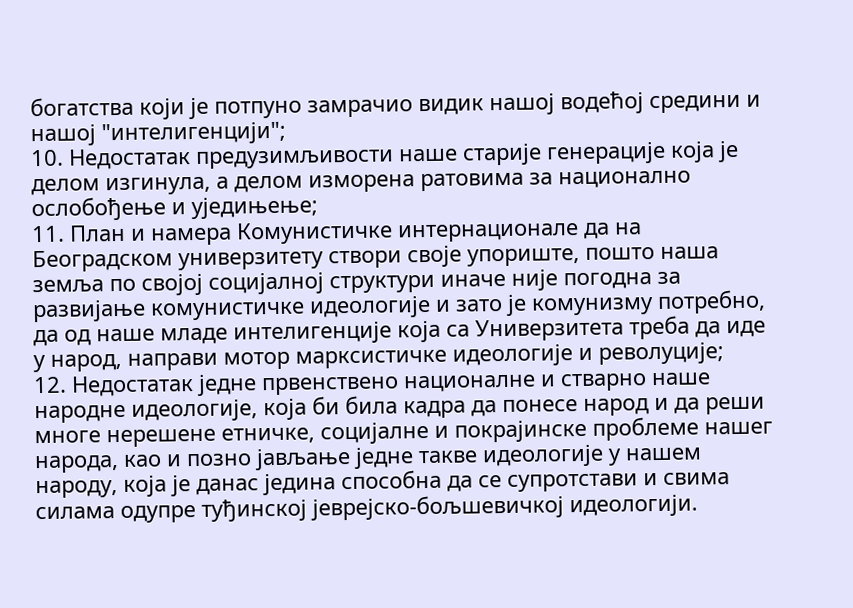богатства који је потпуно замрачио видик нашој водећој средини и нашој "интелигенцији";
10. Недостатак предузимљивости наше старије генерације која је делом изгинула, а делом изморена ратовима за национално ослобођење и уједињење;
11. План и намера Комунистичке интернационале да на Београдском универзитету створи своје упориште, пошто наша земља по својој социјалној структури иначе није погодна за развијање комунистичке идеологије и зато је комунизму потребно, да од наше младе интелигенције која са Универзитета треба да иде у народ, направи мотор марксистичке идеологије и револуције;
12. Недостатак једне првенствено националне и стварно наше народне идеологије, која би била кадра да понесе народ и да реши многе нерешене етничке, социјалне и покрајинске проблеме нашег народа, као и позно јављање једне такве идеологије у нашем народу, која је данас једина способна да се супротстави и свима силама одупре туђинској јеврејско-бољшевичкој идеологији.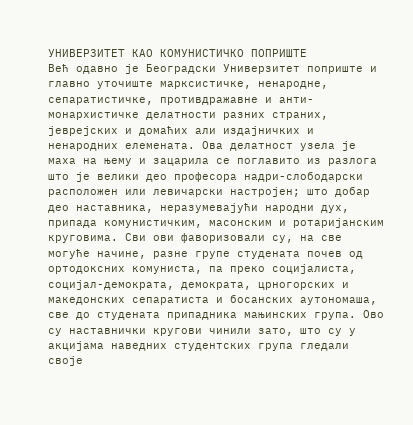УНИВЕРЗИТЕТ КАО КОМУНИСТИЧКО ПОПРИШТЕ
Већ одавно је Београдски Универзитет поприште и главно уточиште марксистичке, ненародне, сепаратистичке, противдражавне и анти-монархистичке делатности разних страних, јеврејских и домаћих али издајничких и ненародних елемената. Ова делатност узела је маха на њему и зацарила се поглавито из разлога што је велики део професора надри-слободарски расположен или левичарски настројен; што добар део наставника, неразумевајући народни дух, припада комунистичким, масонским и ротаријанским круговима. Сви ови фаворизовали су, на све могуће начине, разне групе студената почев од ортодоксних комуниста, па преко социјалиста, социјал-демократа, демократа, црногорских и македонских сепаратиста и босанских аутономаша, све до студената припадника мањинских група. Ово су наставнички кругови чинили зато, што су у акцијама наведних студентских група гледали своје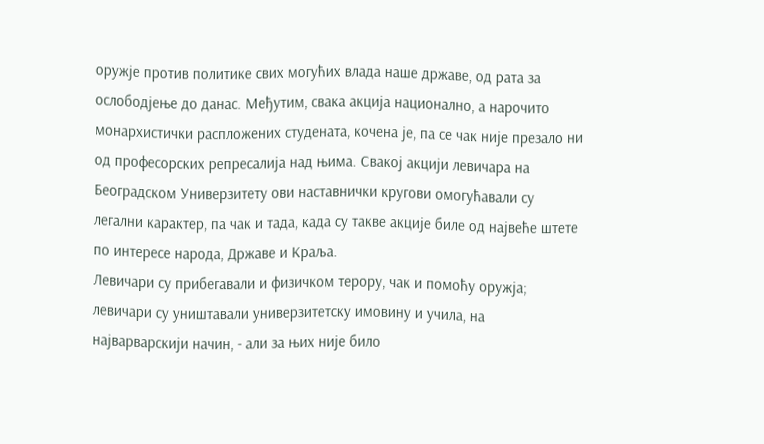оружје против политике свих могућих влада наше државе, од рата за ослободјење до данас. Међутим, свака акција национално, а нарочито монархистички распложених студената, кочена је, па се чак није презало ни од професорских репресалија над њима. Свакој акцији левичара на Београдском Универзитету ови наставнички кругови омогућавали су легални карактер, па чак и тада, када су такве акције биле од највеће штете по интересе народа, Државе и Краља.
Левичари су прибегавали и физичком терору, чак и помоћу оружја; левичари су уништавали универзитетску имовину и учила, на најварварскији начин, - али за њих није било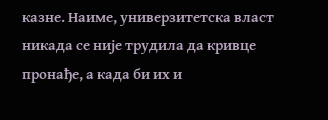казне. Наиме, универзитетска власт никада се није трудила да кривце пронађе, а када би их и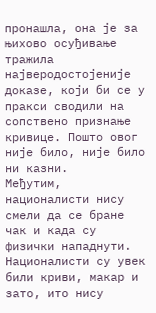пронашла, она је за њихово осуђивање тражила најверодостојеније доказе, који би се у пракси сводили на сопствено признање кривице. Пошто овог није било, није било ни казни.
Међутим, националисти нису смели да се бране чак и када су физички нападнути. Националисти су увек били криви, макар и зато, ито нису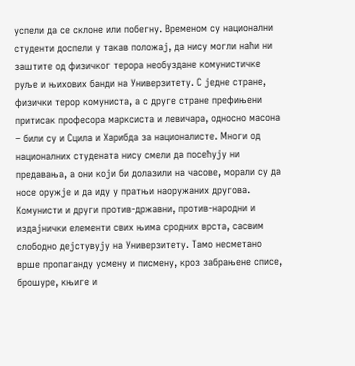успели да се склоне или побегну. Временом су национални студенти доспели у такав положај, да нису могли наћи ни заштите од физичког терора необуздане комунистичке руље и њихових банди на Универзитету. С једне стране, физички терор комуниста, а с друге стране префињени притисак професора марксиста и левичара, односно масона – били су и Сцила и Харибда за националисте. Многи од националних студената нису смели да посећују ни предавања, а они који би долазили на часове, морали су да носе оружје и да иду у пратњи наоружаних другова.
Комунисти и други против-државни, против-народни и издајнички елементи свих њима сродних врста, сасвим слободно дејстувују на Универзитету. Тамо несметано врше пропаганду усмену и писмену, кроз забрањене списе, брошуре, књиге и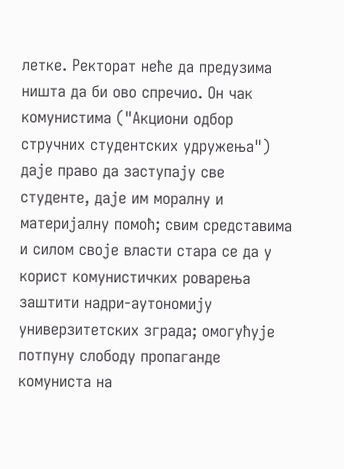летке. Ректорат неће да предузима ништа да би ово спречио. Он чак комунистима ("Акциони одбор стручних студентских удружења") даје право да заступају све студенте, даје им моралну и материјалну помоћ; свим средставима и силом своје власти стара се да у корист комунистичких роварења заштити надри-аутономију универзитетских зграда; омогућује потпуну слободу пропаганде комуниста на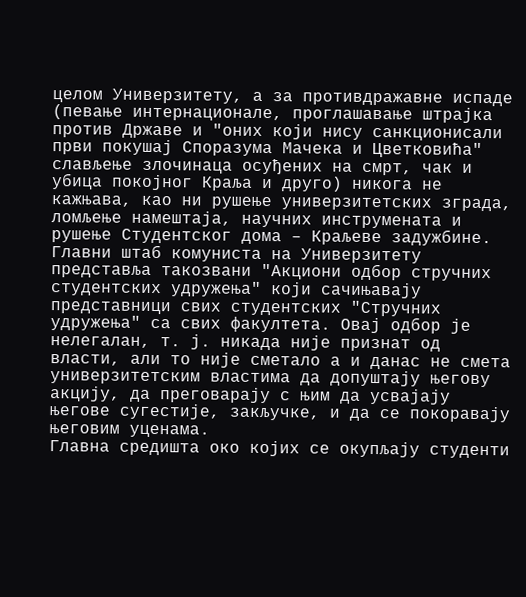целом Универзитету, а за противдражавне испаде (певање интернационале, проглашавање штрајка против Државе и "оних који нису санкционисали први покушај Споразума Мачека и Цветковића" слављење злочинаца осуђених на смрт, чак и убица покојног Краља и друго) никога не кажњава, као ни рушење универзитетских зграда, ломљење намештаја, научних инструмената и рушење Студентског дома – Краљеве задужбине.
Главни штаб комуниста на Универзитету представља такозвани "Акциони одбор стручних студентских удружења" који сачињавају представници свих студентских "Стручних удружења" са свих факултета. Овај одбор је нелегалан, т. ј. никада није признат од власти, али то није сметало а и данас не смета универзитетским властима да допуштају његову акцију, да преговарају с њим да усвајају његове сугестије, закључке, и да се покоравају његовим уценама.
Главна средишта око којих се окупљају студенти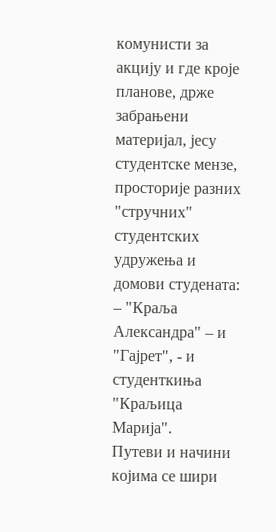комунисти за акцију и где кроје планове, држе забрањени материјал, јесу студентске мензе, просторије разних "стручних" студентских удружења и домови студената: – "Краља Александра" – и "Гајрет", - и студенткиња "Краљица Марија".
Путеви и начини којима се шири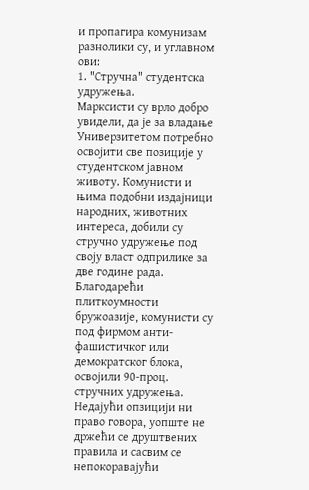и пропагира комунизам разнолики су, и углавном ови:
1. "Стручна" студентска удружења.
Марксисти су врло добро увидели, да је за владање Универзитетом потребно освојити све позиције у студентском јавном животу. Комунисти и њима подобни издајници народних, животних интереса, добили су стручно удружење под своју власт одприлике за две године рада. Благодарећи плиткоумности бружоазије, комунисти су под фирмом анти-фашистичког или демократског блока, освојили 90-проц. стручних удружења. Недајући опзицији ни право говора, уопште не држећи се друштвених правила и сасвим се непокоравајући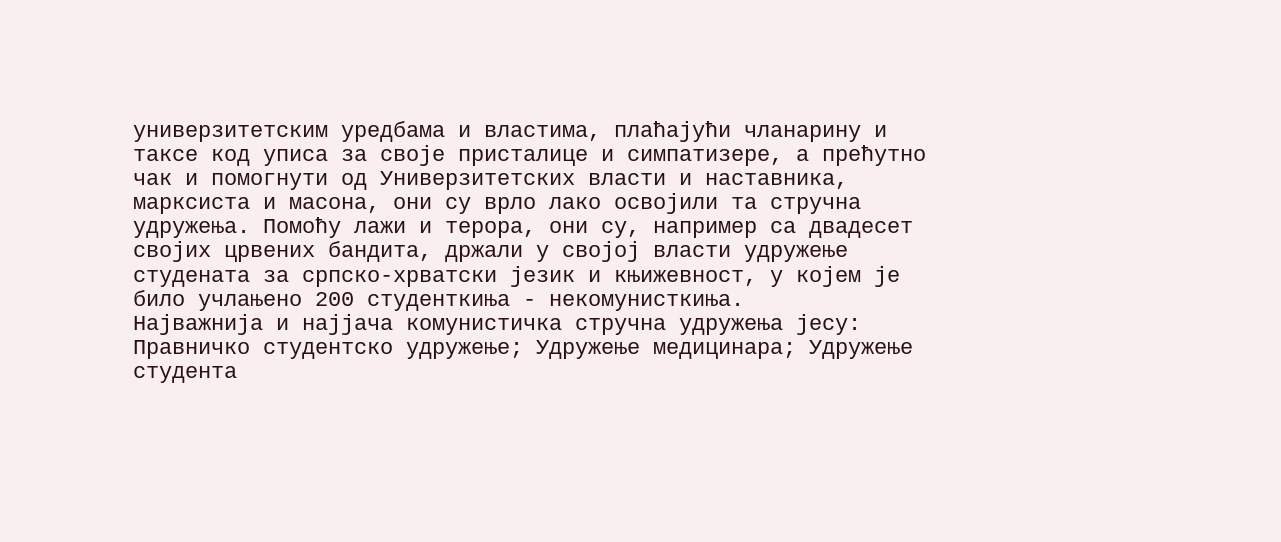универзитетским уредбама и властима, плаћајући чланарину и таксе код уписа за своје присталице и симпатизере, а прећутно чак и помогнути од Универзитетских власти и наставника, марксиста и масона, они су врло лако освојили та стручна удружења. Помоћу лажи и терора, они су, например са двадесет својих црвених бандита, држали у својој власти удружење студената за српско-хрватски језик и књижевност, у којем је било учлањено 200 студенткиња - некомунисткиња.
Најважнија и најјача комунистичка стручна удружења јесу: Правничко студентско удружење; Удружење медицинара; Удружење студента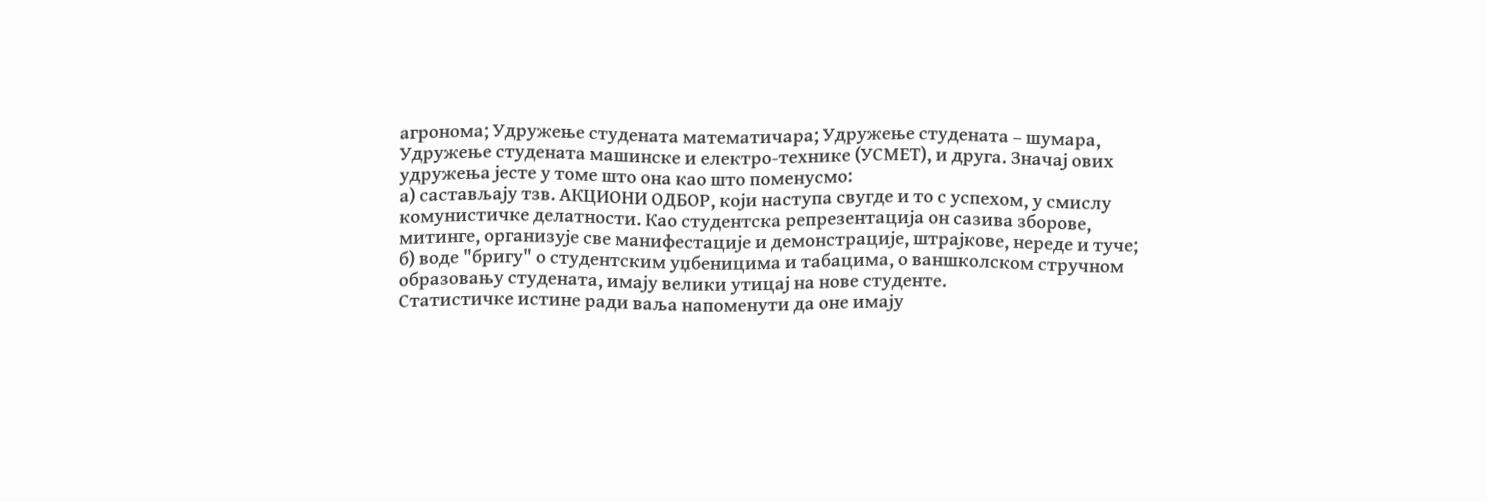агронома; Удружење студената математичара; Удружење студената – шумара, Удружење студената машинске и електро-технике (УСМЕТ), и друга. Значај ових удружења јесте у томе што она као што поменусмо:
а) састављају тзв. АКЦИОНИ ОДБОР, који наступа свугде и то с успехом, у смислу комунистичке делатности. Као студентска репрезентација он сазива зборове, митинге, организује све манифестације и демонстрације, штрајкове, нереде и туче;
б) воде "бригу" о студентским уџбеницима и табацима, о ваншколском стручном образовању студената, имају велики утицај на нове студенте.
Статистичке истине ради ваља напоменути да оне имају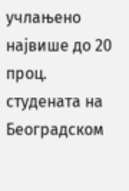учлањено највише до 20 проц. студената на Београдском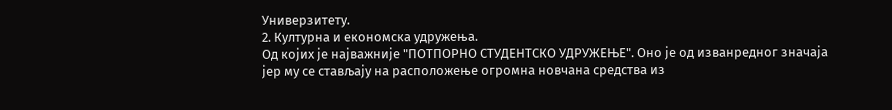Универзитету.
2. Културна и економска удружења.
Од којих је најважније "ПОТПОРНО СТУДЕНТСКО УДРУЖЕЊЕ". Оно је од изванредног значаја јер му се стављају на расположење огромна новчана средства из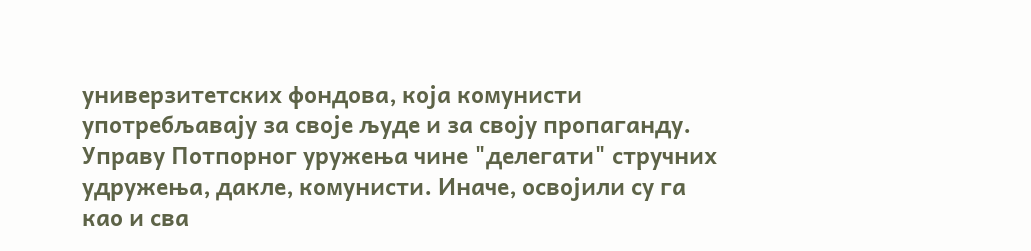универзитетских фондова, која комунисти употребљавају за своје људе и за своју пропаганду.
Управу Потпорног уружења чине "делегати" стручних удружења, дакле, комунисти. Иначе, освојили су га као и сва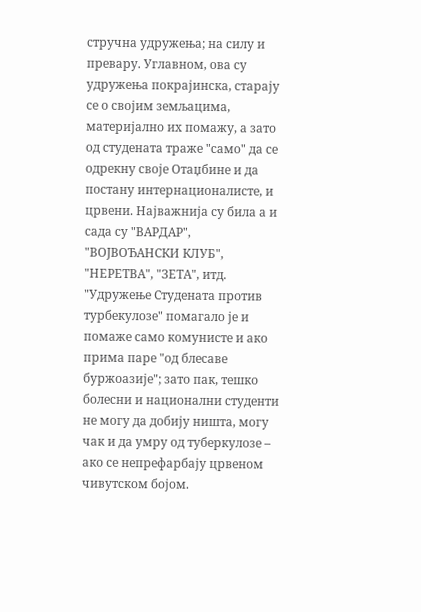стручна удружења; на силу и превару. Углавном, ова су удружења покрајинска, старају се о својим земљацима, материјално их помажу, а зато од студената траже "само" да се одрекну своје Отаџбине и да постану интернационалисте, и црвени. Најважнија су била а и сада су "ВАРДАР", "ВОЈВОЂАНСКИ КЛУБ", "НЕРЕТВА", "ЗЕТА", итд.
"Удружење Студената против турбекулозе" помагало је и помаже само комунисте и ако прима паре "од блесаве буржоазије"; зато пак, тешко болесни и национални студенти не могу да добију ништа, могу чак и да умру од туберкулозе – ако се непрефарбају црвеном чивутском бојом.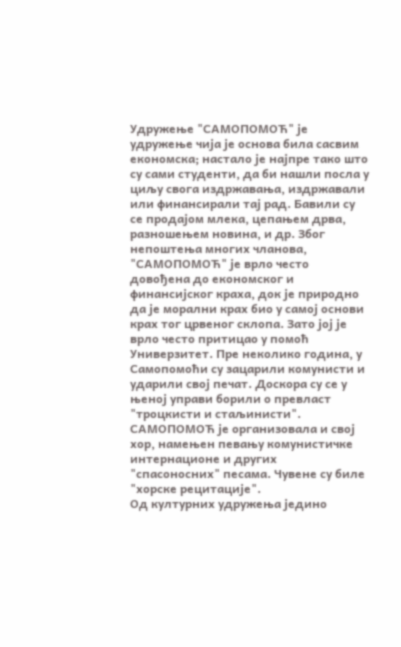Удружење "САМОПОМОЋ" је удружење чија је основа била сасвим економска; настало је најпре тако што су сами студенти, да би нашли посла у циљу свога издржавања, издржавали или финансирали тај рад. Бавили су се продајом млека, цепањем дрва, разношењем новина, и др. Због непоштења многих чланова, "САМОПОМОЋ" је врло често довођена до економског и финансијског краха, док је природно да је морални крах био у самој основи крах тог црвеног склопа. Зато јој је врло често притицао у помоћ Универзитет. Пре неколико година, у Самопомоћи су зацарили комунисти и ударили свој печат. Доскора су се у њеној управи борили о превласт "троцкисти и стаљинисти".
САМОПОМОЋ је организовала и свој хор, намењен певању комунистичке интернационе и других "спасоносних" песама. Чувене су биле "хорске рецитације".
Од културних удружења једино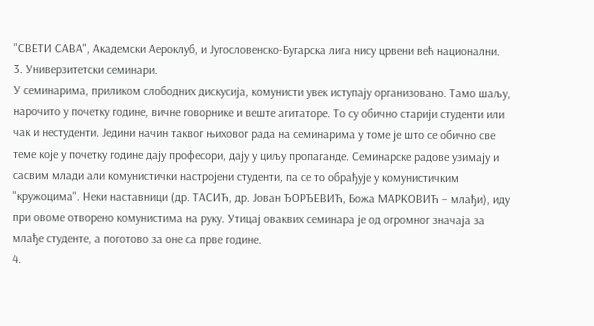"СВЕТИ САВА", Академски Аероклуб, и Југословенско-Бугарска лига нису црвени већ национални.
3. Универзитетски семинари.
У семинарима, приликом слободних дискусија, комунисти увек иступају организовано. Тамо шаљу, нарочито у почетку године, вичне говорнике и веште агитаторе. То су обично старији студенти или чак и нестуденти. Једини начин таквог њиховог рада на семинарима у томе је што се обично све теме које у почетку године дају професори, дају у циљу пропаганде. Семинарске радове узимају и сасвим млади али комунистички настројени студенти, па се то обрађује у комунистичким "кружоцима". Неки наставници (др. ТАСИЋ, др. Јован ЂОРЂЕВИЋ, Божа МАРКОВИЋ – млађи), иду при овоме отворено комунистима на руку. Утицај оваквих семинара је од огромног значаја за млађе студенте, а поготово за оне са прве године.
4.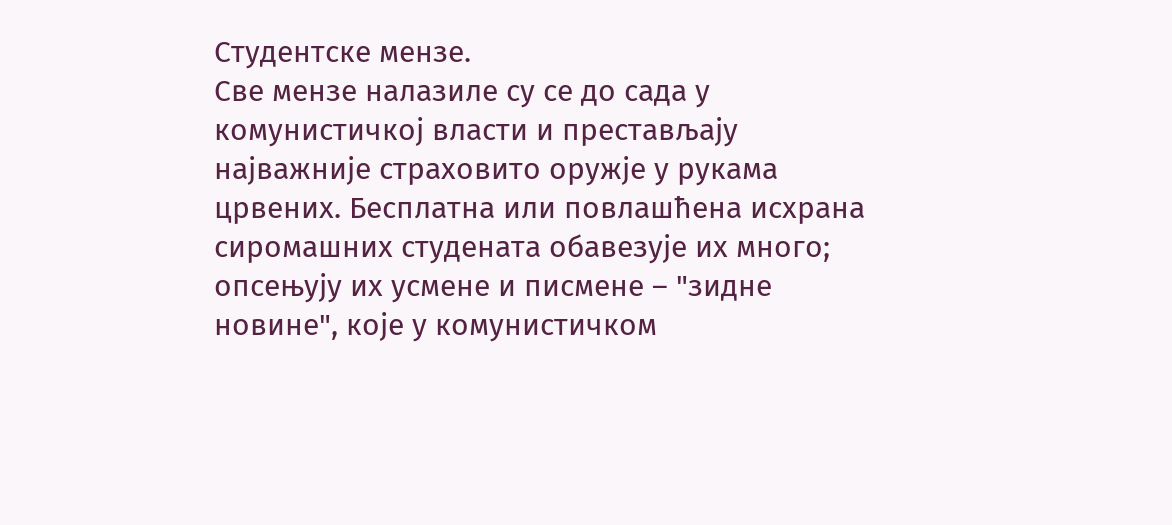Студентске мензе.
Све мензе налазиле су се до сада у комунистичкој власти и престављају најважније страховито оружје у рукама црвених. Бесплатна или повлашћена исхрана сиромашних студената обавезује их много; опсењују их усмене и писмене – "зидне новине", које у комунистичком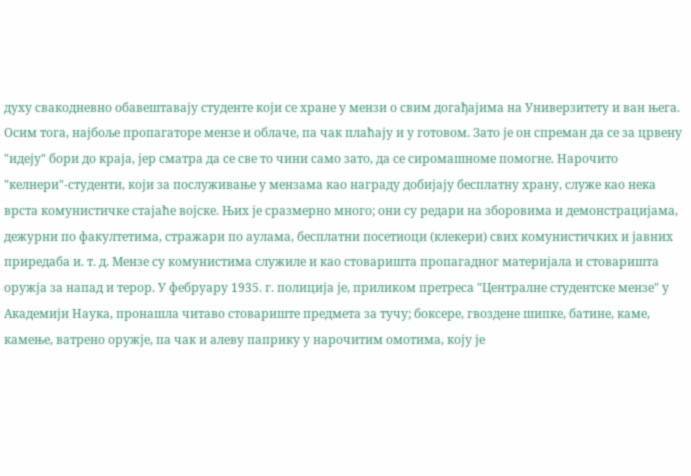духу свакодневно обавештавају студенте који се хране у мензи о свим догађајима на Универзитету и ван њега. Осим тога, најбоље пропагаторе мензе и облаче, па чак плаћају и у готовом. Зато је он спреман да се за црвену "идеју" бори до краја, јер сматра да се све то чини само зато, да се сиромашноме помогне. Нарочито "келнери"-студенти, који за послуживање у мензама као награду добијају бесплатну храну, служе као нека врста комунистичке стајаће војске. Њих је сразмерно много; они су редари на зборовима и демонстрацијама, дежурни по факултетима, стражари по аулама, бесплатни посетиоци (клекери) свих комунистичких и јавних приредаба и. т. д. Мензе су комунистима служиле и као стоваришта пропагадног материјала и стоваришта оружја за напад и терор. У фебруару 1935. г. полиција је, приликом претреса "Централне студентске мензе" у Академији Наука, пронашла читаво стовариште предмета за тучу; боксере, гвоздене шипке, батине, каме, камење, ватрено оружје, па чак и алеву паприку у нарочитим омотима, коју је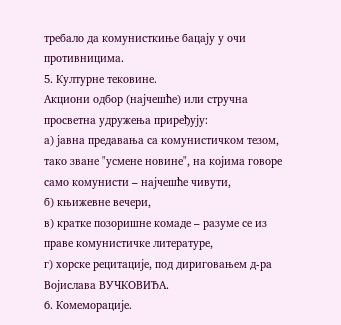требало да комунисткиње бацају у очи противницима.
5. Културне тековине.
Акциони одбор (најчешће) или стручна просветна удружења приређују:
а) јавна предавања са комунистичком тезом, тако зване "усмене новине", на којима говоре само комунисти – најчешће чивути,
б) књижевне вечери,
в) кратке позоришне комаде – разуме се из праве комунистичке литературе,
г) хорске рецитације, под дириговањем д-ра Војислава ВУЧКОВИЂА.
6. Комеморације.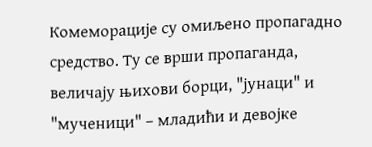Комеморације су омиљено пропагадно средство. Ту се врши пропаганда, величају њихови борци, "јунаци" и "мученици" – младићи и девојке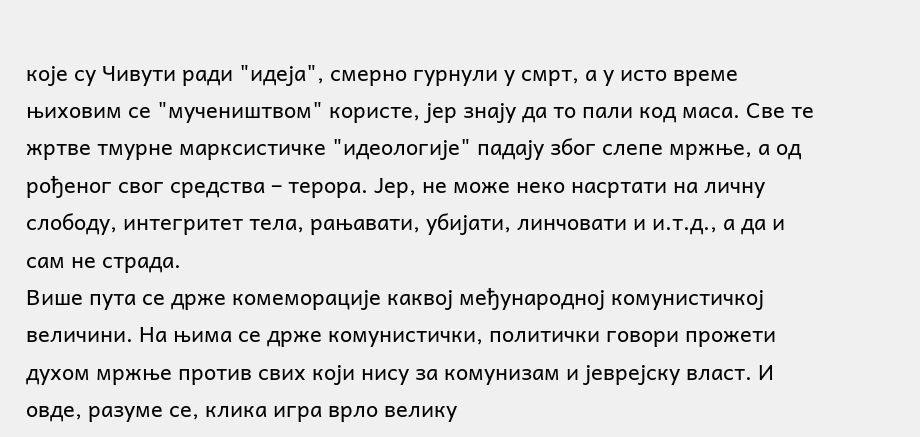које су Чивути ради "идеја", смерно гурнули у смрт, а у исто време њиховим се "мучеништвом" користе, јер знају да то пали код маса. Све те жртве тмурне марксистичке "идеологије" падају због слепе мржње, а од рођеног свог средства – терора. Јер, не може неко насртати на личну слободу, интегритет тела, рањавати, убијати, линчовати и и.т.д., а да и сам не страда.
Више пута се држе комеморације каквој међународној комунистичкој величини. На њима се држе комунистички, политички говори прожети духом мржње против свих који нису за комунизам и јеврејску власт. И овде, разуме се, клика игра врло велику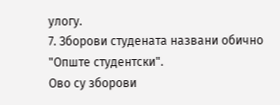улогу.
7. Зборови студената названи обично "Опште студентски".
Ово су зборови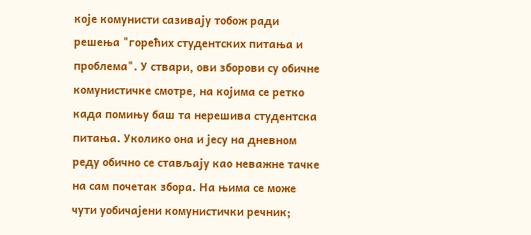које комунисти сазивају тобож ради решења "горећих студентских питања и проблема". У ствари, ови зборови су обичне комунистичке смотре, на којима се ретко када помињу баш та нерешива студентска питања. Уколико она и јесу на дневном реду обично се стављају као неважне тачке на сам почетак збора. На њима се може чути уобичајени комунистички речник;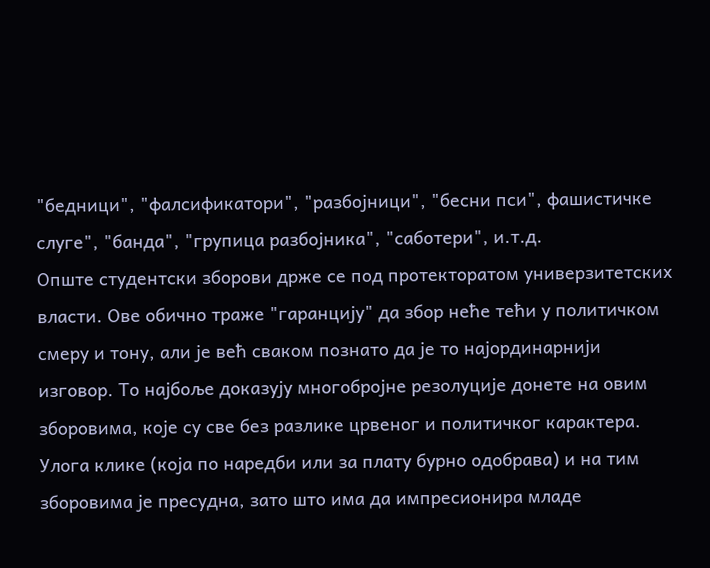"бедници", "фалсификатори", "разбојници", "бесни пси", фашистичке слуге", "банда", "групица разбојника", "саботери", и.т.д.
Опште студентски зборови држе се под протекторатом универзитетских власти. Ове обично траже "гаранцију" да збор неће тећи у политичком смеру и тону, али је већ сваком познато да је то најординарнији изговор. То најбоље доказују многобројне резолуције донете на овим зборовима, које су све без разлике црвеног и политичког карактера. Улога клике (која по наредби или за плату бурно одобрава) и на тим зборовима је пресудна, зато што има да импресионира младе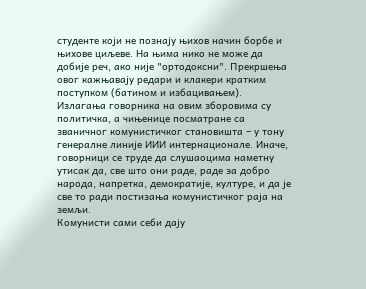студенте који не познају њихов начин борбе и њихове циљеве. На њима нико не може да добије реч, ако није "ортодоксни". Прекршења овог кажњавају редари и клакери кратким поступком (батином и избацивањем).
Излагања говорника на овим зборовима су политичка, а чињенице посматране са званичног комунистичког становишта – у тону генералне линије ИИИ интернационале. Иначе, говорници се труде да слушаоцима наметну утисак да, све што они раде, раде за добро народа, напретка, демократије, културе, и да је све то ради постизања комунистичког раја на земљи.
Комунисти сами себи дају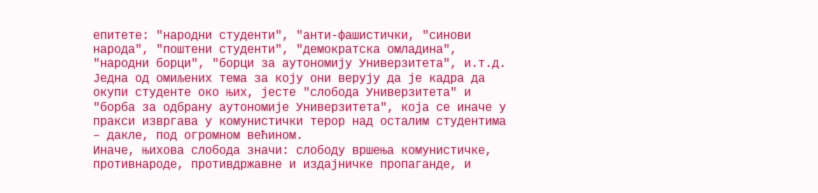епитете: "народни студенти", "анти-фашистички, "синови народа", "поштени студенти", "демократска омладина", "народни борци", "борци за аутономију Универзитета", и.т.д.
Једна од омиљених тема за коју они верују да је кадра да окупи студенте око њих, јесте "слобода Универзитета" и "борба за одбрану аутономије Универзитета", која се иначе у пракси извргава у комунистички терор над осталим студентима – дакле, под огромном већином.
Иначе, њихова слобода значи: слободу вршења комунистичке, противнароде, противдржавне и издајничке пропаганде, и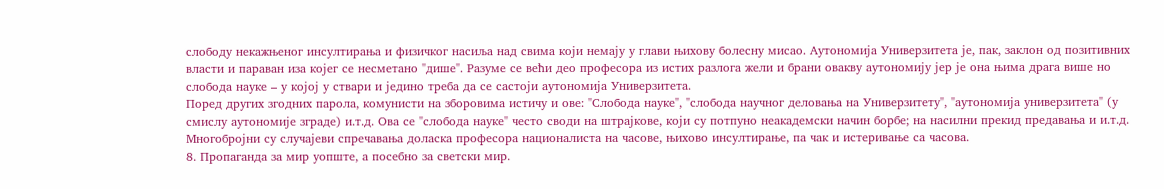слободу некажњеног инсултирања и физичког насиља над свима који немају у глави њихову болесну мисао. Аутономија Универзитета је, пак, заклон од позитивних власти и параван иза којег се несметано "дише". Разуме се већи део професора из истих разлога жели и брани овакву аутономију јер је она њима драга више но слобода науке – у којој у ствари и једино треба да се састоји аутономија Универзитета.
Поред других згодних парола, комунисти на зборовима истичу и ове: "Слобода науке", "слобода научног деловања на Универзитету", "аутономија универзитета" (у смислу аутономије зграде) и.т.д. Ова се "слобода науке" често своди на штрајкове, који су потпуно неакадемски начин борбе; на насилни прекид предавања и и.т.д. Многобројни су случајеви спречавања доласка професора националиста на часове, њихово инсултирање, па чак и истеривање са часова.
8. Пропаганда за мир уопште, а посебно за светски мир.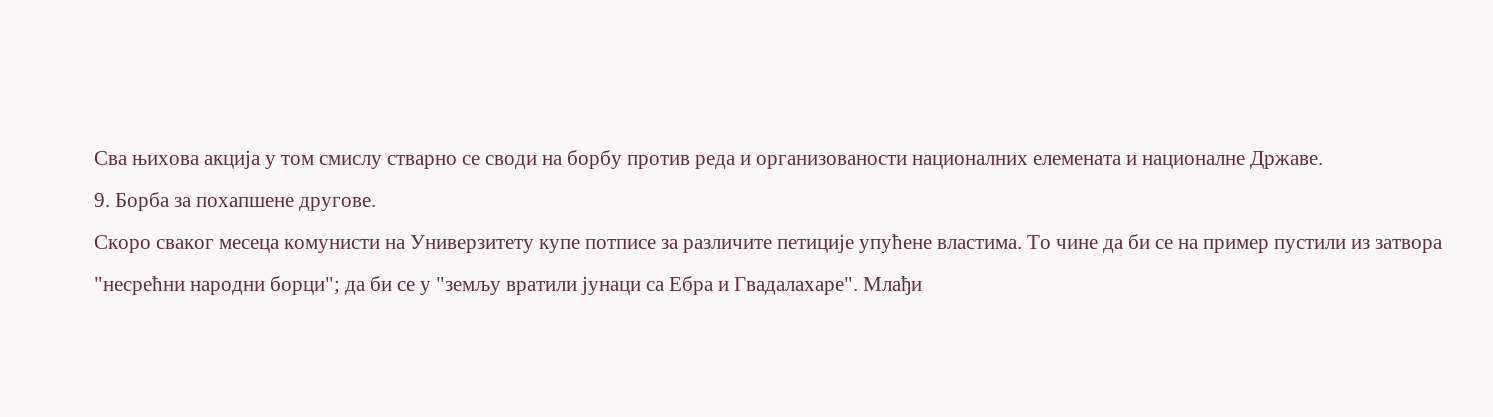Сва њихова акција у том смислу стварно се своди на борбу против реда и организованости националних елемената и националне Државе.
9. Борба за похапшене другове.
Скоро сваког месеца комунисти на Универзитету купе потписе за различите петиције упућене властима. То чине да би се на пример пустили из затвора "несрећни народни борци"; да би се у "земљу вратили јунаци са Ебра и Гвадалахаре". Млађи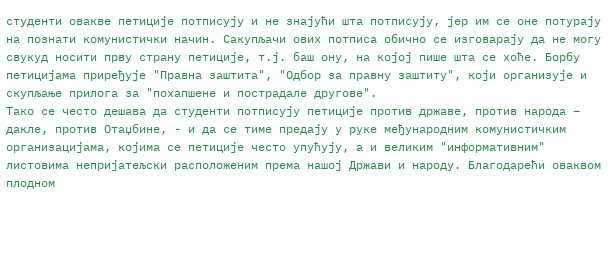студенти овакве петиције потписују и не знајући шта потписују, јер им се оне потурају на познати комунистички начин. Сакупљачи ових потписа обично се изговарају да не могу свукуд носити прву страну петиције, т.ј. баш ону, на којој пише шта се хоће. Борбу петицијама приређује "Правна заштита", "Одбор за правну заштиту", који организује и скупљање прилога за "похапшене и пострадале другове".
Тако се често дешава да студенти потписују петиције против државе, против народа – дакле, против Отаџбине, - и да се тиме предају у руке међународним комунистичким организацијама, којима се петиције често упућују, а и великим "информативним" листовима непријатељски расположеним према нашој Држави и народу. Благодарећи оваквом плодном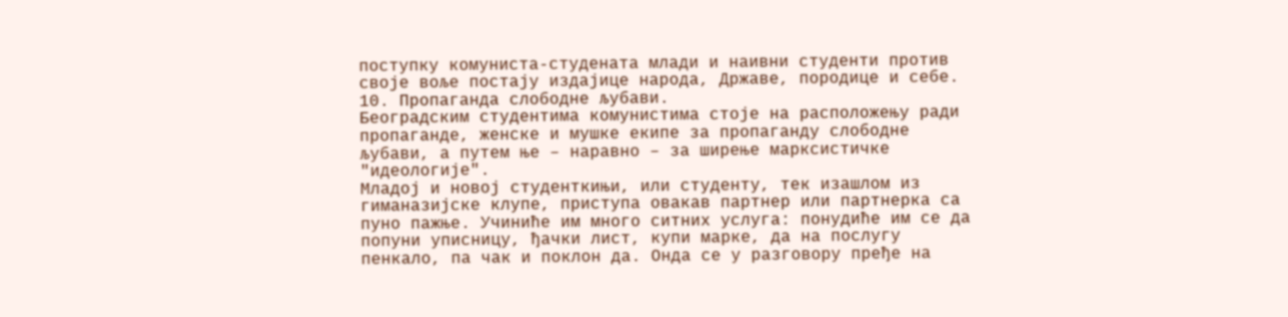поступку комуниста-студената млади и наивни студенти против своје воље постају издајице народа, Државе, породице и себе.
10. Пропаганда слободне љубави.
Београдским студентима комунистима стоје на расположењу ради пропаганде, женске и мушке екипе за пропаганду слободне љубави, а путем ње – наравно – за ширење марксистичке "идеологије".
Младој и новој студенткињи, или студенту, тек изашлом из гиманазијске клупе, приступа овакав партнер или партнерка са пуно пажње. Учиниће им много ситних услуга: понудиће им се да попуни уписницу, ђачки лист, купи марке, да на послугу пенкало, па чак и поклон да. Онда се у разговору пређе на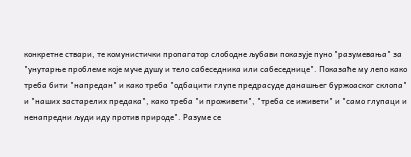конкретне ствари, те комунистички пропагатор слободне љубави показује пуно "разумевања" за "унутарње проблеме које муче душу и тело сабеседника или сабеседнице". Показаће му лепо како треба бити "напредан" и како треба "одбацити глупе предрасуде данашњег буржоаског склопа" и "наших застарелих предака", како треба "и проживети", "треба се иживети" и "само глупаци и ненапредни људи иду против природе". Разуме се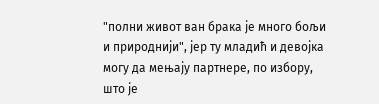"полни живот ван брака је много бољи и природнији", јер ту младић и девојка могу да мењају партнере, по избору, што је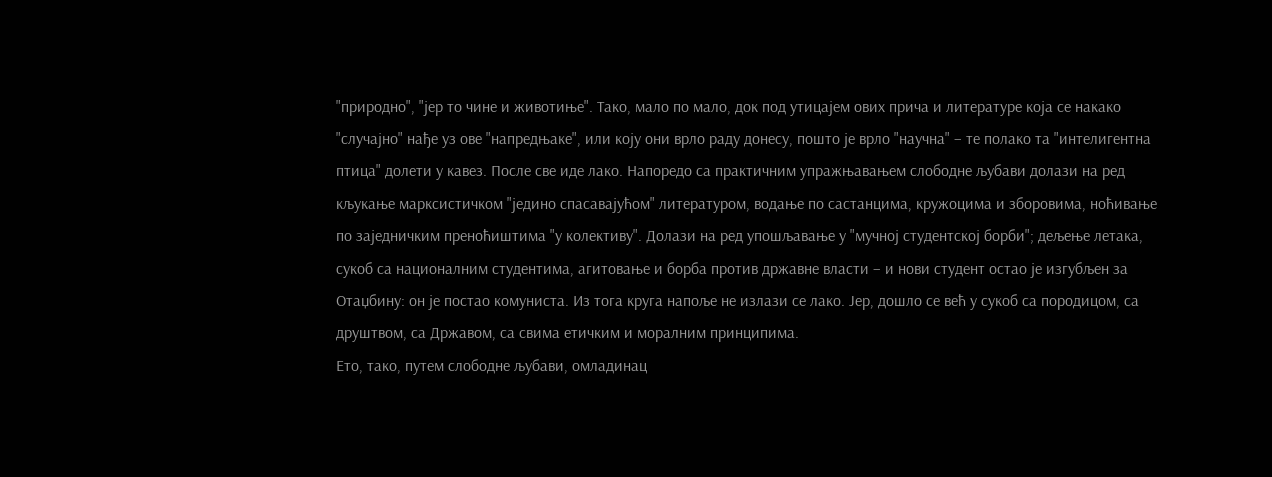"природно", "јер то чине и животиње". Тако, мало по мало, док под утицајем ових прича и литературе која се накако "случајно" нађе уз ове "напредњаке", или коју они врло раду донесу, пошто је врло "научна" – те полако та "интелигентна птица" долети у кавез. После све иде лако. Напоредо са практичним упражњавањем слободне љубави долази на ред кљукање марксистичком "једино спасавајућом" литературом, водање по састанцима, кружоцима и зборовима, ноћивање по заједничким преноћиштима "у колективу". Долази на ред упошљавање у "мучној студентској борби"; дељење летака, сукоб са националним студентима, агитовање и борба против државне власти – и нови студент остао је изгубљен за Отаџбину: он је постао комуниста. Из тога круга напоље не излази се лако. Јер, дошло се већ у сукоб са породицом, са друштвом, са Државом, са свима етичким и моралним принципима.
Ето, тако, путем слободне љубави, омладинац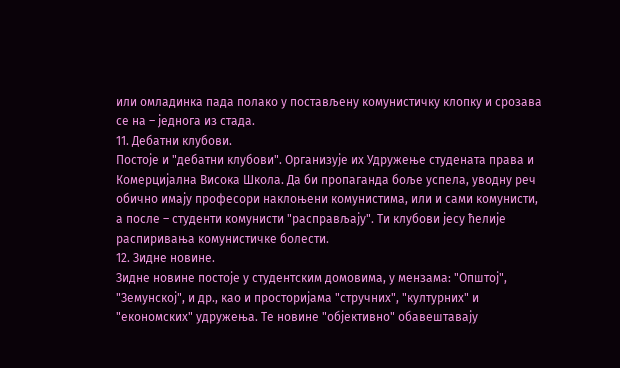или омладинка пада полако у постављену комунистичку клопку и срозава се на – једнога из стада.
11. Дебатни клубови.
Постоје и "дебатни клубови". Организује их Удружење студената права и Комерцијална Висока Школа. Да би пропаганда боље успела, уводну реч обично имају професори наклоњени комунистима, или и сами комунисти, а после – студенти комунисти "расправљају". Ти клубови јесу ћелије распиривања комунистичке болести.
12. Зидне новине.
Зидне новине постоје у студентским домовима, у мензама: "Општој", "Земунској", и др., као и просторијама "стручних", "културних" и "економских" удружења. Те новине "објективно" обавештавају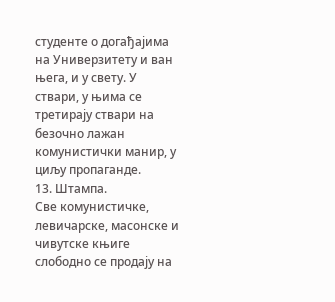студенте о догађајима на Универзитету и ван њега, и у свету. У ствари, у њима се третирају ствари на безочно лажан комунистички манир, у циљу пропаганде.
13. Штампа.
Све комунистичке, левичарске, масонске и чивутске књиге слободно се продају на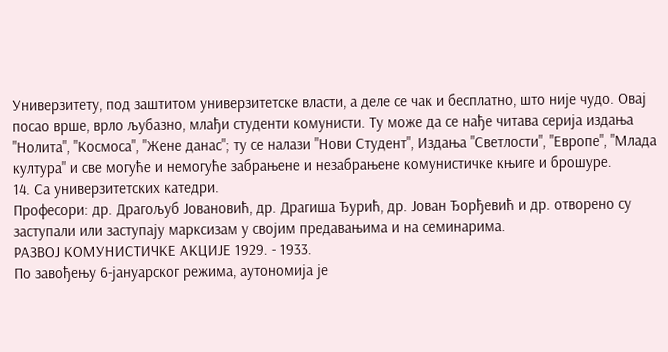Универзитету, под заштитом универзитетске власти, а деле се чак и бесплатно, што није чудо. Овај посао врше, врло љубазно, млађи студенти комунисти. Ту може да се нађе читава серија издања "Нолита", "Космоса", "Жене данас"; ту се налази "Нови Студент", Издања "Светлости", "Европе", "Млада култура" и све могуће и немогуће забрањене и незабрањене комунистичке књиге и брошуре.
14. Са универзитетских катедри.
Професори: др. Драгољуб Јовановић, др. Драгиша Ђурић, др. Јован Ђорђевић и др. отворено су заступали или заступају марксизам у својим предавањима и на семинарима.
РАЗВОЈ КОМУНИСТИЧКЕ АКЦИЈЕ 1929. - 1933.
По завођењу 6-јануарског режима, аутономија је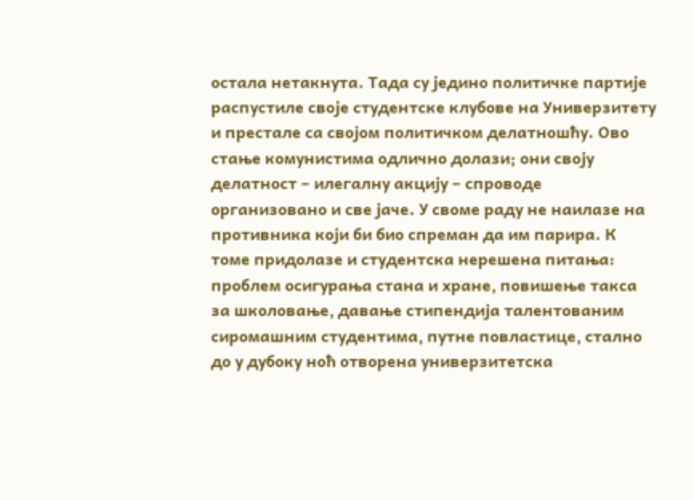остала нетакнута. Тада су једино политичке партије распустиле своје студентске клубове на Универзитету и престале са својом политичком делатношћу. Ово стање комунистима одлично долази; они своју делатност – илегалну акцију – спроводе организовано и све јаче. У своме раду не наилазе на противника који би био спреман да им парира. К томе придолазе и студентска нерешена питања: проблем осигурања стана и хране, повишење такса за школовање, давање стипендија талентованим сиромашним студентима, путне повластице, стално до у дубоку ноћ отворена универзитетска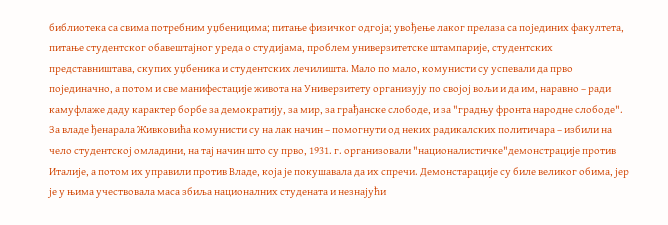библиотека са свима потребним уџбеницима; питање физичког одгоја; увођење лаког прелаза са појединих факултета, питање студентског обавештајног уреда о студијама, проблем универзитетске штампарије, студентских представништава, скупих уџбеника и студентских лечилишта. Мало по мало, комунисти су успевали да прво појединачно, а потом и све манифестације живота на Универзитету организују по својој вољи и да им, наравно – ради камуфлаже даду карактер борбе за демократију, за мир, за грађанске слободе, и за "градњу фронта народне слободе".
За владе ђенарала Живковића комунисти су на лак начин – помогнути од неких радикалских политичара – избили на чело студентској омладини, на тај начин што су прво, 1931. г. организовали "националистичке"демонстрације против Италије, а потом их управили против Владе, која је покушавала да их спречи. Демонстарације су биле великог обима, јер је у њима учествовала маса збиља националних студената и незнајући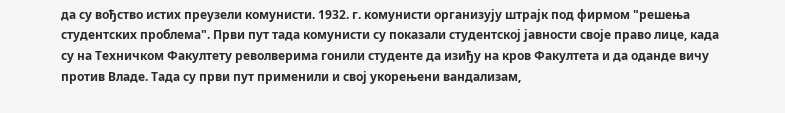да су вођство истих преузели комунисти. 1932. г. комунисти организују штрајк под фирмом "решења студентских проблема". Први пут тада комунисти су показали студентској јавности своје право лице, када су на Техничком Факултету револверима гонили студенте да изиђу на кров Факултета и да оданде вичу против Владе. Тада су први пут применили и свој укорењени вандализам,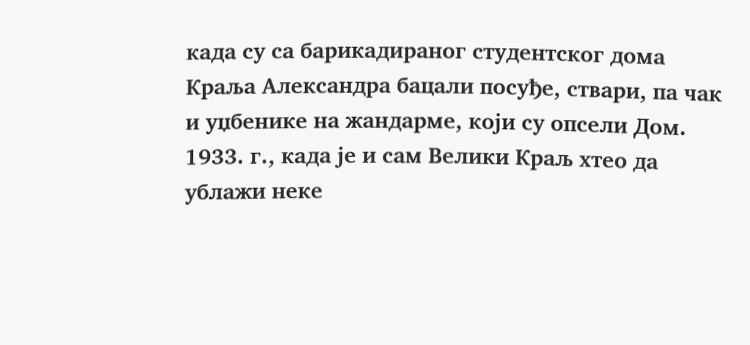када су са барикадираног студентског дома Краља Александра бацали посуђе, ствари, па чак и уџбенике на жандарме, који су опсели Дом.
1933. г., када је и сам Велики Краљ хтео да ублажи неке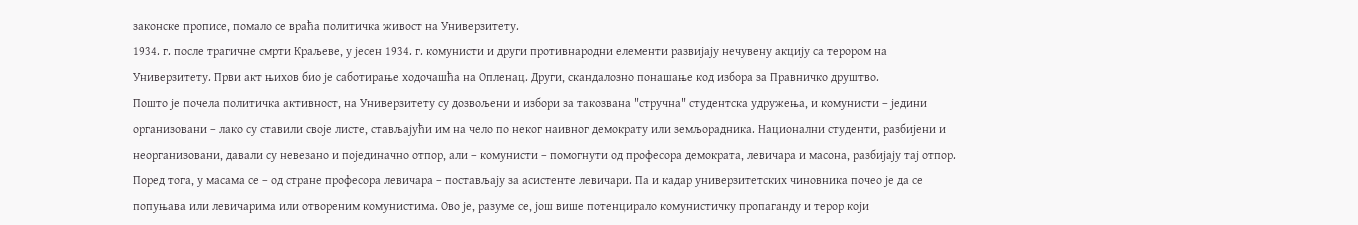законске прописе, помало се враћа политичка живост на Универзитету.
1934. г. после трагичне смрти Краљеве, у јесен 1934. г. комунисти и други противнародни елементи развијају нечувену акцију са терором на Универзитету. Први акт њихов био је саботирање ходочашћа на Опленац. Други, скандалозно понашање код избора за Правничко друштво.
Пошто је почела политичка активност, на Универзитету су дозвољени и избори за такозвана "стручна" студентска удружења, и комунисти – једини организовани – лако су ставили своје листе, стављајући им на чело по неког наивног демократу или земљорадника. Национални студенти, разбијени и неорганизовани, давали су невезано и појединачно отпор, али – комунисти – помогнути од професора демократа, левичара и масона, разбијају тај отпор. Поред тога, у масама се – од стране професора левичара – постављају за асистенте левичари. Па и кадар универзитетских чиновника почео је да се попуњава или левичарима или отвореним комунистима. Ово је, разуме се, још више потенцирало комунистичку пропаганду и терор који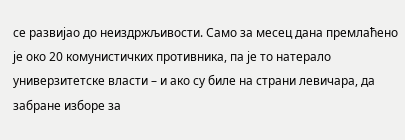се развијао до неиздржљивости. Само за месец дана премлаћено је око 20 комунистичких противника, па је то натерало универзитетске власти – и ако су биле на страни левичара, да забране изборе за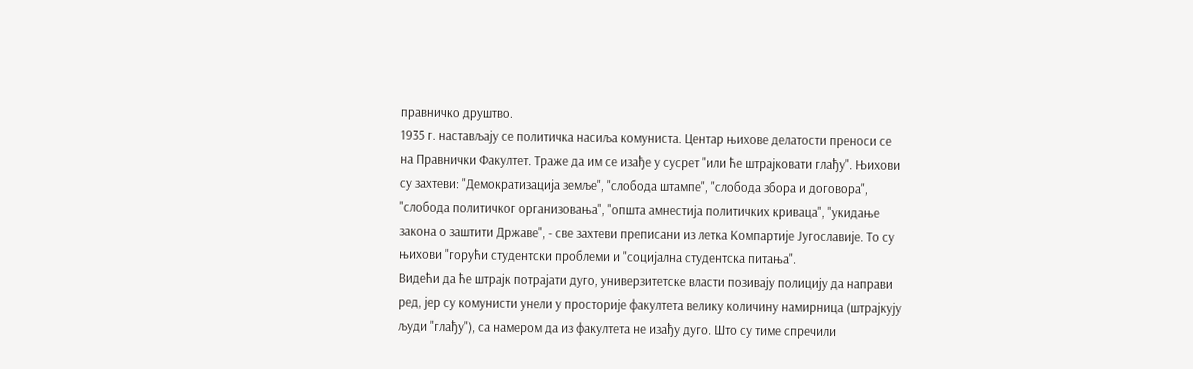правничко друштво.
1935 г. настављају се политичка насиља комуниста. Центар њихове делатости преноси се на Правнички Факултет. Траже да им се изађе у сусрет "или ће штрајковати глађу". Њихови су захтеви: "Демократизација земље", "слобода штампе", "слобода збора и договора", "слобода политичког организовања", "општа амнестија политичких криваца", "укидање закона о заштити Државе", - све захтеви преписани из летка Компартије Југославије. То су њихови "горући студентски проблеми и "социјална студентска питања".
Видећи да ће штрајк потрајати дуго, универзитетске власти позивају полицију да направи ред, јер су комунисти унели у просторије факултета велику количину намирница (штрајкују људи "глађу"), са намером да из факултета не изађу дуго. Што су тиме спречили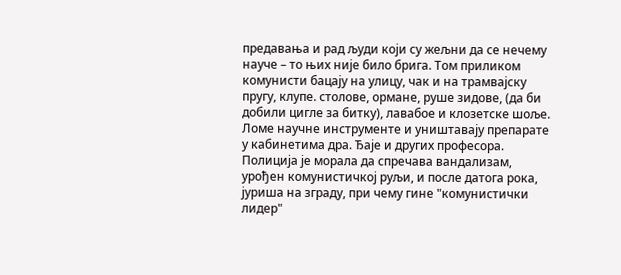предавања и рад људи који су жељни да се нечему науче – то њих није било брига. Том приликом комунисти бацају на улицу, чак и на трамвајску пругу, клупе. столове, ормане, руше зидове, (да би добили цигле за битку), лавабое и клозетске шоље. Ломе научне инструменте и уништавају препарате у кабинетима дра. Ђаје и других професора. Полиција је морала да спречава вандализам, урођен комунистичкој руљи, и после датога рока, јуриша на зграду, при чему гине "комунистички лидер"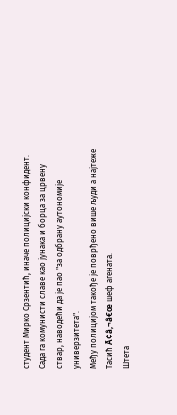студент Мирко Срзентић, иначе полицијски конфидент.
Сада га комунисти славе као јунака и борца за црвену ствар, наводећи да је пао "за одбрану аутономије универзитета".
Међу полицијом такође је поврђено више људи а најтеже Тасић Ã¢â‚¬â€œ шеф агената.
Штета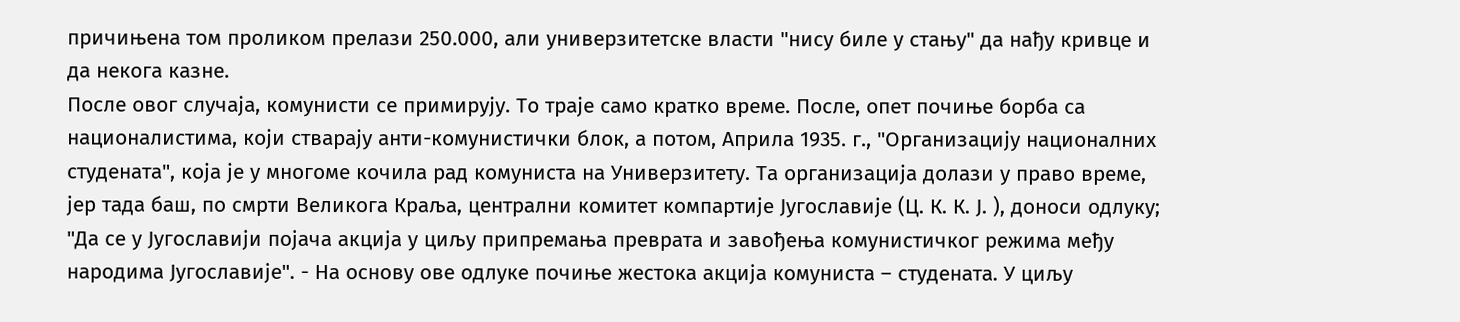причињена том проликом прелази 250.000, али универзитетске власти "нису биле у стању" да нађу кривце и да некога казне.
После овог случаја, комунисти се примирују. То траје само кратко време. После, опет почиње борба са националистима, који стварају анти-комунистички блок, а потом, Априла 1935. г., "Организацију националних студената", која је у многоме кочила рад комуниста на Универзитету. Та организација долази у право време, јер тада баш, по смрти Великога Краља, централни комитет компартије Југославије (Ц. К. К. Ј. ), доноси одлуку; "Да се у Југославији појача акција у циљу припремања преврата и завођења комунистичког режима међу народима Југославије". - На основу ове одлуке почиње жестока акција комуниста – студената. У циљу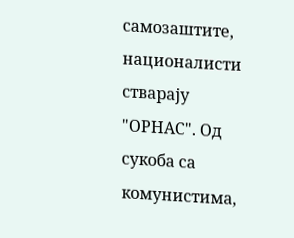самозаштите, националисти стварају "ОРНАС". Од сукоба са комунистима,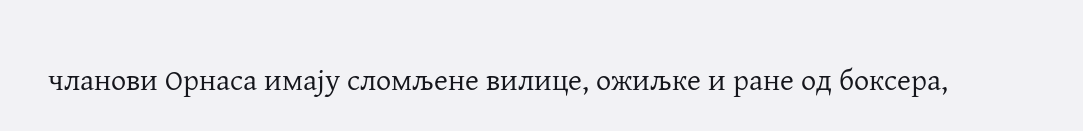чланови Орнаса имају сломљене вилице, ожиљке и ране од боксера,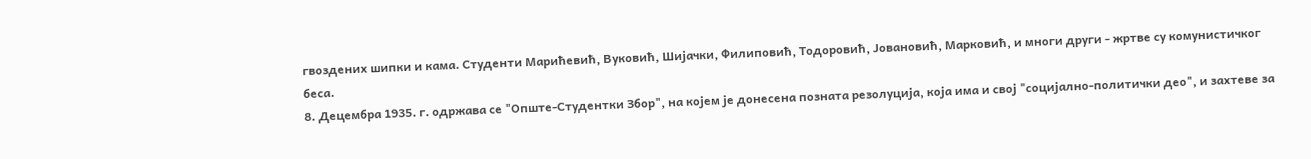гвоздених шипки и кама. Студенти Марићевић, Вуковић, Шијачки, Филиповић, Тодоровић, Јовановић, Марковић, и многи други - жртве су комунистичког беса.
8. Децембра 1935. г. одржава се "Опште-Студентки Збор", на којем је донесена позната резолуција, која има и свој "социјално-политички део", и захтеве за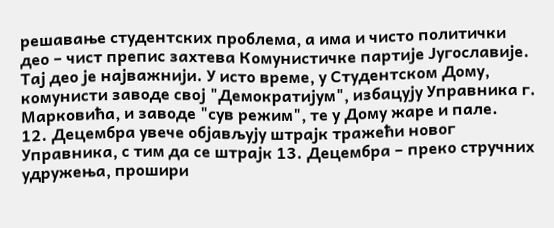решавање студентских проблема, а има и чисто политички део – чист препис захтева Комунистичке партије Југославије. Тај део је најважнији. У исто време, у Студентском Дому, комунисти заводе свој "Демократијум", избацују Управника г. Марковића, и заводе "сув режим", те у Дому жаре и пале.
12. Децембра увече објављују штрајк тражећи новог Управника, с тим да се штрајк 13. Децембра – преко стручних удружења, прошири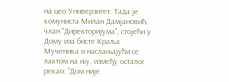на цео Универзитет. Тада је комуниста Милан Дамјановић, члан "Директоријума", стојећи у Дому иза бисте Краља Мученика и наслањајући се лактом на њу, између осталог рекао: "Дом није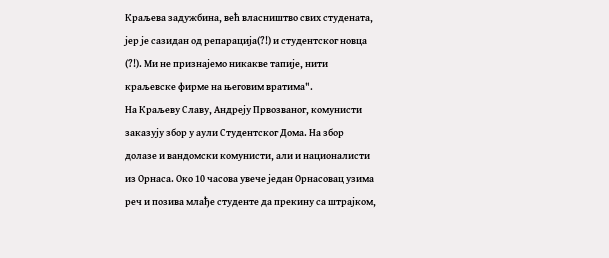Краљева задужбина, већ власништво свих студената, јер је сазидан од репарација(?!) и студентског новца (?!). Ми не признајемо никакве тапије, нити краљевске фирме на његовим вратима".
На Краљеву Славу, Андреју Првозваног, комунисти заказују збор у аули Студентског Дома. На збор долазе и вандомски комунисти, али и националисти из Орнаса. Око 10 часова увече један Орнасовац узима реч и позива млађе студенте да прекину са штрајком,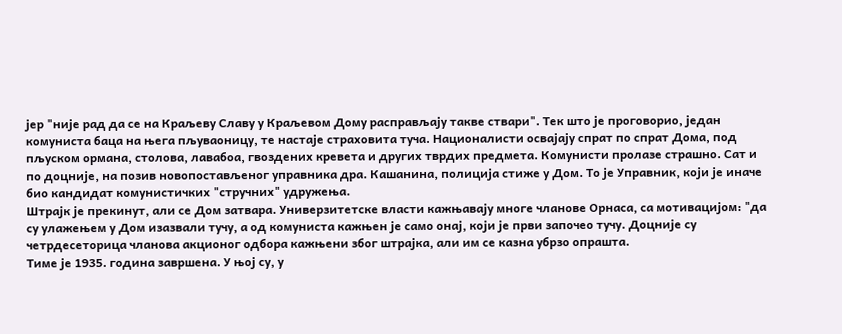јер "није рад да се на Краљеву Славу у Краљевом Дому расправљају такве ствари". Тек што је проговорио, један комуниста баца на њега пљуваоницу, те настаје страховита туча. Националисти освајају спрат по спрат Дома, под пљуском ормана, столова, лавабоа, гвоздених кревета и других тврдих предмета. Комунисти пролазе страшно. Сат и по доцније, на позив новопостављеног управника дра. Кашанина, полиција стиже у Дом. То је Управник, који је иначе био кандидат комунистичких "стручних" удружења.
Штрајк је прекинут, али се Дом затвара. Универзитетске власти кажњавају многе чланове Орнаса, са мотивацијом: "да су улажењем у Дом изазвали тучу, а од комуниста кажњен је само онај, који је први започео тучу. Доцније су четрдесеторица чланова акционог одбора кажњени због штрајка, али им се казна убрзо опрашта.
Тиме је 1935. година завршена. У њој су, у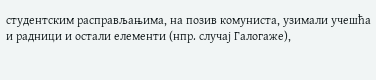студентским расправљањима, на позив комуниста, узимали учешћа и радници и остали елементи (нпр. случај Галогаже),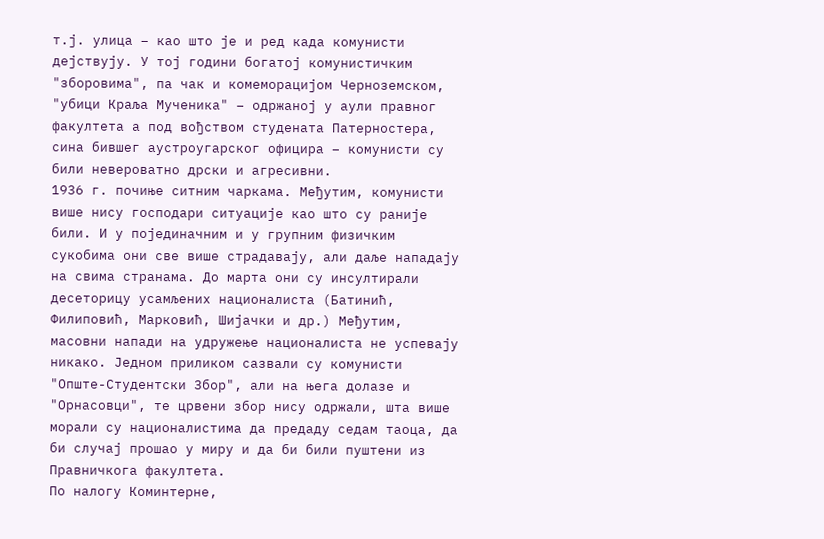т.ј. улица – као што је и ред када комунисти дејствују. У тој години богатој комунистичким "зборовима", па чак и комеморацијом Черноземском, "убици Краља Мученика" – одржаној у аули правног факултета а под вођством студената Патерностера, сина бившег аустроугарског официра – комунисти су били невероватно дрски и агресивни.
1936 г. почиње ситним чаркама. Међутим, комунисти више нису господари ситуације као што су раније били. И у појединачним и у групним физичким сукобима они све више страдавају, али даље нападају на свима странама. До марта они су инсултирали десеторицу усамљених националиста (Батинић, Филиповић, Марковић, Шијачки и др.) Међутим, масовни напади на удружење националиста не успевају никако. Једном приликом сазвали су комунисти "Опште-Студентски Збор", али на њега долазе и "Орнасовци", те црвени збор нису одржали, шта више морали су националистима да предаду седам таоца, да би случај прошао у миру и да би били пуштени из Правничкога факултета.
По налогу Коминтерне,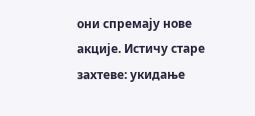они спремају нове акције. Истичу старе захтеве: укидање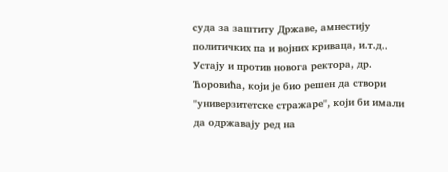суда за заштиту Државе, амнестију политичких па и војних криваца, и.т.д.. Устају и против новога ректора, др. Ћоровића, који је био решен да створи "универзитетске стражаре", који би имали да одржавају ред на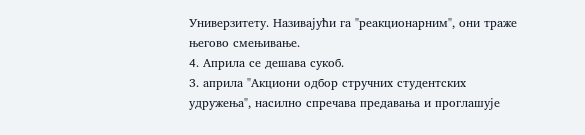Универзитету. Називајући га "реакционарним", они траже његово смењивање.
4. Априла се дешава сукоб.
3. априла "Акциони одбор стручних студентских удружења", насилно спречава предавања и проглашује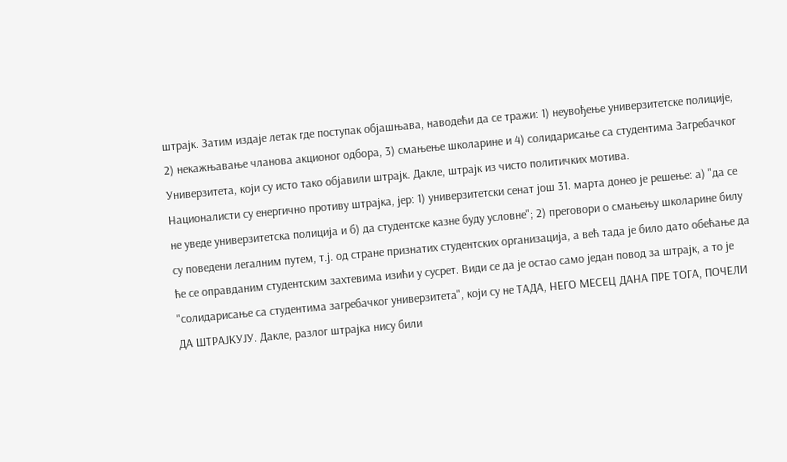штрајк. Затим издаје летак где поступак објашњава, наводећи да се тражи: 1) неувођење универзитетске полиције, 2) некажњавање чланова акционог одбора, 3) смањење школарине и 4) солидарисање са студентима Загребачког Универзитета, који су исто тако објавили штрајк. Дакле, штрајк из чисто политичких мотива.
Националисти су енергично противу штрајка, јер: 1) универзитетски сенат још 31. марта донео је решење: а) "да се не уведе универзитетска полиција и б) да студентске казне буду условне"; 2) преговори о смањењу школарине билу су поведени легалним путем, т.ј. од стране признатих студентских организација, а већ тада је било дато обећање да ће се оправданим студентским захтевима изићи у сусрет. Види се да је остао само један повод за штрајк, а то је "солидарисање са студентима загребачког универзитета", који су не ТАДА, НЕГО МЕСЕЦ ДАНА ПРЕ ТОГА, ПОЧЕЛИ ДА ШТРАЈКУЈУ. Дакле, разлог штрајка нису били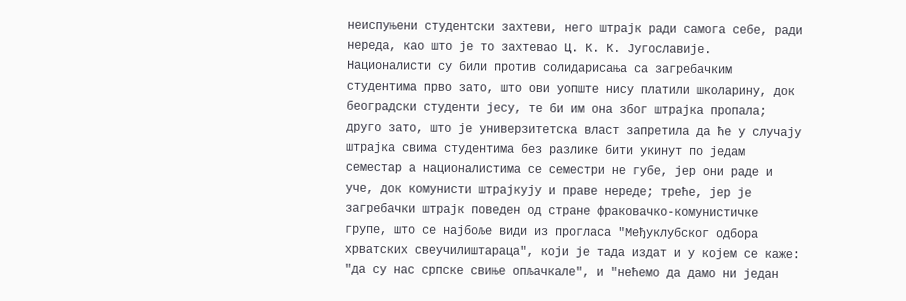неиспуњени студентски захтеви, него штрајк ради самога себе, ради нереда, као што је то захтевао Ц. К. К. Југославије.
Националисти су били против солидарисања са загребачким студентима прво зато, што ови уопште нису платили школарину, док београдски студенти јесу, те би им она због штрајка пропала; друго зато, што је универзитетска власт запретила да ће у случају штрајка свима студентима без разлике бити укинут по једам семестар а националистима се семестри не губе, јер они раде и уче, док комунисти штрајкују и праве нереде; треће, јер је загребачки штрајк поведен од стране фраковачко-комунистичке групе, што се најбоље види из прогласа "Међуклубског одбора хрватских свеучилиштараца", који је тада издат и у којем се каже: "да су нас српске свиње опљачкале", и "нећемо да дамо ни један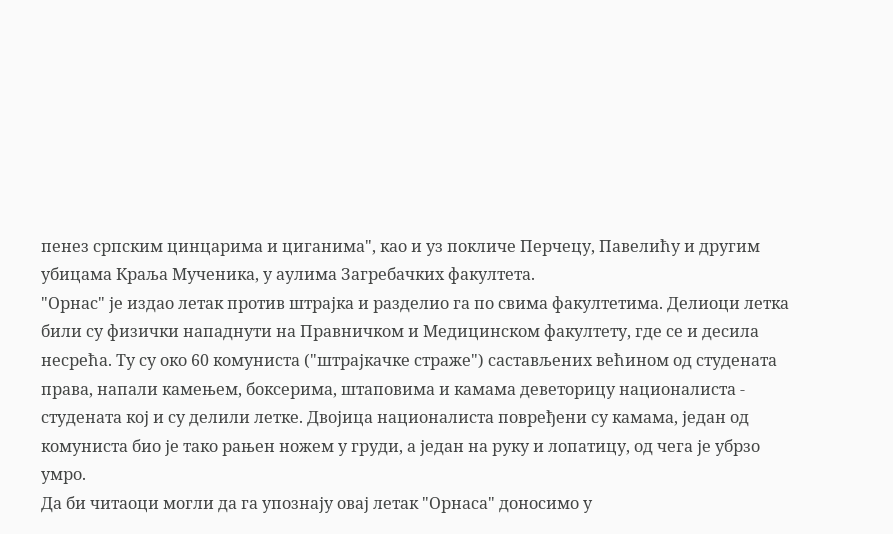пенез српским цинцарима и циганима", као и уз покличе Перчецу, Павелићу и другим убицама Краља Мученика, у аулима Загребачких факултета.
"Орнас" је издао летак против штрајка и разделио га по свима факултетима. Делиоци летка били су физички нападнути на Правничком и Медицинском факултету, где се и десила несрећа. Ту су око 60 комуниста ("штрајкачке страже") састављених већином од студената права, напали камењем, боксерима, штаповима и камама деветорицу националиста - студената кој и су делили летке. Двојица националиста повређени су камама, један од комуниста био је тако рањен ножем у груди, а један на руку и лопатицу, од чега је убрзо умро.
Да би читаоци могли да га упознају овај летак "Орнаса" доносимо у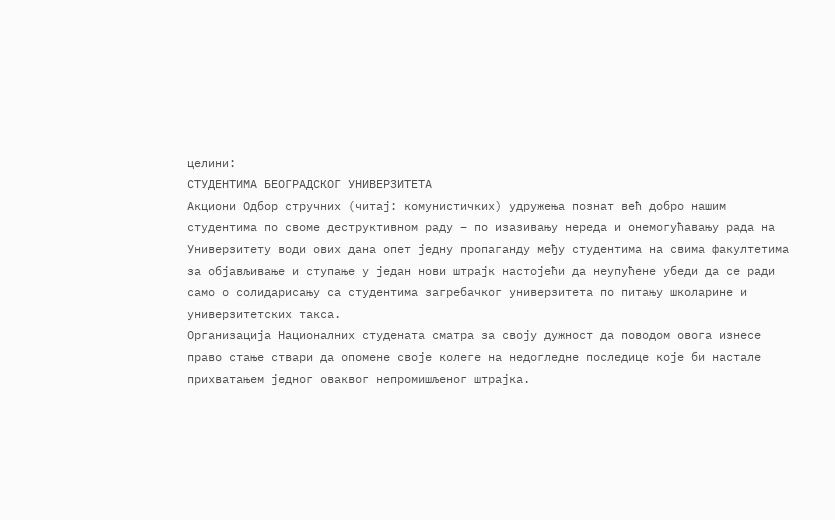целини:
СТУДЕНТИМА БЕОГРАДСКОГ УНИВЕРЗИТЕТА
Акциони Одбор стручних (читај: комунистичких) удружења познат већ добро нашим студентима по своме деструктивном раду – по изазивању нереда и онемогућавању рада на Универзитету води ових дана опет једну пропаганду међу студентима на свима факултетима за објављивање и ступање у један нови штрајк настојећи да неупућене убеди да се ради само о солидарисању са студентима загребачког универзитета по питању школарине и универзитетских такса.
Организација Националних студената сматра за своју дужност да поводом овога изнесе право стање ствари да опомене своје колеге на недогледне последице које би настале прихватањем једног оваквог непромишљеног штрајка.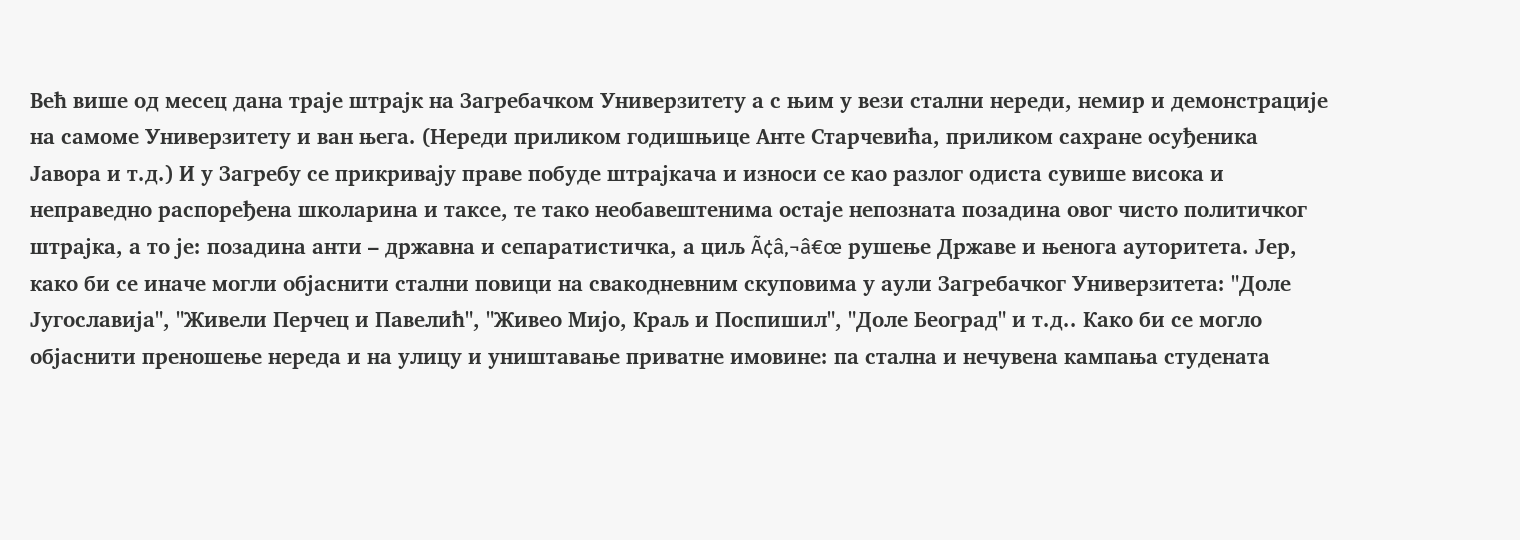Већ више од месец дана траје штрајк на Загребачком Универзитету а с њим у вези стални нереди, немир и демонстрације на самоме Универзитету и ван њега. (Нереди приликом годишњице Анте Старчевића, приликом сахране осуђеника Јавора и т.д.) И у Загребу се прикривају праве побуде штрајкача и износи се као разлог одиста сувише висока и неправедно распоређена школарина и таксе, те тако необавештенима остаје непозната позадина овог чисто политичког штрајка, а то је: позадина анти – државна и сепаратистичка, а циљ Ã¢â‚¬â€œ рушење Државе и њенога ауторитета. Јер, како би се иначе могли објаснити стални повици на свакодневним скуповима у аули Загребачког Универзитета: "Доле Југославија", "Живели Перчец и Павелић", "Живео Мијо, Краљ и Поспишил", "Доле Београд" и т.д.. Како би се могло објаснити преношење нереда и на улицу и уништавање приватне имовине: па стална и нечувена кампања студената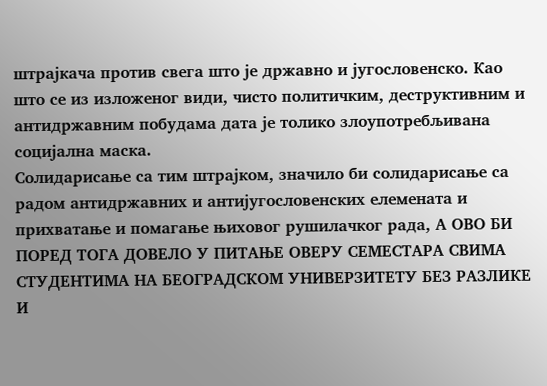штрајкача против свега што је државно и југословенско. Као што се из изложеног види, чисто политичким, деструктивним и антидржавним побудама дата је толико злоупотребљивана социјална маска.
Солидарисање са тим штрајком, значило би солидарисање са радом антидржавних и антијугословенских елемената и прихватање и помагање њиховог рушилачког рада, А ОВО БИ ПОРЕД ТОГА ДОВЕЛО У ПИТАЊЕ ОВЕРУ СЕМЕСТАРА СВИМА СТУДЕНТИМА НА БЕОГРАДСКОМ УНИВЕРЗИТЕТУ БЕЗ РАЗЛИКЕ И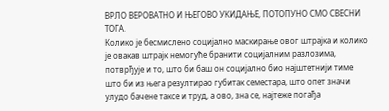ВРЛО ВЕРОВАТНО И ЊЕГОВО УКИДАЊЕ, ПОТОПУНО СМО СВЕСНИ ТОГА.
Колико је бесмислено социјално маскирање овог штрајка и колико је овакав штрајк немогуће бранити социјалним разлозима, потврђује и то, што би баш он социјално био најштетнији тиме што би из њега резултирао губитак семестара, што опет значи улудо бачене таксе и труд, а ово, зна се, најтеже погађа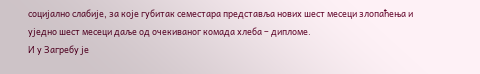социјално слабије, за које губитак семестара представља нових шест месеци злопаћења и уједно шест месеци даље од очекиваног комада хлеба – дипломе.
И у Загребу је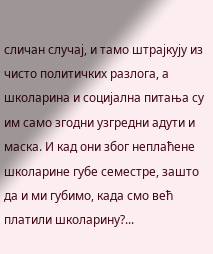сличан случај, и тамо штрајкују из чисто политичких разлога, а школарина и социјална питања су им само згодни узгредни адути и маска. И кад они због неплаћене школарине губе семестре, зашто да и ми губимо, када смо већ платили школарину?...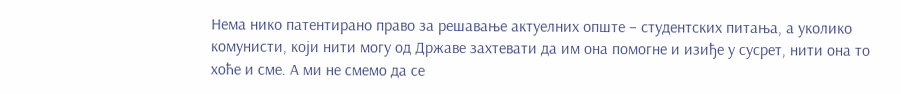Нема нико патентирано право за решавање актуелних опште – студентских питања, а уколико комунисти, који нити могу од Државе захтевати да им она помогне и изиђе у сусрет, нити она то хоће и сме. А ми не смемо да се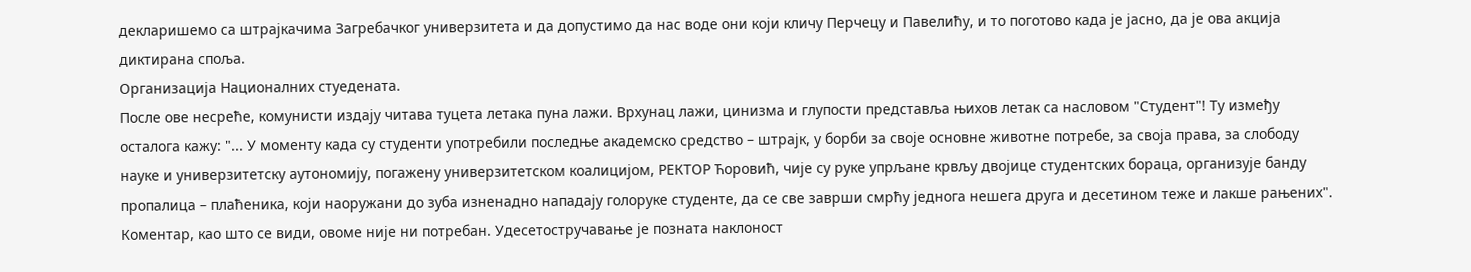декларишемо са штрајкачима Загребачког универзитета и да допустимо да нас воде они који кличу Перчецу и Павелићу, и то поготово када је јасно, да је ова акција диктирана споља.
Организација Националних стуедената.
После ове несреће, комунисти издају читава туцета летака пуна лажи. Врхунац лажи, цинизма и глупости представља њихов летак са насловом "Студент"! Ту између осталога кажу: "... У моменту када су студенти употребили последње академско средство – штрајк, у борби за своје основне животне потребе, за своја права, за слободу науке и универзитетску аутономију, погажену универзитетском коалицијом, РЕКТОР Ћоровић, чије су руке упрљане крвљу двојице студентских бораца, организује банду пропалица – плаћеника, који наоружани до зуба изненадно нападају голоруке студенте, да се све заврши смрћу једнога нешега друга и десетином теже и лакше рањених".
Коментар, као што се види, овоме није ни потребан. Удесетостручавање је позната наклоност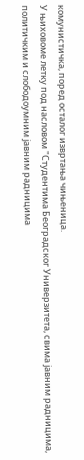комунистичка, поред осталог извртања чињеница.
У њиховоме летку под насловом "Студентима Београдског Универзитета, свима јавним радницима, политичким и слободоумним јавним радницима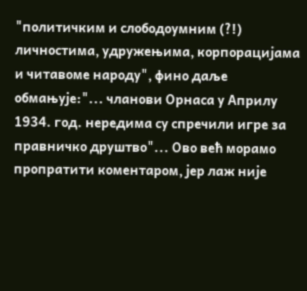"политичким и слободоумним (?!) личностима, удружењима, корпорацијама и читавоме народу", фино даље обмањује:"... чланови Орнаса у Априлу 1934. год. нередима су спречили игре за правничко друштво"... Ово већ морамо пропратити коментаром, јер лаж није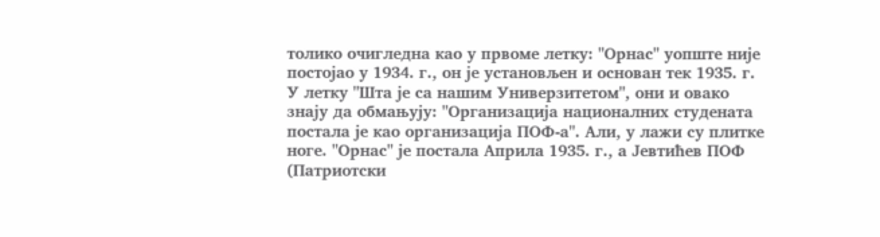толико очигледна као у првоме летку: "Орнас" уопште није постојао у 1934. г., он је установљен и основан тек 1935. г.
У летку "Шта је са нашим Универзитетом", они и овако знају да обмањују: "Организација националних студената постала је као организација ПОФ-а". Али, у лажи су плитке ноге. "Орнас" је постала Априла 1935. г., а Јевтићев ПОФ (Патриотски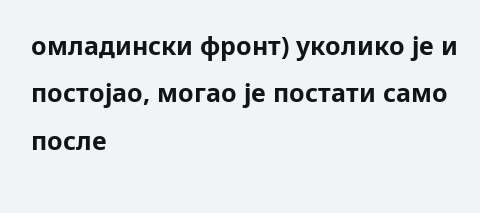омладински фронт) уколико је и постојао, могао је постати само после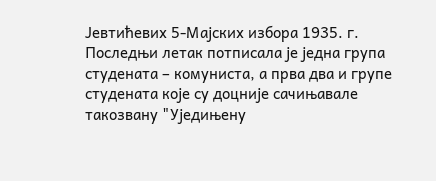Јевтићевих 5-Мајских избора 1935. г.
Последњи летак потписала је једна група студената – комуниста, а прва два и групе студената које су доцније сачињавале такозвану "Уједињену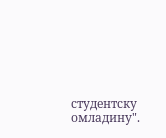студентску омладину".